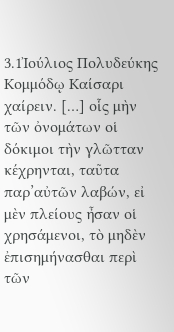3.1Ἰούλιος Πολυδεύκης Κομμόδῳ Καίσαρι χαίρειν. […] οἷς μὴν τῶν ὀνομάτων οἱ δόκιμοι τὴν γλῶτταν κέχρηνται, ταῦτα παρ’αὐτῶν λαβών, εἰ μὲν πλείους ἦσαν οἱ χρησάμενοι, τὸ μηδὲν ἐπισημήνασθαι περὶ τῶν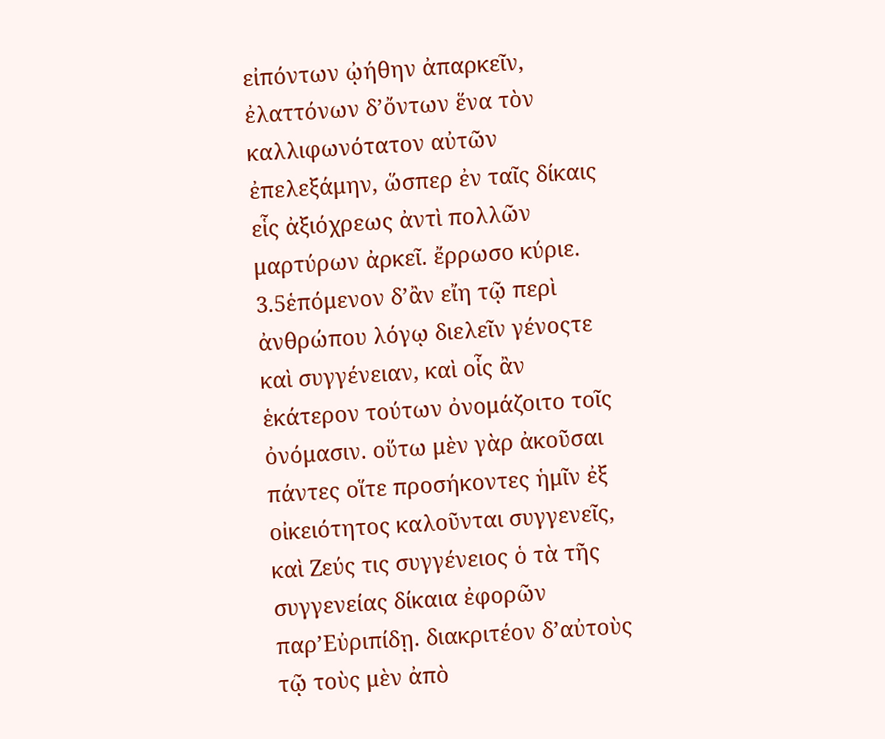εἰπόντων ᾠήθην ἀπαρκεῖν, ἐλαττόνων δ’ὄντων ἕνα τὸν καλλιφωνότατον αὐτῶν ἐπελεξάμην, ὥσπερ ἐν ταῖς δίκαις εἷς ἀξιόχρεως ἀντὶ πολλῶν μαρτύρων ἀρκεῖ. ἔρρωσο κύριε. 3.5ἑπόμενον δ’ἂν εἴη τῷ περὶ ἀνθρώπου λόγῳ διελεῖν γένοςτε καὶ συγγένειαν, καὶ οἷς ἂν ἑκάτερον τούτων ὀνομάζοιτο τοῖς ὀνόμασιν. οὕτω μὲν γὰρ ἀκοῦσαι πάντες οἵτε προσήκοντες ἡμῖν ἐξ οἰκειότητος καλοῦνται συγγενεῖς, καὶ Ζεύς τις συγγένειος ὁ τὰ τῆς συγγενείας δίκαια ἐφορῶν παρ’Εὐριπίδῃ. διακριτέον δ’αὐτοὺς τῷ τοὺς μὲν ἀπὸ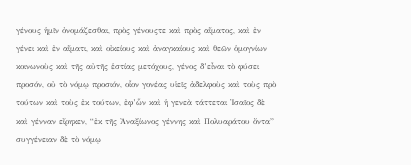γένους ἡμῖν ὀνομάζεσθαι, πρὸς γένουςτε καὶ πρὸς αἵματος, καὶ ἐν γένει καὶ ἐν αἵματι, καὶ οἰκείους καὶ ἀναγκαίους καὶ θεῶν ὁμογνίων κοινωνοὺς καὶ τῆς αὐτῆς ἑστίας μετόχους, γένος δ’εἶναι τὸ φύσει προσόν, οὐ τὸ νόμῳ προσιόν, οἷον γονέας υἱεῖς ἀδελφοὺς καὶ τοὺς πρὸ τούτων καὶ τοὺς ἐκ τούτων, ἐφ’ὧν καὶ ἡ γενεὰ τάττεται Ἰσαῖος δὲ καὶ γένναν εἴρηκεν, “ἐκ τῆς Ἀναξίωνος γέννης καὶ Πολυαράτου ὄντα” συγγένειαν δὲ τὸ νόμῳ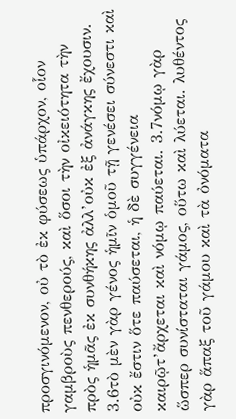προσγινόμενον, οὐ τὸ ἐκ φύσεως ὑπάρχον, οἷον γαμβροὺς πενθερούς, καὶ ὅσοι τὴν οἰκειότητα τὴν πρὸς ἡμᾶς ἐκ συνθήκης ἀλλ’οὐκ ἐξ ἀνάγκης ἔχουσιν. 3.6τὸ μὲν γὰρ γένος ἡμῖν ὁμοῦ τῇ γενέσει σύνεστι καὶ οὐκ ἔστιν ὅτε παύσεται, ἡ δὲ συγγένεια καιρῷτ’ἄρχεται καὶ νόμῳ παύεται. 3.7νόμῳ γὰρ ὥσπερ συνίσταται γάμος, οὕτω καὶ λύεται. λυθέντος γὰρ ἅπαξ τοῦ γάμου καὶ τὰ ὀνόματα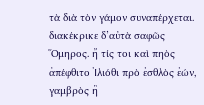τὰ διὰ τὸν γάμον συναπέρχεται. διακέκρικε δ’αὐτὰ σαφῶς Ὅμηρος. ἤ τίς τοι καὶ πηὸς ἀπέφθιτο Ἰλιόθι πρὸ ἐσθλὸς ἐών, γαμβρὸς ἢ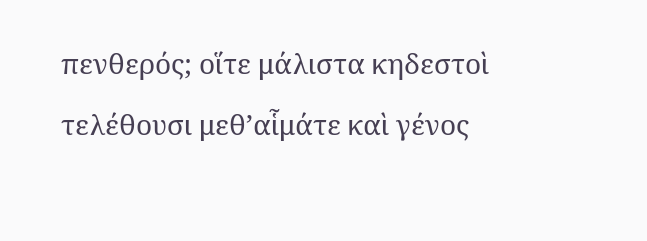πενθερός; οἵτε μάλιστα κηδεστοὶ τελέθουσι μεθ’αἷμάτε καὶ γένος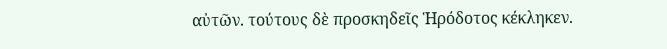αὐτῶν. τούτους δὲ προσκηδεῖς Ἡρόδοτος κέκληκεν.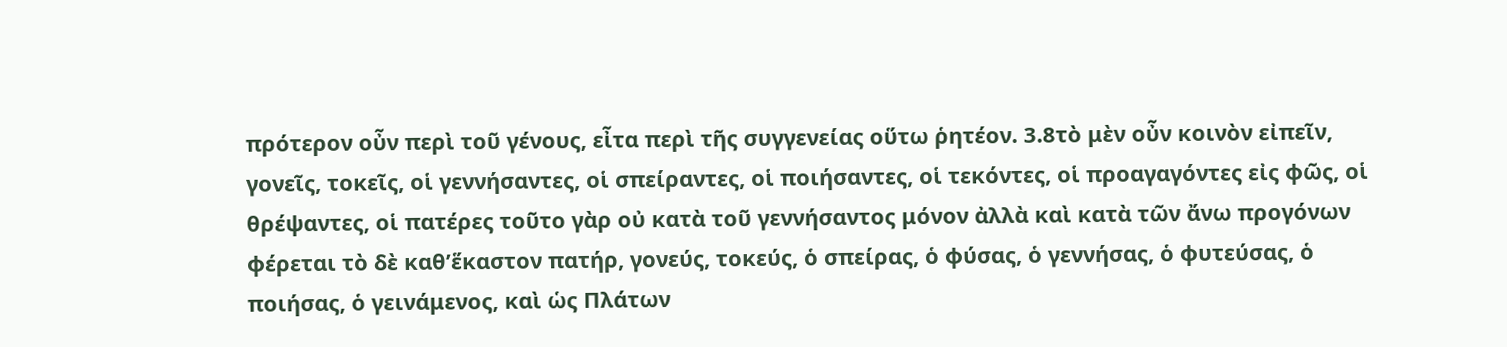πρότερον οὖν περὶ τοῦ γένους, εἶτα περὶ τῆς συγγενείας οὕτω ῥητέον. 3.8τὸ μὲν οὖν κοινὸν εἰπεῖν, γονεῖς, τοκεῖς, οἱ γεννήσαντες, οἱ σπείραντες, οἱ ποιήσαντες, οἱ τεκόντες, οἱ προαγαγόντες εἰς φῶς, οἱ θρέψαντες, οἱ πατέρες τοῦτο γὰρ οὐ κατὰ τοῦ γεννήσαντος μόνον ἀλλὰ καὶ κατὰ τῶν ἄνω προγόνων φέρεται τὸ δὲ καθ’ἕκαστον πατήρ, γονεύς, τοκεύς, ὁ σπείρας, ὁ φύσας, ὁ γεννήσας, ὁ φυτεύσας, ὁ ποιήσας, ὁ γεινάμενος, καὶ ὡς Πλάτων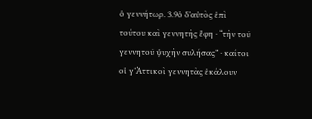ὁ γεννήτωρ. 3.9ὁ δ’αὐτὸς ἐπὶ τούτου καὶ γεννητὴς ἔφη · “τὴν τοῦ γεννητοῦ ψυχὴν συλήσας” · καίτοι οἱ γ’Ἀττικοὶ γεννητὰς ἐκάλουν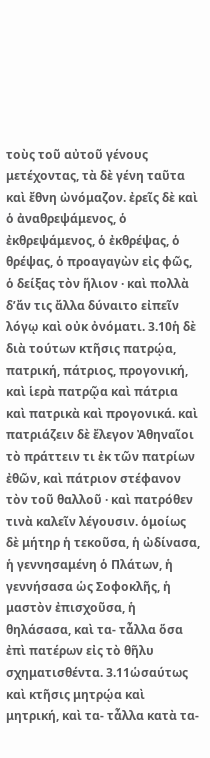τοὺς τοῦ αὐτοῦ γένους μετέχοντας, τὰ δὲ γένη ταῦτα καὶ ἔθνη ὠνόμαζον. ἐρεῖς δὲ καὶ ὁ ἀναθρεψάμενος, ὁ ἐκθρεψάμενος, ὁ ἐκθρέψας, ὁ θρέψας, ὁ προαγαγὼν εἰς φῶς, ὁ δείξας τὸν ἥλιον · καὶ πολλὰ δ’ἄν τις ἄλλα δύναιτο εἰπεῖν λόγῳ καὶ οὐκ ὀνόματι. 3.10ἡ δὲ διὰ τούτων κτῆσις πατρῴα, πατρική, πάτριος, προγονική, καὶ ἱερὰ πατρῷα καὶ πάτρια καὶ πατρικὰ καὶ προγονικά. καὶ πατριάζειν δὲ ἔλεγον Ἀθηναῖοι τὸ πράττειν τι ἐκ τῶν πατρίων ἐθῶν, καὶ πάτριον στέφανον τὸν τοῦ θαλλοῦ · καὶ πατρόθεν τινὰ καλεῖν λέγουσιν. ὁμοίως δὲ μήτηρ ἡ τεκοῦσα, ἡ ὠδίνασα, ἡ γεννησαμένη ὁ Πλάτων, ἡ γεννήσασα ὡς Σοφοκλῆς, ἡ μαστὸν ἐπισχοῦσα, ἡ θηλάσασα, καὶ τα- τἆλλα ὅσα ἐπὶ πατέρων εἰς τὸ θῆλυ σχηματισθέντα. 3.11ὡσαύτως καὶ κτῆσις μητρῴα καὶ μητρική, καὶ τα- τἆλλα κατὰ τα-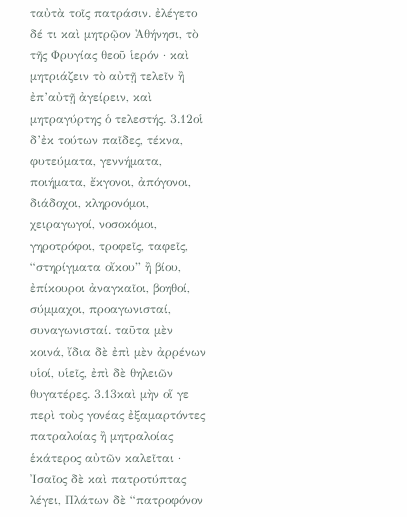ταὐτὰ τοῖς πατράσιν. ἐλέγετο δέ τι καὶ μητρῷον Ἀθήνησι, τὸ τῆς Φρυγίας θεοῦ ἱερόν · καὶ μητριάζειν τὸ αὐτῇ τελεῖν ἢ ἐπ’αὐτῇ ἀγείρειν, καὶ μητραγύρτης ὁ τελεστής. 3.12οἱ δ’ἐκ τούτων παῖδες, τέκνα, φυτεύματα, γεννήματα, ποιήματα, ἔκγονοι, ἀπόγονοι, διάδοχοι, κληρονόμοι, χειραγωγοί, νοσοκόμοι, γηροτρόφοι, τροφεῖς, ταφεῖς, “στηρίγματα οἴκου” ἢ βίου, ἐπίκουροι ἀναγκαῖοι, βοηθοί, σύμμαχοι, προαγωνισταί, συναγωνισταί. ταῦτα μὲν κοινά, ἴδια δὲ ἐπὶ μὲν ἀρρένων υἱοί, υἱεῖς, ἐπὶ δὲ θηλειῶν θυγατέρες. 3.13καὶ μὴν οἵ γε περὶ τοὺς γονέας ἐξαμαρτόντες πατραλοίας ἢ μητραλοίας ἑκάτερος αὐτῶν καλεῖται · Ἰσαῖος δὲ καὶ πατροτύπτας λέγει, Πλάτων δὲ “πατροφόνον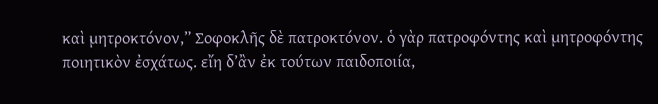καὶ μητροκτόνον,” Σοφοκλῆς δὲ πατροκτόνον. ὁ γὰρ πατροφόντης καὶ μητροφόντης ποιητικὸν ἐσχάτως. εἴη δ’ἂν ἐκ τούτων παιδοποιία,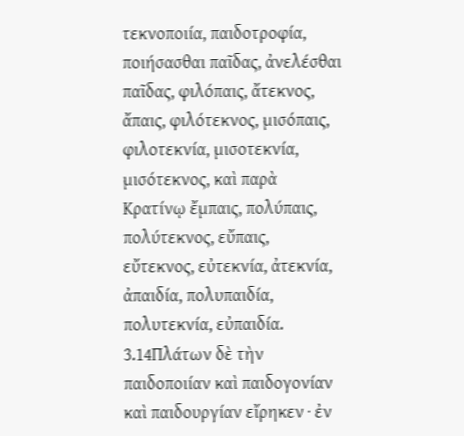τεκνοποιία, παιδοτροφία, ποιήσασθαι παῖδας, ἀνελέσθαι παῖδας, φιλόπαις, ἄτεκνος, ἄπαις, φιλότεκνος, μισόπαις, φιλοτεκνία, μισοτεκνία, μισότεκνος, καὶ παρὰ Κρατίνῳ ἔμπαις, πολύπαις, πολύτεκνος, εὔπαις, εὔτεκνος, εὐτεκνία, ἀτεκνία, ἀπαιδία, πολυπαιδία, πολυτεκνία, εὐπαιδία. 3.14Πλάτων δὲ τὴν παιδοποιίαν καὶ παιδογονίαν καὶ παιδουργίαν εἴρηκεν · ἐν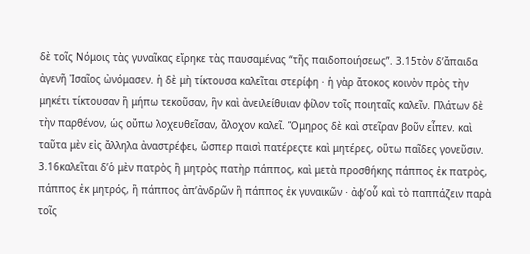δὲ τοῖς Νόμοις τὰς γυναῖκας εἴρηκε τὰς παυσαμένας “τῆς παιδοποιήσεως”. 3.15τὸν δ’ἄπαιδα ἀγενῆ Ἰσαῖος ὠνόμασεν. ἡ δὲ μὴ τίκτουσα καλεῖται στερίφη · ἡ γὰρ ἄτοκος κοινὸν πρὸς τὴν μηκέτι τίκτουσαν ἢ μήπω τεκοῦσαν, ἣν καὶ ἀνειλείθυιαν φίλον τοῖς ποιηταῖς καλεῖν. Πλάτων δὲ τὴν παρθένον, ὡς οὔπω λοχευθεῖσαν, ἄλοχον καλεῖ. Ὅμηρος δὲ καὶ στεῖραν βοῦν εἶπεν. καὶ ταῦτα μὲν εἰς ἄλληλα ἀναστρέφει, ὥσπερ παισὶ πατέρεςτε καὶ μητέρες, οὕτω παῖδες γονεῦσιν. 3.16καλεῖται δ’ὁ μὲν πατρὸς ἢ μητρὸς πατὴρ πάππος, καὶ μετὰ προσθήκης πάππος ἐκ πατρὸς, πάππος ἐκ μητρός, ἢ πάππος ἀπ’ἀνδρῶν ἢ πάππος ἐκ γυναικῶν · ἀφ’οὗ καὶ τὸ παππάζειν παρὰ τοῖς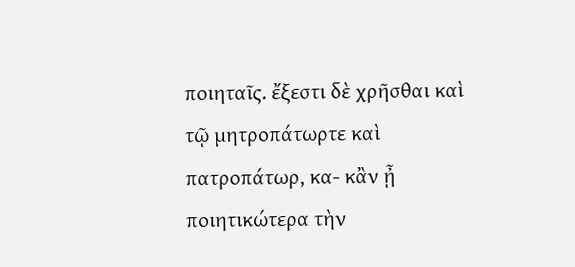ποιηταῖς. ἔξεστι δὲ χρῆσθαι καὶ τῷ μητροπάτωρτε καὶ πατροπάτωρ, κα- κἂν ᾖ ποιητικώτερα τὴν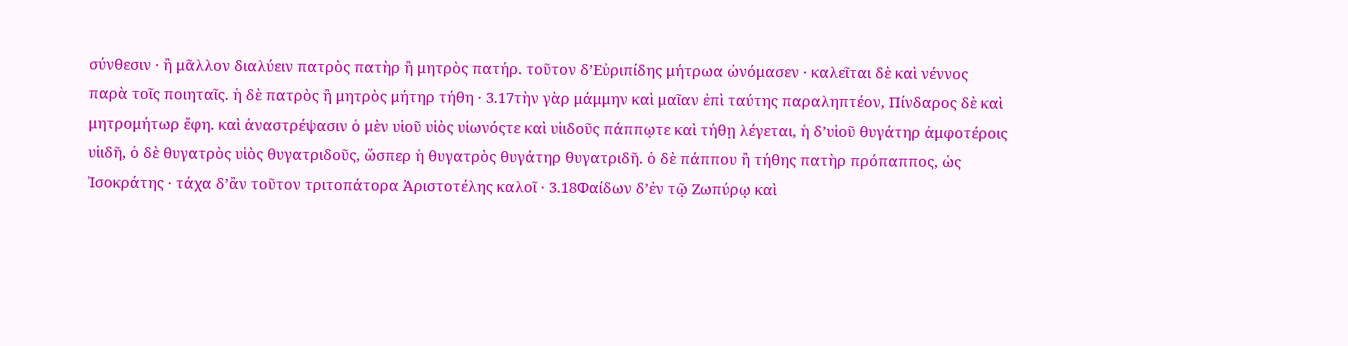σύνθεσιν · ἢ μᾶλλον διαλύειν πατρὸς πατὴρ ἢ μητρὸς πατήρ. τοῦτον δ’Εὐριπίδης μήτρωα ὠνόμασεν · καλεῖται δὲ καὶ νέννος παρὰ τοῖς ποιηταῖς. ἡ δὲ πατρὸς ἢ μητρὸς μήτηρ τήθη · 3.17τὴν γὰρ μάμμην καὶ μαῖαν ἐπὶ ταύτης παραληπτέον, Πίνδαρος δὲ καὶ μητρομήτωρ ἔφη. καὶ ἀναστρέψασιν ὁ μὲν υἱοῦ υἱὸς υἱωνόςτε καὶ υἱιδοῦς πάππῳτε καὶ τήθῃ λέγεται, ἡ δ’υἱοῦ θυγάτηρ ἀμφοτέροις υἱιδῆ, ὁ δὲ θυγατρὸς υἱὸς θυγατριδοῦς, ὥσπερ ἡ θυγατρὸς θυγάτηρ θυγατριδῆ. ὁ δὲ πάππου ἢ τήθης πατὴρ πρόπαππος, ὡς Ἰσοκράτης · τάχα δ’ἂν τοῦτον τριτοπάτορα Ἀριστοτέλης καλοῖ · 3.18Φαίδων δ’ἐν τῷ Ζωπύρῳ καὶ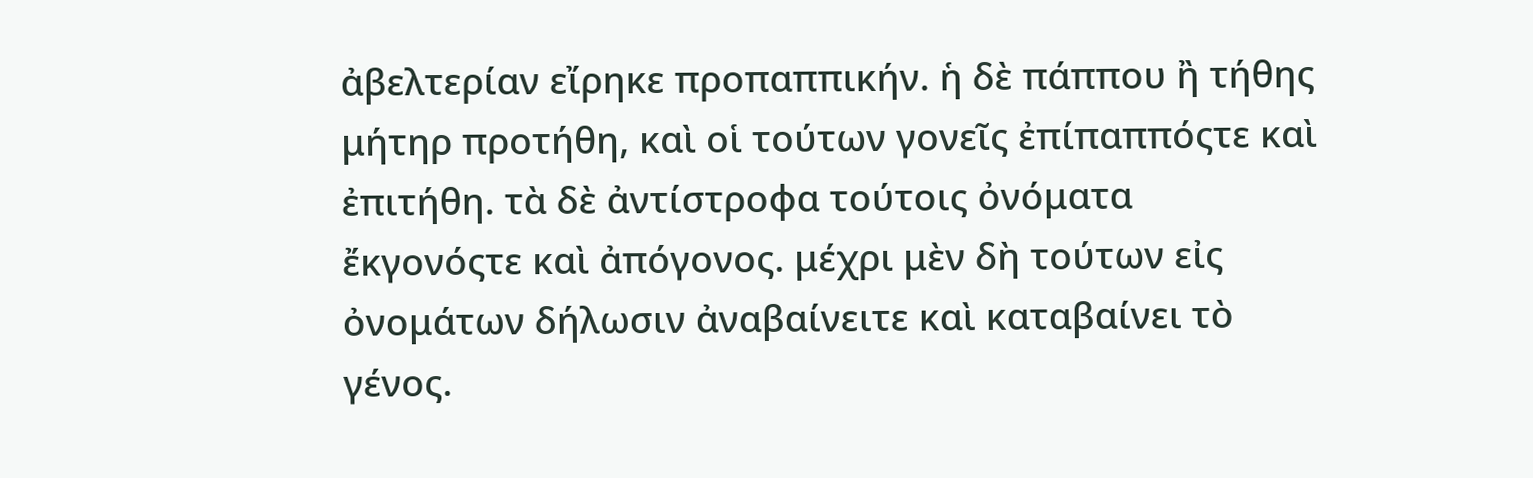ἀβελτερίαν εἴρηκε προπαππικήν. ἡ δὲ πάππου ἢ τήθης μήτηρ προτήθη, καὶ οἱ τούτων γονεῖς ἐπίπαππόςτε καὶ ἐπιτήθη. τὰ δὲ ἀντίστροφα τούτοις ὀνόματα ἔκγονόςτε καὶ ἀπόγονος. μέχρι μὲν δὴ τούτων εἰς ὀνομάτων δήλωσιν ἀναβαίνειτε καὶ καταβαίνει τὸ γένος.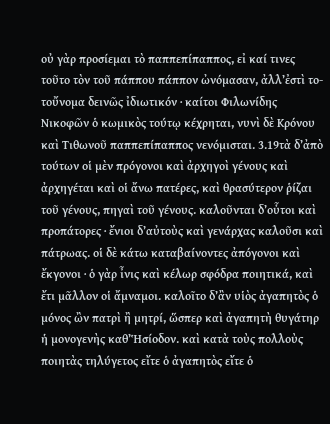οὐ γὰρ προσίεμαι τὸ παππεπίπαππος, εἰ καί τινες τοῦτο τὸν τοῦ πάππου πάππον ὠνόμασαν, ἀλλ’ἐστὶ το- τοὔνομα δεινῶς ἰδιωτικόν · καίτοι Φιλωνίδης Νικοφῶν ὁ κωμικὸς τούτῳ κέχρηται, νυνὶ δὲ Κρόνου καὶ Τιθωνοῦ παππεπίπαππος νενόμισται. 3.19τὰ δ’ἀπὸ τούτων οἱ μὲν πρόγονοι καὶ ἀρχηγοὶ γένους καὶ ἀρχηγέται καὶ οἱ ἄνω πατέρες, καὶ θρασύτερον ῥίζαι τοῦ γένους, πηγαὶ τοῦ γένους. καλοῦνται δ’οὗτοι καὶ προπάτορες · ἔνιοι δ’αὐτοὺς καὶ γενάρχας καλοῦσι καὶ πάτρωας. οἱ δὲ κάτω καταβαίνοντες ἀπόγονοι καὶ ἔκγονοι · ὁ γὰρ ἶνις καὶ κέλωρ σφόδρα ποιητικά, καὶ ἔτι μᾶλλον οἱ ἄμναμοι. καλοῖτο δ’ἂν υἱὸς ἀγαπητὸς ὁ μόνος ὢν πατρὶ ἢ μητρί, ὥσπερ καὶ ἀγαπητὴ θυγάτηρ ἡ μονογενὴς καθ’Ἡσίοδον. καὶ κατὰ τοὺς πολλοὺς ποιητὰς τηλύγετος εἴτε ὁ ἀγαπητὸς εἴτε ὁ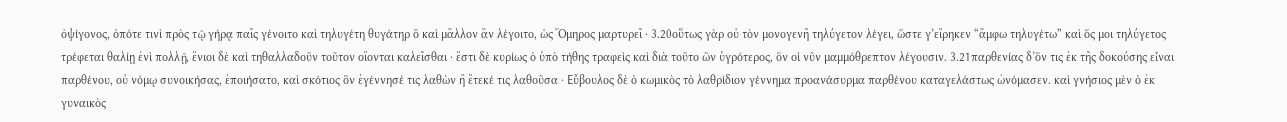ὀψίγονος, ὁπότε τινὶ πρὸς τῷ γήρᾳ παῖς γένοιτο καὶ τηλυγέτη θυγάτηρ ὃ καὶ μᾶλλον ἂν λέγοιτο, ὡς Ὅμηρος μαρτυρεῖ · 3.20οὕτως γὰρ οὐ τὸν μονογενῆ τηλύγετον λέγει, ὥστε γ’εἴρηκεν “ἄμφω τηλυγέτω” καὶ ὅς μοι τηλύγετος τρέφεται θαλίῃ ἐνὶ πολλῇ, ἔνιοι δὲ καὶ τηθαλλαδοῦν τοῦτον οἴονται καλεῖσθαι · ἔστι δὲ κυρίως ὁ ὑπὸ τήθης τραφεὶς καὶ διὰ τοῦτο ὢν ὑγρότερος, ὃν οἱ νῦν μαμμόθρεπτον λέγουσιν. 3.21παρθενίας δ’ὅν τις ἐκ τῆς δοκούσης εἶναι παρθένου, οὐ νόμῳ συνοικήσας, ἐποιήσατο, καὶ σκότιος ὃν ἐγέννησέ τις λαθὼν ἢ ἔτεκέ τις λαθοῦσα · Εὔβουλος δὲ ὁ κωμικὸς τὸ λαθρίδιον γέννημα προανάσυρμα παρθένου καταγελάστως ὠνόμασεν. καὶ γνήσιος μὲν ὁ ἐκ γυναικὸς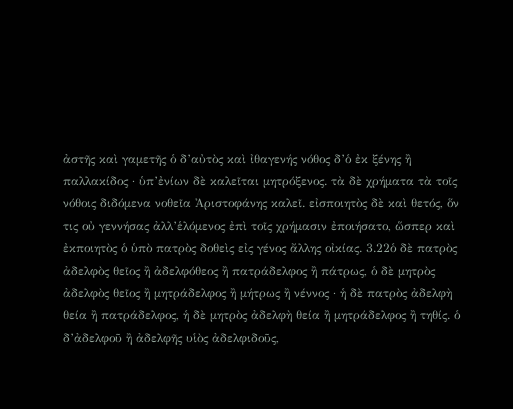ἀστῆς καὶ γαμετῆς ὁ δ’αὐτὸς καὶ ἰθαγενής νόθος δ’ὁ ἐκ ξένης ἢ παλλακίδος · ὑπ’ἐνίων δὲ καλεῖται μητρόξενος. τὰ δὲ χρήματα τὰ τοῖς νόθοις διδόμενα νοθεῖα Ἀριστοφάνης καλεῖ. εἰσποιητὸς δὲ καὶ θετός, ὅν τις οὐ γεννήσας ἀλλ’ἑλόμενος ἐπὶ τοῖς χρήμασιν ἐποιήσατο, ὥσπερ καὶ ἐκποιητὸς ὁ ὑπὸ πατρὸς δοθεὶς εἰς γένος ἄλλης οἰκίας. 3.22ὁ δὲ πατρὸς ἀδελφὸς θεῖος ἢ ἀδελφόθεος ἢ πατράδελφος ἢ πάτρως, ὁ δὲ μητρὸς ἀδελφὸς θεῖος ἢ μητράδελφος ἢ μήτρως ἢ νέννος · ἡ δὲ πατρὸς ἀδελφὴ θεία ἢ πατράδελφος, ἡ δὲ μητρὸς ἀδελφὴ θεία ἢ μητράδελφος ἢ τηθίς. ὁ δ’ἀδελφοῦ ἢ ἀδελφῆς υἱὸς ἀδελφιδοῦς,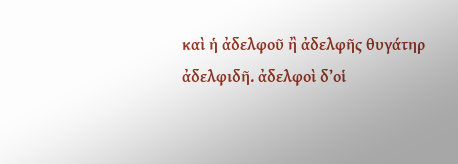καὶ ἡ ἀδελφοῦ ἢ ἀδελφῆς θυγάτηρ ἀδελφιδῆ. ἀδελφοὶ δ’οἱ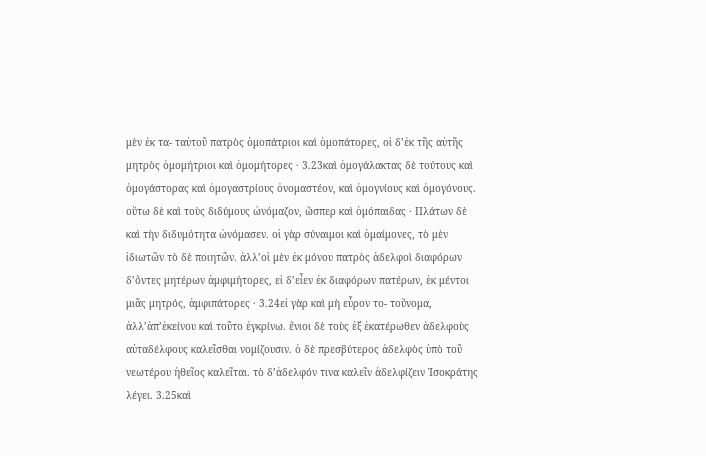μὲν ἐκ τα- ταὐτοῦ πατρὸς ὁμοπάτριοι καὶ ὁμοπάτορες, οἱ δ’ἐκ τῆς αὐτῆς μητρὸς ὁμομήτριοι καὶ ὁμομήτορες · 3.23καὶ ὁμογάλακτας δὲ τούτους καὶ ὁμογάστορας καὶ ὁμογαστρίους ὀνομαστέον, καὶ ὁμογνίους καὶ ὁμογόνους. οὕτω δὲ καὶ τοὺς διδύμους ὠνόμαζον, ὥσπερ καὶ ὁμόπαιδας · Πλάτων δὲ καὶ τὴν διδυμότητα ὠνόμασεν. οἱ γὰρ σύναιμοι καὶ ὁμαίμονες, τὸ μὲν ἰδιωτῶν τὸ δὲ ποιητῶν. ἀλλ’οἱ μὲν ἐκ μόνου πατρὸς ἀδελφοὶ διαφόρων δ’ὄντες μητέρων ἀμφιμήτορες, εἰ δ’εἶεν ἐκ διαφόρων πατέρων, ἐκ μέντοι μιᾶς μητρός, ἀμφιπάτορες · 3.24εἰ γὰρ καὶ μὴ εὗρον το- τοὔνομα, ἀλλ’ἀπ’ἐκείνου καὶ τοῦτο ἐγκρίνω. ἔνιοι δὲ τοὺς ἐξ ἑκατέρωθεν ἀδελφοὺς αὐταδέλφους καλεῖσθαι νομίζουσιν. ὁ δὲ πρεσβύτερος ἀδελφὸς ὑπὸ τοῦ νεωτέρου ἠθεῖος καλεῖται. τὸ δ’ἀδελφόν τινα καλεῖν ἀδελφίζειν Ἰσοκράτης λέγει. 3.25καὶ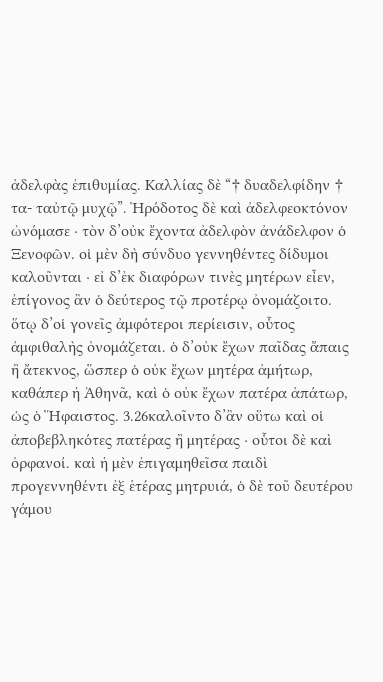ἀδελφὰς ἐπιθυμίας. Καλλίας δὲ “† δυαδελφίδην † τα- ταὐτῷ μυχῷ”. Ἡρόδοτος δὲ καὶ ἀδελφεοκτόνον ὠνόμασε · τὸν δ’οὐκ ἔχοντα ἀδελφὸν ἀνάδελφον ὁ Ξενοφῶν. οἱ μὲν δὴ σύνδυο γεννηθέντες δίδυμοι καλοῦνται · εἰ δ’ἐκ διαφόρων τινὲς μητέρων εἶεν, ἐπίγονος ἂν ὁ δεύτερος τῷ προτέρῳ ὀνομάζοιτο. ὅτῳ δ’οἱ γονεῖς ἀμφότεροι περίεισιν, οὗτος ἀμφιθαλὴς ὀνομάζεται. ὁ δ’οὐκ ἔχων παῖδας ἄπαις ἢ ἄτεκνος, ὥσπερ ὁ οὐκ ἔχων μητέρα ἀμήτωρ, καθάπερ ἡ Ἀθηνᾶ, καὶ ὁ οὐκ ἔχων πατέρα ἀπάτωρ, ὡς ὁ Ἥφαιστος. 3.26καλοῖντο δ’ἂν οὕτω καὶ οἱ ἀποβεβληκότες πατέρας ἢ μητέρας · οὗτοι δὲ καὶ ὀρφανοί. καὶ ἡ μὲν ἐπιγαμηθεῖσα παιδὶ προγεννηθέντι ἐξ ἑτέρας μητρυιά, ὁ δὲ τοῦ δευτέρου γάμου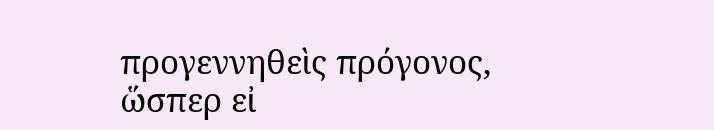προγεννηθεὶς πρόγονος, ὥσπερ εἰ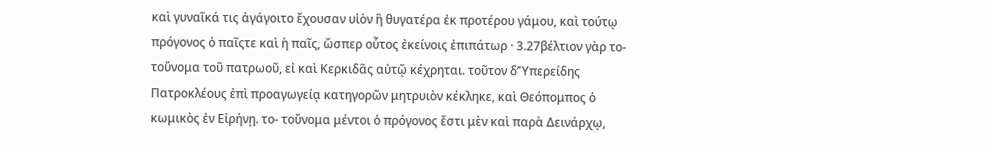καὶ γυναῖκά τις ἀγάγοιτο ἔχουσαν υἱὸν ἢ θυγατέρα ἐκ προτέρου γάμου, καὶ τούτῳ πρόγονος ὁ παῖςτε καὶ ἡ παῖς, ὥσπερ οὗτος ἐκείνοις ἐπιπάτωρ · 3.27βέλτιον γὰρ το- τοὔνομα τοῦ πατρωοῦ, εἰ καὶ Κερκιδᾶς αὐτῷ κέχρηται. τοῦτον δ’Ὑπερείδης Πατροκλέους ἐπὶ προαγωγείᾳ κατηγορῶν μητρυιὸν κέκληκε, καὶ Θεόπομπος ὁ κωμικὸς ἐν Εἰρήνῃ. το- τοὔνομα μέντοι ὁ πρόγονος ἔστι μὲν καὶ παρὰ Δεινάρχῳ,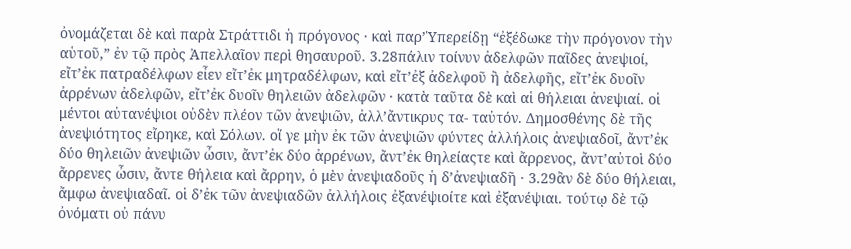ὀνομάζεται δὲ καὶ παρὰ Στράττιδι ἡ πρόγονος · καὶ παρ’Ὑπερείδῃ “ἐξέδωκε τὴν πρόγονον τὴν αὑτοῦ,” ἐν τῷ πρὸς Ἀπελλαῖον περὶ θησαυροῦ. 3.28πάλιν τοίνυν ἀδελφῶν παῖδες ἀνεψιοί, εἴτ’ἐκ πατραδέλφων εἶεν εἴτ’ἐκ μητραδέλφων, καὶ εἴτ’ἐξ ἀδελφοῦ ἢ ἀδελφῆς, εἴτ’ἐκ δυοῖν ἀρρένων ἀδελφῶν, εἴτ’ἐκ δυοῖν θηλειῶν ἀδελφῶν · κατὰ ταῦτα δὲ καὶ αἱ θήλειαι ἀνεψιαί. οἱ μέντοι αὐτανέψιοι οὐδὲν πλέον τῶν ἀνεψιῶν, ἀλλ’ἄντικρυς τα- ταὐτόν. Δημοσθένης δὲ τῆς ἀνεψιότητος εἴρηκε, καὶ Σόλων. οἵ γε μὴν ἐκ τῶν ἀνεψιῶν φύντες ἀλλήλοις ἀνεψιαδοῖ, ἄντ’ἐκ δύο θηλειῶν ἀνεψιῶν ὦσιν, ἄντ’ἐκ δύο ἀρρένων, ἄντ’ἐκ θηλείαςτε καὶ ἄρρενος, ἄντ’αὐτοὶ δύο ἄρρενες ὦσιν, ἄντε θήλεια καὶ ἄρρην, ὁ μὲν ἀνεψιαδοῦς ἡ δ’ἀνεψιαδῆ · 3.29ἂν δὲ δύο θήλειαι, ἄμφω ἀνεψιαδαῖ. οἱ δ’ἐκ τῶν ἀνεψιαδῶν ἀλλήλοις ἐξανέψιοίτε καὶ ἐξανέψιαι. τούτῳ δὲ τῷ ὀνόματι οὐ πάνυ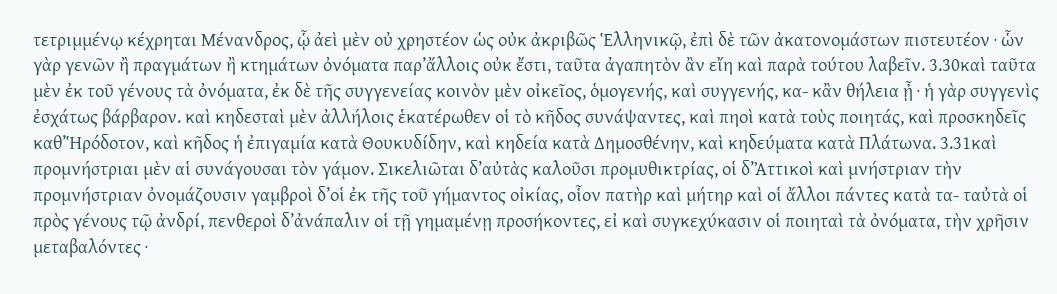τετριμμένῳ κέχρηται Μένανδρος, ᾧ ἀεὶ μὲν οὐ χρηστέον ὡς οὐκ ἀκριβῶς Ἑλληνικῷ, ἐπὶ δὲ τῶν ἀκατονομάστων πιστευτέον · ὧν γὰρ γενῶν ἢ πραγμάτων ἢ κτημάτων ὀνόματα παρ’ἄλλοις οὐκ ἔστι, ταῦτα ἀγαπητὸν ἂν εἴη καὶ παρὰ τούτου λαβεῖν. 3.30καὶ ταῦτα μὲν ἐκ τοῦ γένους τὰ ὀνόματα, ἐκ δὲ τῆς συγγενείας κοινὸν μὲν οἰκεῖος, ὁμογενής, καὶ συγγενής, κα- κἂν θήλεια ᾖ · ἡ γὰρ συγγενὶς ἐσχάτως βάρβαρον. καὶ κηδεσταὶ μὲν ἀλλήλοις ἑκατέρωθεν οἱ τὸ κῆδος συνάψαντες, καὶ πηοὶ κατὰ τοὺς ποιητάς, καὶ προσκηδεῖς καθ’Ἡρόδοτον, καὶ κῆδος ἡ ἐπιγαμία κατὰ Θουκυδίδην, καὶ κηδεία κατὰ Δημοσθένην, καὶ κηδεύματα κατὰ Πλάτωνα. 3.31καὶ προμνήστριαι μὲν αἱ συνάγουσαι τὸν γάμον. Σικελιῶται δ’αὐτὰς καλοῦσι προμυθικτρίας, οἱ δ’Ἀττικοὶ καὶ μνήστριαν τὴν προμνήστριαν ὀνομάζουσιν γαμβροὶ δ’οἱ ἐκ τῆς τοῦ γήμαντος οἰκίας, οἷον πατὴρ καὶ μήτηρ καὶ οἱ ἄλλοι πάντες κατὰ τα- ταὐτὰ οἱ πρὸς γένους τῷ ἀνδρί, πενθεροὶ δ’ἀνάπαλιν οἱ τῇ γημαμένῃ προσήκοντες, εἰ καὶ συγκεχύκασιν οἱ ποιηταὶ τὰ ὀνόματα, τὴν χρῆσιν μεταβαλόντες ·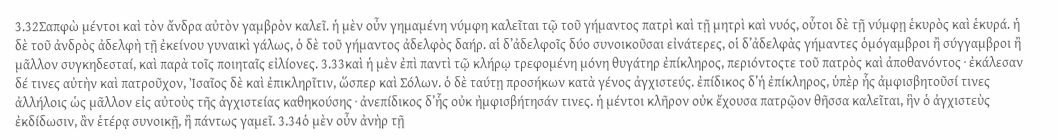3.32Σαπφὼ μέντοι καὶ τὸν ἄνδρα αὐτὸν γαμβρὸν καλεῖ. ἡ μὲν οὖν γημαμένη νύμφη καλεῖται τῷ τοῦ γήμαντος πατρὶ καὶ τῇ μητρὶ καὶ νυός, οὗτοι δὲ τῇ νύμφῃ ἑκυρὸς καὶ ἑκυρά. ἡ δὲ τοῦ ἀνδρὸς ἀδελφὴ τῇ ἐκείνου γυναικὶ γάλως, ὁ δὲ τοῦ γήμαντος ἀδελφὸς δαήρ. αἱ δ’ἀδελφοῖς δύο συνοικοῦσαι εἰνάτερες, οἱ δ’ἀδελφὰς γήμαντες ὁμόγαμβροι ἢ σύγγαμβροι ἢ μᾶλλον συγκηδεσταί, καὶ παρὰ τοῖς ποιηταῖς εἰλίονες. 3.33καὶ ἡ μὲν ἐπὶ παντὶ τῷ κλήρῳ τρεφομένη μόνη θυγάτηρ ἐπίκληρος, περιόντοςτε τοῦ πατρὸς καὶ ἀποθανόντος · ἐκάλεσαν δέ τινες αὐτὴν καὶ πατροῦχον, Ἰσαῖος δὲ καὶ ἐπικληρῖτιν, ὥσπερ καὶ Σόλων. ὁ δὲ ταύτῃ προσήκων κατὰ γένος ἀγχιστεύς. ἐπίδικος δ’ἡ ἐπίκληρος, ὑπὲρ ἧς ἀμφισβητοῦσί τινες ἀλλήλοις ὡς μᾶλλον εἰς αὐτοὺς τῆς ἀγχιστείας καθηκούσης · ἀνεπίδικος δ’ἧς οὐκ ἠμφισβήτησάν τινες. ἡ μέντοι κλῆρον οὐκ ἔχουσα πατρῷον θῆσσα καλεῖται, ἣν ὁ ἀγχιστεὺς ἐκδίδωσιν, ἂν ἑτέρᾳ συνοικῇ, ἢ πάντως γαμεῖ. 3.34ὁ μὲν οὖν ἀνὴρ τῇ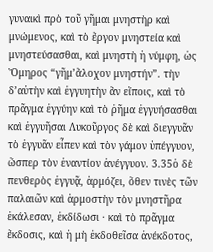γυναικὶ πρὸ τοῦ γῆμαι μνηστὴρ καὶ μνώμενος, καὶ τὸ ἔργον μνηστεία καὶ μνηστεύσασθαι, καὶ μνηστὴ ἡ νύμφη, ὡς Ὅμηρος “γῆμ’ἄλοχον μνηστήν”. τὴν δ’αὐτὴν καὶ ἐγγυητὴν ἂν εἴποις, καὶ τὸ πρᾶγμα ἐγγύην καὶ τὸ ῥῆμα ἐγγυήσασθαι καὶ ἐγγυῆσαι Λυκοῦργος δὲ καὶ διεγγυᾶν τὸ ἐγγυᾶν εἶπεν καὶ τὸν γάμον ὑπέγγυον, ὥσπερ τὸν ἐναντίον ἀνέγγυον. 3.35ὁ δὲ πενθερὸς ἐγγυᾷ, ἁρμόζει, ὅθεν τινὲς τῶν παλαιῶν καὶ ἁρμοστὴν τὸν μνηστῆρα ἐκάλεσαν, ἐκδίδωσι · καὶ τὸ πρᾶγμα ἔκδοσις, καὶ ἡ μὴ ἐκδοθεῖσα ἀνέκδοτος,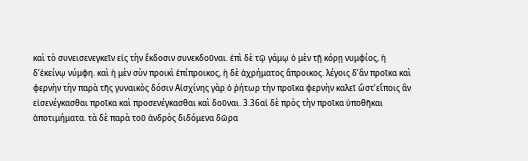καὶ τὸ συνεισενεγκεῖν εἰς τὴν ἔκδοσιν συνεκδοῦναι. ἐπὶ δὲ τῷ γάμῳ ὁ μὲν τῇ κόρῃ νυμφίος, ἡ δ’ἐκείνῳ νύμφη. καὶ ἡ μὲν σὺν προικὶ ἐπίπροικος, ἡ δὲ ἀχρήματος ἄπροικος. λέγοις δ’ἂν προῖκα καὶ φερνὴν τὴν παρὰ τῆς γυναικὸς δόσιν Αἰσχίνης γὰρ ὁ ῥήτωρ τὴν προῖκα φερνὴν καλεῖ ὥστ’εἴποις ἂν εἰσενέγκασθαι προῖκα καὶ προσενέγκασθαι καὶ δοῦναι. 3.36αἱ δὲ πρὸς τὴν προῖκα ὑποθῆκαι ἀποτιμήματα. τὰ δὲ παρὰ τοῦ ἀνδρὸς διδόμενα δῶρα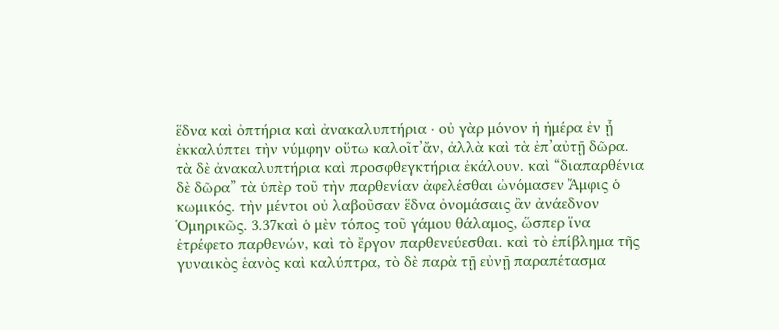ἕδνα καὶ ὀπτήρια καὶ ἀνακαλυπτήρια · οὐ γὰρ μόνον ἡ ἡμέρα ἐν ᾗ ἐκκαλύπτει τὴν νύμφην οὕτω καλοῖτ’ἄν, ἀλλὰ καὶ τὰ ἐπ’αὐτῇ δῶρα. τὰ δὲ ἀνακαλυπτήρια καὶ προσφθεγκτήρια ἐκάλουν. καὶ “διαπαρθένια δὲ δῶρα” τὰ ὑπὲρ τοῦ τὴν παρθενίαν ἀφελέσθαι ὠνόμασεν Ἄμφις ὁ κωμικός. τὴν μέντοι οὐ λαβοῦσαν ἕδνα ὀνομάσαις ἂν ἀνάεδνον Ὁμηρικῶς. 3.37καὶ ὁ μὲν τόπος τοῦ γάμου θάλαμος, ὥσπερ ἵνα ἐτρέφετο παρθενών, καὶ τὸ ἔργον παρθενεύεσθαι. καὶ τὸ ἐπίβλημα τῆς γυναικὸς ἑανὸς καὶ καλύπτρα, τὸ δὲ παρὰ τῇ εὐνῇ παραπέτασμα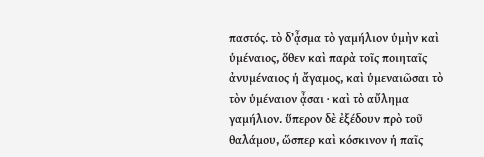παστός. τὸ δ’ᾆσμα τὸ γαμήλιον ὑμὴν καὶ ὑμέναιος, ὅθεν καὶ παρὰ τοῖς ποιηταῖς ἀνυμέναιος ἡ ἄγαμος, καὶ ὑμεναιῶσαι τὸ τὸν ὑμέναιον ᾆσαι · καὶ τὸ αὔλημα γαμήλιον. ὕπερον δὲ ἐξέδουν πρὸ τοῦ θαλάμου, ὥσπερ καὶ κόσκινον ἡ παῖς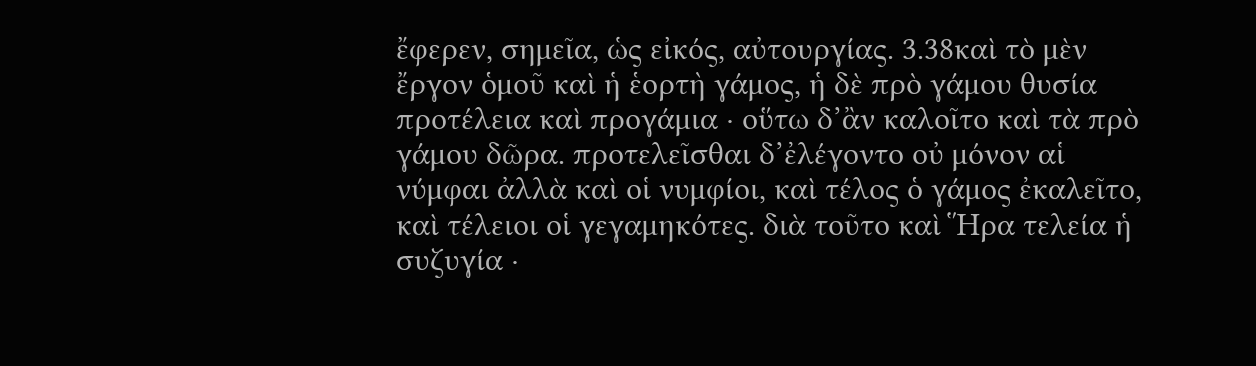ἔφερεν, σημεῖα, ὡς εἰκός, αὐτουργίας. 3.38καὶ τὸ μὲν ἔργον ὁμοῦ καὶ ἡ ἑορτὴ γάμος, ἡ δὲ πρὸ γάμου θυσία προτέλεια καὶ προγάμια · οὕτω δ’ἂν καλοῖτο καὶ τὰ πρὸ γάμου δῶρα. προτελεῖσθαι δ’ἐλέγοντο οὐ μόνον αἱ νύμφαι ἀλλὰ καὶ οἱ νυμφίοι, καὶ τέλος ὁ γάμος ἐκαλεῖτο, καὶ τέλειοι οἱ γεγαμηκότες. διὰ τοῦτο καὶ Ἥρα τελεία ἡ συζυγία ·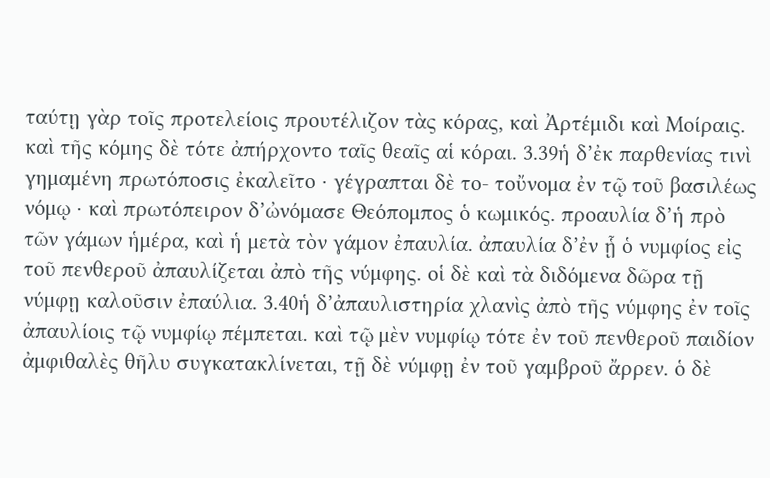ταύτῃ γὰρ τοῖς προτελείοις προυτέλιζον τὰς κόρας, καὶ Ἀρτέμιδι καὶ Μοίραις. καὶ τῆς κόμης δὲ τότε ἀπήρχοντο ταῖς θεαῖς αἱ κόραι. 3.39ἡ δ’ἐκ παρθενίας τινὶ γημαμένη πρωτόποσις ἐκαλεῖτο · γέγραπται δὲ το- τοὔνομα ἐν τῷ τοῦ βασιλέως νόμῳ · καὶ πρωτόπειρον δ’ὠνόμασε Θεόπομπος ὁ κωμικός. προαυλία δ’ἡ πρὸ τῶν γάμων ἡμέρα, καὶ ἡ μετὰ τὸν γάμον ἐπαυλία. ἀπαυλία δ’ἐν ᾗ ὁ νυμφίος εἰς τοῦ πενθεροῦ ἀπαυλίζεται ἀπὸ τῆς νύμφης. οἱ δὲ καὶ τὰ διδόμενα δῶρα τῇ νύμφῃ καλοῦσιν ἐπαύλια. 3.40ἡ δ’ἀπαυλιστηρία χλανὶς ἀπὸ τῆς νύμφης ἐν τοῖς ἀπαυλίοις τῷ νυμφίῳ πέμπεται. καὶ τῷ μὲν νυμφίῳ τότε ἐν τοῦ πενθεροῦ παιδίον ἀμφιθαλὲς θῆλυ συγκατακλίνεται, τῇ δὲ νύμφῃ ἐν τοῦ γαμβροῦ ἄρρεν. ὁ δὲ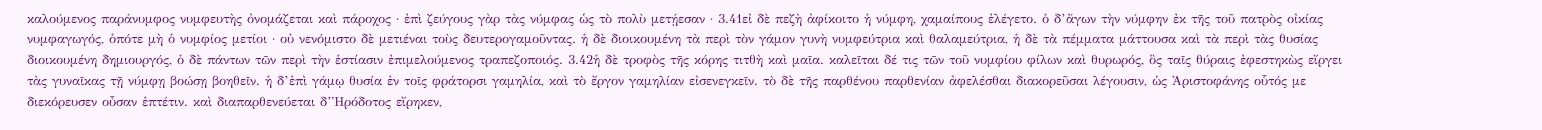καλούμενος παράνυμφος νυμφευτὴς ὀνομάζεται καὶ πάροχος · ἐπὶ ζεύγους γὰρ τὰς νύμφας ὡς τὸ πολὺ μετῄεσαν · 3.41εἰ δὲ πεζὴ ἀφίκοιτο ἡ νύμφη, χαμαίπους ἐλέγετο. ὁ δ’ἄγων τὴν νύμφην ἐκ τῆς τοῦ πατρὸς οἰκίας νυμφαγωγός, ὁπότε μὴ ὁ νυμφίος μετίοι · οὐ νενόμιστο δὲ μετιέναι τοὺς δευτερογαμοῦντας. ἡ δὲ διοικουμένη τὰ περὶ τὸν γάμον γυνὴ νυμφεύτρια καὶ θαλαμεύτρια, ἡ δὲ τὰ πέμματα μάττουσα καὶ τὰ περὶ τὰς θυσίας διοικουμένη δημιουργός, ὁ δὲ πάντων τῶν περὶ τὴν ἑστίασιν ἐπιμελούμενος τραπεζοποιός. 3.42ἡ δὲ τροφὸς τῆς κόρης τιτθὴ καὶ μαῖα. καλεῖται δέ τις τῶν τοῦ νυμφίου φίλων καὶ θυρωρός, ὃς ταῖς θύραις ἐφεστηκὼς εἴργει τὰς γυναῖκας τῇ νύμφῃ βοώσῃ βοηθεῖν. ἡ δ’ἐπὶ γάμῳ θυσία ἐν τοῖς φράτορσι γαμηλία, καὶ τὸ ἔργον γαμηλίαν εἰσενεγκεῖν. τὸ δὲ τῆς παρθένου παρθενίαν ἀφελέσθαι διακορεῦσαι λέγουσιν, ὡς Ἀριστοφάνης οὗτός με διεκόρευσεν οὖσαν ἑπτέτιν. καὶ διαπαρθενεύεται δ’Ἡρόδοτος εἴρηκεν,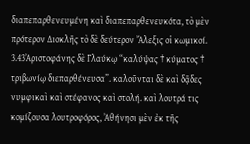διαπεπαρθενευμένη καὶ διαπεπαρθενευκότα, τὸ μὲν πρότερον Διοκλῆς τὸ δὲ δεύτερον Ἄλεξις οἱ κωμικοί. 3.43Ἀριστοφάνης δὲ Γλαύκῳ “καλύψας † κύματος † τριβωνίῳ διεπαρθένευσα”. καλοῦνται δὲ καὶ δᾷδες νυμφικαὶ καὶ στέφανος καὶ στολή. καὶ λουτρά τις κομίζουσα λουτροφόρος, Ἀθήνησι μὲν ἐκ τῆς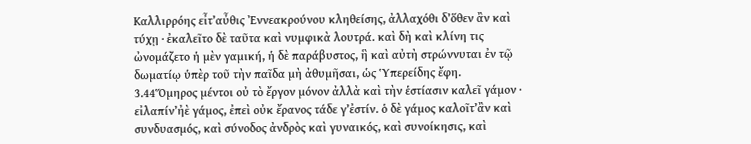Καλλιρρόης εἶτ’αὖθις Ἐννεακρούνου κληθείσης, ἀλλαχόθι δ’ὅθεν ἂν καὶ τύχῃ · ἐκαλεῖτο δὲ ταῦτα καὶ νυμφικὰ λουτρά. καὶ δὴ καὶ κλίνη τις ὠνομάζετο ἡ μὲν γαμική, ἡ δὲ παράβυστος, ἣ καὶ αὐτὴ στρώννυται ἐν τῷ δωματίῳ ὑπὲρ τοῦ τὴν παῖδα μὴ ἀθυμῆσαι, ὡς Ὑπερείδης ἔφη. 3.44Ὅμηρος μέντοι οὐ τὸ ἔργον μόνον ἀλλὰ καὶ τὴν ἑστίασιν καλεῖ γάμον · εἰλαπίν’ἠὲ γάμος, ἐπεὶ οὐκ ἔρανος τάδε γ’ἐστίν. ὁ δὲ γάμος καλοῖτ’ἂν καὶ συνδυασμός, καὶ σύνοδος ἀνδρὸς καὶ γυναικός, καὶ συνοίκησις, καὶ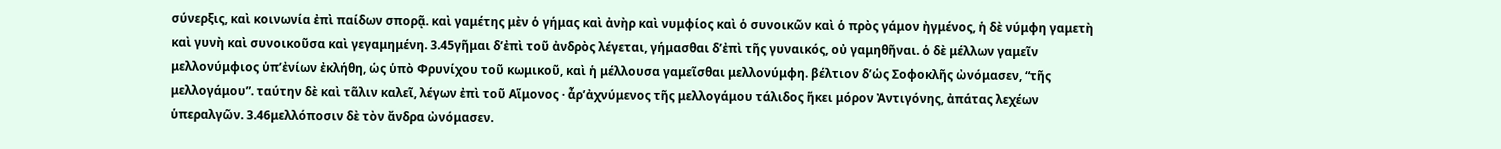σύνερξις, καὶ κοινωνία ἐπὶ παίδων σπορᾷ. καὶ γαμέτης μὲν ὁ γήμας καὶ ἀνὴρ καὶ νυμφίος καὶ ὁ συνοικῶν καὶ ὁ πρὸς γάμον ἠγμένος, ἡ δὲ νύμφη γαμετὴ καὶ γυνὴ καὶ συνοικοῦσα καὶ γεγαμημένη. 3.45γῆμαι δ’ἐπὶ τοῦ ἀνδρὸς λέγεται, γήμασθαι δ’ἐπὶ τῆς γυναικός, οὐ γαμηθῆναι. ὁ δὲ μέλλων γαμεῖν μελλονύμφιος ὑπ’ἐνίων ἐκλήθη, ὡς ὑπὸ Φρυνίχου τοῦ κωμικοῦ, καὶ ἡ μέλλουσα γαμεῖσθαι μελλονύμφη. βέλτιον δ’ὡς Σοφοκλῆς ὠνόμασεν, “τῆς μελλογάμου”. ταύτην δὲ καὶ τᾶλιν καλεῖ, λέγων ἐπὶ τοῦ Αἵμονος · ἆρ’ἀχνύμενος τῆς μελλογάμου τάλιδος ἥκει μόρον Ἀντιγόνης, ἀπάτας λεχέων ὑπεραλγῶν. 3.46μελλόποσιν δὲ τὸν ἄνδρα ὠνόμασεν.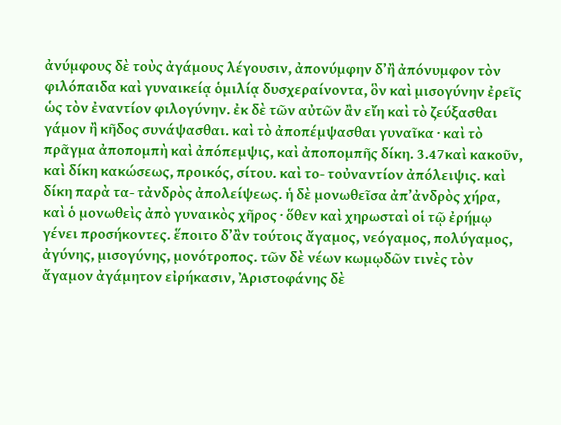ἀνύμφους δὲ τοὺς ἀγάμους λέγουσιν, ἀπονύμφην δ’ἢ ἀπόνυμφον τὸν φιλόπαιδα καὶ γυναικείᾳ ὁμιλίᾳ δυσχεραίνοντα, ὃν καὶ μισογύνην ἐρεῖς ὡς τὸν ἐναντίον φιλογύνην. ἐκ δὲ τῶν αὐτῶν ἂν εἴη καὶ τὸ ζεύξασθαι γάμον ἢ κῆδος συνάψασθαι. καὶ τὸ ἀποπέμψασθαι γυναῖκα · καὶ τὸ πρᾶγμα ἀποπομπὴ καὶ ἀπόπεμψις, καὶ ἀποπομπῆς δίκη. 3.47καὶ κακοῦν, καὶ δίκη κακώσεως, προικός, σίτου. καὶ το- τοὐναντίον ἀπόλειψις. καὶ δίκη παρὰ τα- τἀνδρὸς ἀπολείψεως. ἡ δὲ μονωθεῖσα ἀπ’ἀνδρὸς χήρα, καὶ ὁ μονωθεὶς ἀπὸ γυναικὸς χῆρος · ὅθεν καὶ χηρωσταὶ οἱ τῷ ἐρήμῳ γένει προσήκοντες. ἕποιτο δ’ἂν τούτοις ἄγαμος, νεόγαμος, πολύγαμος, ἀγύνης, μισογύνης, μονότροπος. τῶν δὲ νέων κωμῳδῶν τινὲς τὸν ἄγαμον ἀγάμητον εἰρήκασιν, Ἀριστοφάνης δὲ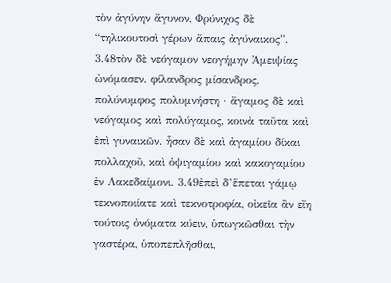τὸν ἀγύνην ἄγυνον, Φρύνιχος δὲ “τηλικουτοσὶ γέρων ἄπαις ἀγύναικος”. 3.48τὸν δὲ νεόγαμον νεογήμην Ἀμειψίας ὠνόμασεν. φίλανδρος μίσανδρος, πολύνυμφος πολυμνήστη · ἄγαμος δὲ καὶ νεόγαμος καὶ πολύγαμος, κοινὰ ταῦτα καὶ ἐπὶ γυναικῶν. ἦσαν δὲ καὶ ἀγαμίου δίκαι πολλαχοῦ, καὶ ὀψιγαμίου καὶ κακογαμίου ἐν Λακεδαίμονι. 3.49ἐπεὶ δ’ἕπεται γάμῳ τεκνοποιίατε καὶ τεκνοτροφία, οἰκεῖα ἂν εἴη τούτοις ὀνόματα κύειν, ὑπωγκῶσθαι τὴν γαστέρα, ὑποπεπλῆσθαι,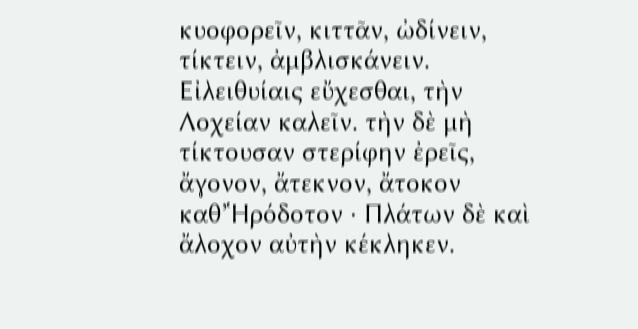κυοφορεῖν, κιττᾶν, ὠδίνειν, τίκτειν, ἀμβλισκάνειν. Εἰλειθυίαις εὔχεσθαι, τὴν Λοχείαν καλεῖν. τὴν δὲ μὴ τίκτουσαν στερίφην ἐρεῖς, ἄγονον, ἄτεκνον, ἄτοκον καθ’Ἡρόδοτον · Πλάτων δὲ καὶ ἄλοχον αὐτὴν κέκληκεν.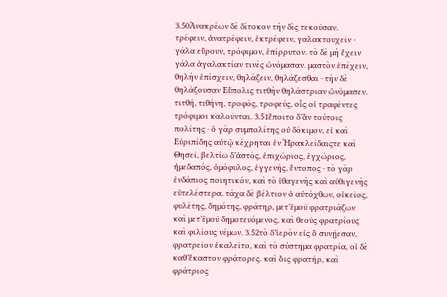3.50Ἀνακρέων δὲ δίτοκον τὴν δὶς τεκοῦσαν. τρέφειν, ἀνατρέφειν, ἐκτρέφειν, γαλακτουχεῖν · γάλα εὔρουν, τρόφιμον, ἐπίρρυτον. τὸ δὲ μὴ ἔχειν γάλα ἀγαλακτίαν τινὲς ὠνόμασαν. μαστὸν ἐπέχειν, θηλὴν ἐπίσχειν, θηλάζειν, θηλάζεσθαι · τὴν δὲ θηλάζουσαν Εὔπολις τιτθὴν θηλάστριαν ὠνόμασεν. τιτθή, τιθήνη, τροφός, τροφεύς, οἷς οἱ τραφέντες τρόφιμοι καλοῦνται. 3.51ἕποιτο δ’ἂν τούτοις πολίτης · ὁ γὰρ συμπολίτης οὐ δόκιμον, εἰ καὶ Εὐριπίδης αὐτῷ κέχρηται ἐν Ἡρακλείδαιςτε καὶ Θησεῖ, βελτίω δ’ἀστός, ἐπιχώριος, ἐγχώριος, ἡμεδαπός, ὁμόφυλος, ἐγγενής, ἔντοπος · τὸ γὰρ ἐνδάπιος ποιητικόν, καὶ τὸ ἰθαγενὴς καὶ αὐθιγενὴς εὐτελέστερα. τάχα δὲ βέλτιον ὁ αὐτόχθων, οἰκεῖος, φυλέτης, δημότης, φράτηρ, μετ’ἐμοῦ φρατριάζων καὶ μετ’ἐμοῦ δημοτευόμενος, καὶ θεοὺς φρατρίους καὶ φιλίους νέμων. 3.52τὸ δ’ἱερὸν εἰς ὃ συνῄεσαν, φρατρεῖον ἐκαλεῖτο, καὶ τὸ σύστημα φρατρία, οἱ δὲ καθ’ἕκαστον φράτορες. καὶ ὄις φρατήρ, καὶ φράτριος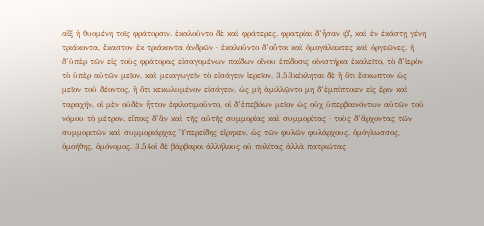αἲξ ἡ θυομένη τοῖς φράτορσιν. ἐκαλοῦντο δὲ καὶ φράτερες. φρατρίαι δ’ἦσαν ιβʹ, καὶ ἐν ἑκάστῃ γένη τριάκοντα, ἕκαστον ἐκ τριάκοντα ἀνδρῶν · ἐκαλοῦντο δ’οὗτοι καὶ ὁμογάλακτες καὶ ὀργεῶνες. ἡ δ’ὑπὲρ τῶν εἰς τοὺς φράτορας εἰσαγομένων παίδων οἴνου ἐπίδοσις οἰνιστήρια ἐκαλεῖτο, τὸ δ’ἱερὸν τὸ ὑπὲρ αὐτῶν μεῖον, καὶ μειαγωγεῖν τὸ εἰσάγειν ἱερεῖον. 3.53κέκληται δὲ ἢ ὅτι ἔσκωπτον ὡς μεῖον τοῦ δέοντος, ἢ ὅτι κεκωλυμένον εἰσάγειν, ὡς μὴ ἁμιλλῷντο μη δ’ἐμπίπτοιεν εἰς ἔριν καὶ ταραχήν, οἱ μὲν οὐδὲν ἧττον ἐφιλοτιμοῦντο, οἱ δ’ἐπεβόων μεῖον ὡς οὐχ ὑπερβαινόντων αὐτῶν τοῦ νόμου τὸ μέτρον. εἴποις δ’ἂν καὶ τῆς αὐτῆς συμμορίας καὶ συμμορίτας · τοὺς δ’ἄρχοντας τῶν συμμοριτῶν καὶ συμμοριάρχας Ὑπερείδης εἴρηκεν, ὡς τῶν φυλῶν φυλάρχους. ὁμόγλωσσος, ὁμοήθης, ὁμόνομος. 3.54οἱ δὲ βάρβαροι ἀλλήλους οὐ πολίτας ἀλλὰ πατριώτας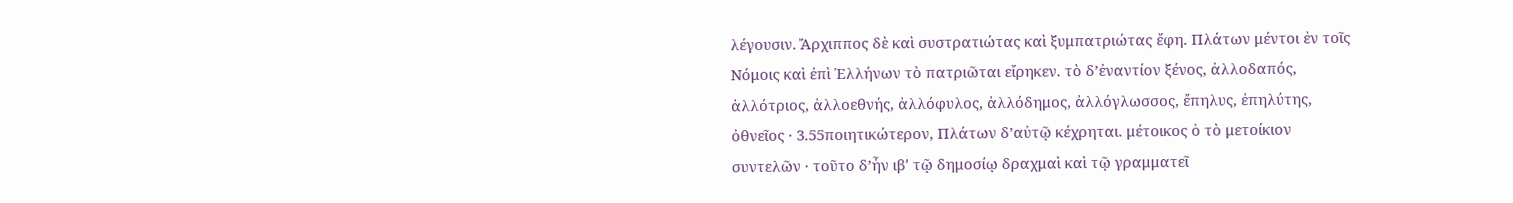λέγουσιν. Ἄρχιππος δὲ καὶ συστρατιώτας καὶ ξυμπατριώτας ἔφη. Πλάτων μέντοι ἐν τοῖς Νόμοις καὶ ἐπὶ Ἑλλήνων τὸ πατριῶται εἴρηκεν. τὸ δ’ἐναντίον ξένος, ἀλλοδαπός, ἀλλότριος, ἀλλοεθνής, ἀλλόφυλος, ἀλλόδημος, ἀλλόγλωσσος, ἔπηλυς, ἐπηλύτης, ὀθνεῖος · 3.55ποιητικώτερον, Πλάτων δ’αὐτῷ κέχρηται. μέτοικος ὁ τὸ μετοίκιον συντελῶν · τοῦτο δ’ἦν ιβʹ τῷ δημοσίῳ δραχμαὶ καὶ τῷ γραμματεῖ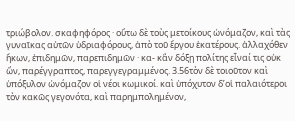τριώβολον. σκαφηφόρος · οὕτω δὲ τοὺς μετοίκους ὠνόμαζον, καὶ τὰς γυναῖκας αὐτῶν ὑδριαφόρους, ἀπὸ τοῦ ἔργου ἑκατέρους. ἀλλαχόθεν ἥκων, ἐπιδημῶν, παρεπιδημῶν · κα- κἂν δόξῃ πολίτης εἶναί τις οὐκ ὤν, παρέγγραπτος, παρεγγεγραμμένος. 3.56τὸν δὲ τοιοῦτον καὶ ὑπόξυλον ὠνόμαζον οἱ νέοι κωμικοί. καὶ ὑπόχυτον δ’οἱ παλαιότεροι τὸν κακῶς γεγονότα, καὶ παρημπολημένον,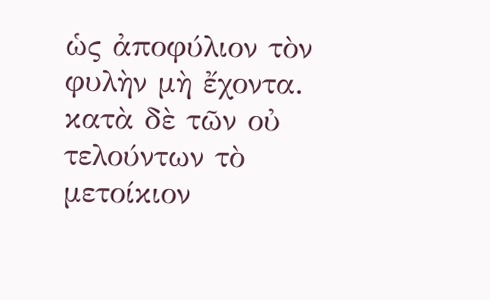ὡς ἀποφύλιον τὸν φυλὴν μὴ ἔχοντα. κατὰ δὲ τῶν οὐ τελούντων τὸ μετοίκιον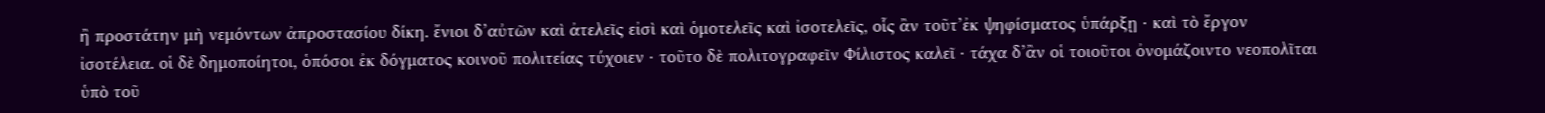ἢ προστάτην μὴ νεμόντων ἀπροστασίου δίκη. ἔνιοι δ’αὐτῶν καὶ ἀτελεῖς εἰσὶ καὶ ὁμοτελεῖς καὶ ἰσοτελεῖς, οἷς ἂν τοῦτ’ἐκ ψηφίσματος ὑπάρξῃ · καὶ τὸ ἔργον ἰσοτέλεια. οἱ δὲ δημοποίητοι, ὁπόσοι ἐκ δόγματος κοινοῦ πολιτείας τύχοιεν · τοῦτο δὲ πολιτογραφεῖν Φίλιστος καλεῖ · τάχα δ’ἂν οἱ τοιοῦτοι ὀνομάζοιντο νεοπολῖται ὑπὸ τοῦ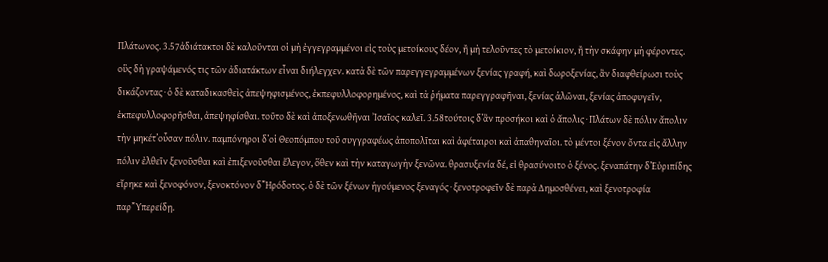Πλάτωνος. 3.57ἀδιάτακτοι δὲ καλοῦνται οἱ μὴ ἐγγεγραμμένοι εἰς τοὺς μετοίκους δέον, ἢ μὴ τελοῦντες τὸ μετοίκιον, ἢ τὴν σκάφην μὴ φέροντες. οὓς δὴ γραψάμενός τις τῶν ἀδιατάκτων εἶναι διήλεγχεν. κατὰ δὲ τῶν παρεγγεγραμμένων ξενίας γραφή, καὶ δωροξενίας, ἂν διαφθείρωσι τοὺς δικάζοντας · ὁ δὲ καταδικασθεὶς ἀπεψηφισμένος, ἐκπεφυλλοφορημένος, καὶ τὰ ῥήματα παρεγγραφῆναι, ξενίας ἁλῶναι, ξενίας ἀποφυγεῖν, ἐκπεφυλλοφορῆσθαι, ἀπεψηφίσθαι. τοῦτο δὲ καὶ ἀποξενωθῆναι Ἰσαῖος καλεῖ. 3.58τούτοις δ’ἂν προσήκοι καὶ ὁ ἄπολις · Πλάτων δὲ πόλιν ἄπολιν τὴν μηκέτ’οὖσαν πόλιν. παμπόνηροι δ’οἱ Θεοπόμπου τοῦ συγγραφέως ἀποπολῖται καὶ ἀφέταιροι καὶ ἀπαθηναῖοι. τὸ μέντοι ξένον ὄντα εἰς ἄλλην πόλιν ἐλθεῖν ξενοῦσθαι καὶ ἐπιξενοῦσθαι ἔλεγον, ὅθεν καὶ τὴν καταγωγὴν ξενῶνα. θρασυξενία δέ, εἰ θρασύνοιτο ὁ ξένος. ξεναπάτην δ’Εὐριπίδης εἴρηκε καὶ ξενοφόνον, ξενοκτόνον δ’Ἡρόδοτος. ὁ δὲ τῶν ξένων ἡγούμενος ξεναγός · ξενοτροφεῖν δὲ παρὰ Δημοσθένει, καὶ ξενοτροφία παρ’Ὑπερείδῃ.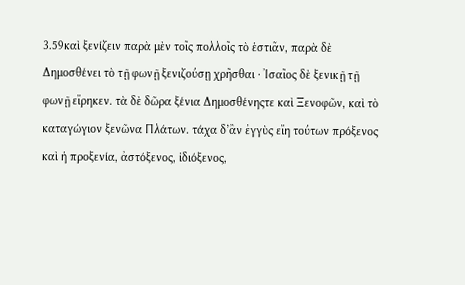3.59καὶ ξενίζειν παρὰ μὲν τοῖς πολλοῖς τὸ ἑστιᾶν, παρὰ δὲ Δημοσθένει τὸ τῇ φωνῇ ξενιζούσῃ χρῆσθαι · Ἰσαῖος δὲ ξενικῇ τῇ φωνῇ εἴρηκεν. τὰ δὲ δῶρα ξένια Δημοσθένηςτε καὶ Ξενοφῶν, καὶ τὸ καταγώγιον ξενῶνα Πλάτων. τάχα δ’ἂν ἐγγὺς εἴη τούτων πρόξενος καὶ ἡ προξενία, ἀστόξενος, ἰδιόξενος,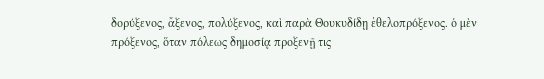δορύξενος, ἄξενος, πολύξενος, καὶ παρὰ Θουκυδίδῃ ἐθελοπρόξενος. ὁ μὲν πρόξενος, ὅταν πόλεως δημοσίᾳ προξενῇ τις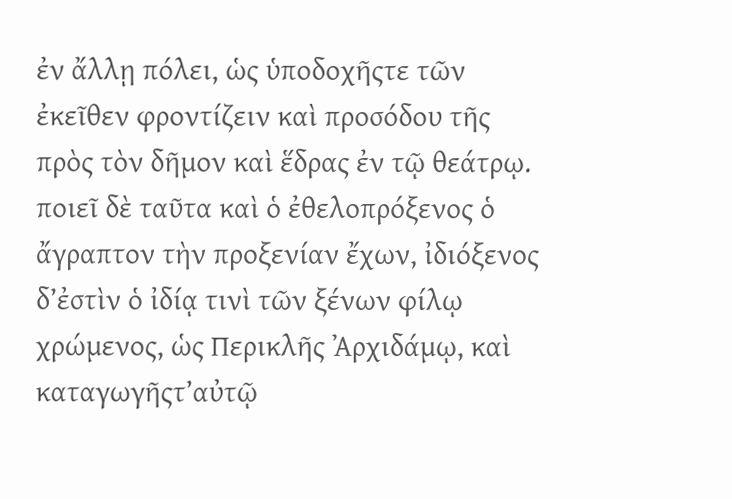ἐν ἄλλῃ πόλει, ὡς ὑποδοχῆςτε τῶν ἐκεῖθεν φροντίζειν καὶ προσόδου τῆς πρὸς τὸν δῆμον καὶ ἕδρας ἐν τῷ θεάτρῳ. ποιεῖ δὲ ταῦτα καὶ ὁ ἐθελοπρόξενος ὁ ἄγραπτον τὴν προξενίαν ἔχων, ἰδιόξενος δ’ἐστὶν ὁ ἰδίᾳ τινὶ τῶν ξένων φίλῳ χρώμενος, ὡς Περικλῆς Ἀρχιδάμῳ, καὶ καταγωγῆςτ’αὐτῷ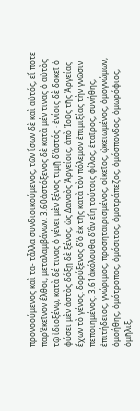προνοούμενος καὶ τα- τἆλλα συνδιοικούμενος, τῶν ἴσων δὲ καὶ αὐτός, εἴ ποτε παρ’ἐκεῖνον ἔλθοι, μεταλαμβάνων. 3.60ἀστόξενος δὲ κατὰ μέν τινας ὁ αὐτὸς τῷ ἰδιοξένῳ, κατὰ δέ τινας ὁ γένει μὲν ξένος τιμῇ δ’ἀστός · ἐνίοις δὲ δοκεῖ ὁ φύσει μὲν ἀστὸς δόξῃ δὲ ξένος, ὡς Δαναὸς Ἀργείοις, ἀπὸ Ἰοῦς τῆς Ἀργείας ἔχων τὸ γένος. δορύξενος δ’ὁ ἐκ τῆς κατὰ τὸν πόλεμον ἐπιμιξίας τὴν γνῶσιν πεποιημένος. 3.61ἀκόλουθα δ’ἂν εἴη τούτοις φίλος, ἑταῖρος, συνήθης, ἐπιτήδειος, γνώριμος, προσηταιρισμένος, οἰκεῖος, ᾠκειωμένος, ὁμογνώμων, ὁμοήθης, ὁμότροπος, ὁμόσιτος, ὁμοτράπεζος, ὁμόσπονδος, ὁμωρόφιος, ὁμῆλιξ,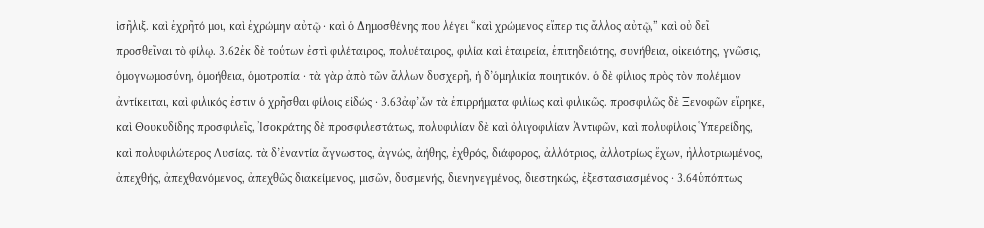ἰσῆλιξ. καὶ ἐχρῆτό μοι, καὶ ἐχρώμην αὐτῷ · καὶ ὁ Δημοσθένης που λέγει “καὶ χρώμενος εἴπερ τις ἄλλος αὐτῷ,” καὶ οὐ δεῖ προσθεῖναι τὸ φίλῳ. 3.62ἐκ δὲ τούτων ἐστὶ φιλέταιρος, πολυέταιρος, φιλία καὶ ἑταιρεία, ἐπιτηδειότης, συνήθεια, οἰκειότης, γνῶσις, ὁμογνωμοσύνη, ὁμοήθεια, ὁμοτροπία · τὰ γὰρ ἀπὸ τῶν ἄλλων δυσχερῆ, ἡ δ’ὁμηλικία ποιητικόν. ὁ δὲ φίλιος πρὸς τὸν πολέμιον ἀντίκειται, καὶ φιλικός ἐστιν ὁ χρῆσθαι φίλοις εἰδώς · 3.63ἀφ’ὧν τὰ ἐπιρρήματα φιλίως καὶ φιλικῶς. προσφιλῶς δὲ Ξενοφῶν εἴρηκε, καὶ Θουκυδίδης προσφιλεῖς, Ἰσοκράτης δὲ προσφιλεστάτως, πολυφιλίαν δὲ καὶ ὀλιγοφιλίαν Ἀντιφῶν, καὶ πολυφίλοις Ὑπερείδης, καὶ πολυφιλώτερος Λυσίας. τὰ δ’ἐναντία ἄγνωστος, ἀγνώς, ἀήθης, ἐχθρός, διάφορος, ἀλλότριος, ἀλλοτρίως ἔχων, ἠλλοτριωμένος, ἀπεχθής, ἀπεχθανόμενος, ἀπεχθῶς διακείμενος, μισῶν, δυσμενής, διενηνεγμένος, διεστηκώς, ἐξεστασιασμένος · 3.64ὑπόπτως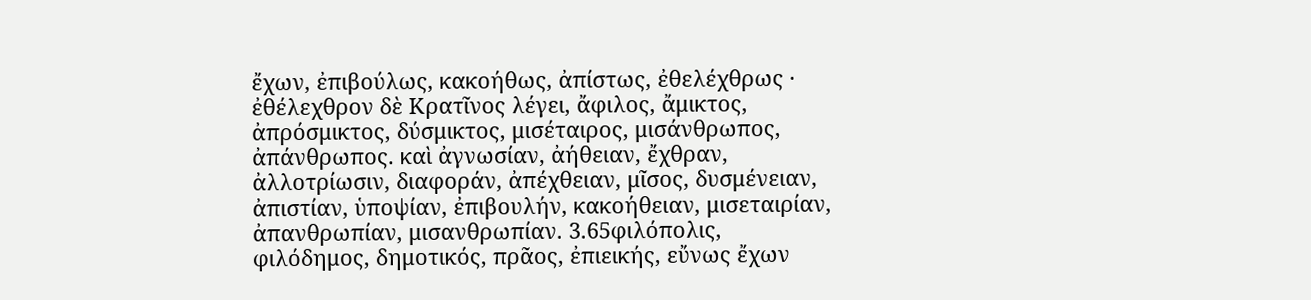ἔχων, ἐπιβούλως, κακοήθως, ἀπίστως, ἐθελέχθρως · ἐθέλεχθρον δὲ Κρατῖνος λέγει, ἄφιλος, ἄμικτος, ἀπρόσμικτος, δύσμικτος, μισέταιρος, μισάνθρωπος, ἀπάνθρωπος. καὶ ἀγνωσίαν, ἀήθειαν, ἔχθραν, ἀλλοτρίωσιν, διαφοράν, ἀπέχθειαν, μῖσος, δυσμένειαν, ἀπιστίαν, ὑποψίαν, ἐπιβουλήν, κακοήθειαν, μισεταιρίαν, ἀπανθρωπίαν, μισανθρωπίαν. 3.65φιλόπολις, φιλόδημος, δημοτικός, πρᾶος, ἐπιεικής, εὔνως ἔχων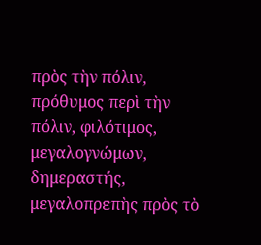πρὸς τὴν πόλιν, πρόθυμος περὶ τὴν πόλιν, φιλότιμος, μεγαλογνώμων, δημεραστής, μεγαλοπρεπὴς πρὸς τὸ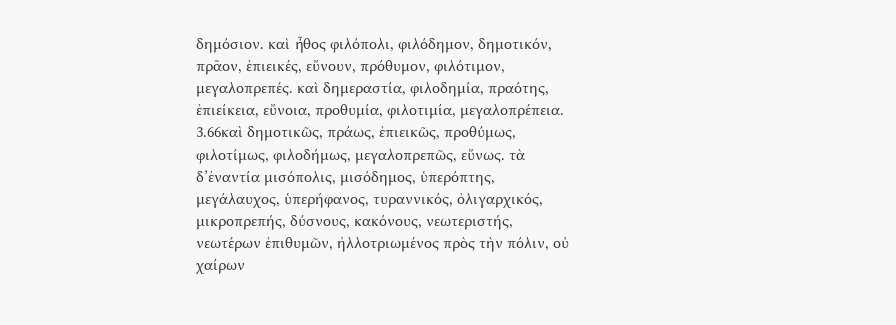δημόσιον. καὶ ἦθος φιλόπολι, φιλόδημον, δημοτικόν, πρᾶον, ἐπιεικές, εὔνουν, πρόθυμον, φιλότιμον, μεγαλοπρεπές. καὶ δημεραστία, φιλοδημία, πραότης, ἐπιείκεια, εὔνοια, προθυμία, φιλοτιμία, μεγαλοπρέπεια. 3.66καὶ δημοτικῶς, πράως, ἐπιεικῶς, προθύμως, φιλοτίμως, φιλοδήμως, μεγαλοπρεπῶς, εὔνως. τὰ δ’ἐναντία μισόπολις, μισόδημος, ὑπερόπτης, μεγάλαυχος, ὑπερήφανος, τυραννικός, ὀλιγαρχικός, μικροπρεπής, δύσνους, κακόνους, νεωτεριστής, νεωτέρων ἐπιθυμῶν, ἠλλοτριωμένος πρὸς τὴν πόλιν, οὐ χαίρων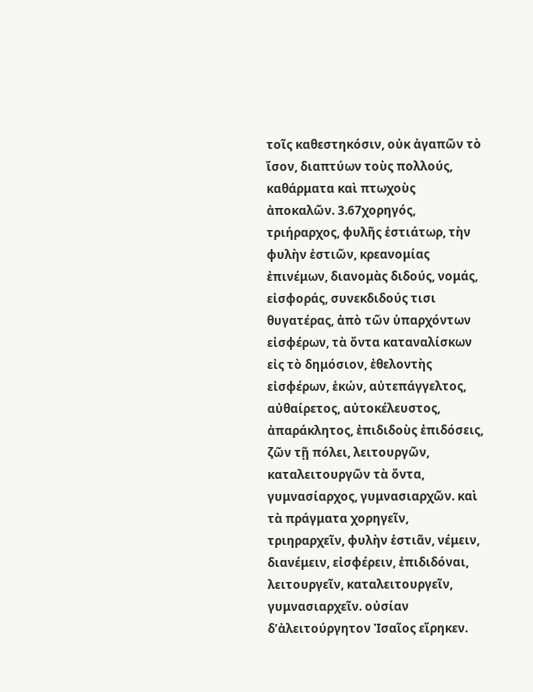τοῖς καθεστηκόσιν, οὐκ ἀγαπῶν τὸ ἴσον, διαπτύων τοὺς πολλούς, καθάρματα καὶ πτωχοὺς ἀποκαλῶν. 3.67χορηγός, τριήραρχος, φυλῆς ἑστιάτωρ, τὴν φυλὴν ἑστιῶν, κρεανομίας ἐπινέμων, διανομὰς διδούς, νομάς, εἰσφοράς, συνεκδιδούς τισι θυγατέρας, ἀπὸ τῶν ὑπαρχόντων εἰσφέρων, τὰ ὄντα καταναλίσκων εἰς τὸ δημόσιον, ἐθελοντὴς εἰσφέρων, ἑκών, αὐτεπάγγελτος, αὐθαίρετος, αὐτοκέλευστος, ἀπαράκλητος, ἐπιδιδοὺς ἐπιδόσεις, ζῶν τῇ πόλει, λειτουργῶν, καταλειτουργῶν τὰ ὄντα, γυμνασίαρχος, γυμνασιαρχῶν. καὶ τὰ πράγματα χορηγεῖν, τριηραρχεῖν, φυλὴν ἑστιᾶν, νέμειν, διανέμειν, εἰσφέρειν, ἐπιδιδόναι, λειτουργεῖν, καταλειτουργεῖν, γυμνασιαρχεῖν. οὐσίαν δ’ἀλειτούργητον Ἰσαῖος εἴρηκεν.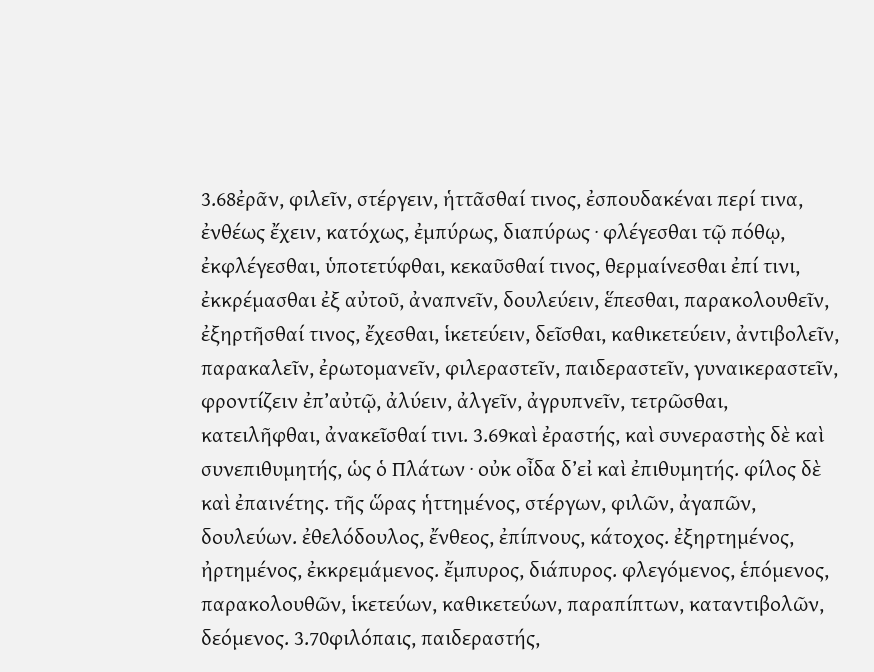3.68ἐρᾶν, φιλεῖν, στέργειν, ἡττᾶσθαί τινος, ἐσπουδακέναι περί τινα, ἐνθέως ἔχειν, κατόχως, ἐμπύρως, διαπύρως · φλέγεσθαι τῷ πόθῳ, ἐκφλέγεσθαι, ὑποτετύφθαι, κεκαῦσθαί τινος, θερμαίνεσθαι ἐπί τινι, ἐκκρέμασθαι ἐξ αὐτοῦ, ἀναπνεῖν, δουλεύειν, ἕπεσθαι, παρακολουθεῖν, ἐξηρτῆσθαί τινος, ἔχεσθαι, ἱκετεύειν, δεῖσθαι, καθικετεύειν, ἀντιβολεῖν, παρακαλεῖν, ἐρωτομανεῖν, φιλεραστεῖν, παιδεραστεῖν, γυναικεραστεῖν, φροντίζειν ἐπ’αὐτῷ, ἀλύειν, ἀλγεῖν, ἀγρυπνεῖν, τετρῶσθαι, κατειλῆφθαι, ἀνακεῖσθαί τινι. 3.69καὶ ἐραστής, καὶ συνεραστὴς δὲ καὶ συνεπιθυμητής, ὡς ὁ Πλάτων · οὐκ οἶδα δ’εἰ καὶ ἐπιθυμητής. φίλος δὲ καὶ ἐπαινέτης. τῆς ὥρας ἡττημένος, στέργων, φιλῶν, ἀγαπῶν, δουλεύων. ἐθελόδουλος, ἔνθεος, ἐπίπνους, κάτοχος. ἐξηρτημένος, ἠρτημένος, ἐκκρεμάμενος. ἔμπυρος, διάπυρος. φλεγόμενος, ἑπόμενος, παρακολουθῶν, ἱκετεύων, καθικετεύων, παραπίπτων, καταντιβολῶν, δεόμενος. 3.70φιλόπαις, παιδεραστής,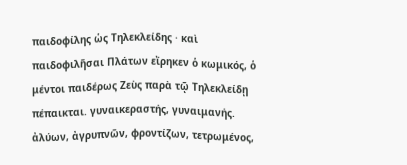παιδοφίλης ὡς Τηλεκλείδης · καὶ παιδοφιλῆσαι Πλάτων εἴρηκεν ὁ κωμικός, ὁ μέντοι παιδέρως Ζεὺς παρὰ τῷ Τηλεκλείδῃ πέπαικται. γυναικεραστής, γυναιμανής. ἀλύων, ἀγρυπνῶν, φροντίζων, τετρωμένος,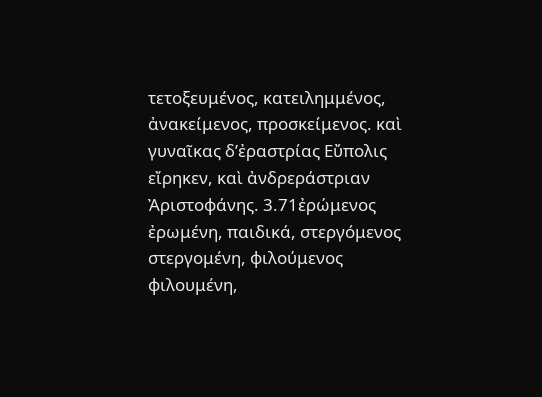τετοξευμένος, κατειλημμένος, ἀνακείμενος, προσκείμενος. καὶ γυναῖκας δ’ἐραστρίας Εὔπολις εἴρηκεν, καὶ ἀνδρεράστριαν Ἀριστοφάνης. 3.71ἐρώμενος ἐρωμένη, παιδικά, στεργόμενος στεργομένη, φιλούμενος φιλουμένη,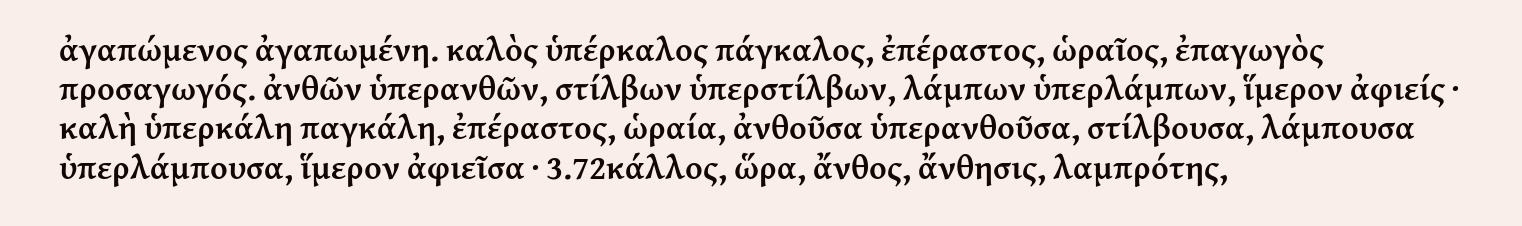ἀγαπώμενος ἀγαπωμένη. καλὸς ὑπέρκαλος πάγκαλος, ἐπέραστος, ὡραῖος, ἐπαγωγὸς προσαγωγός. ἀνθῶν ὑπερανθῶν, στίλβων ὑπερστίλβων, λάμπων ὑπερλάμπων, ἵμερον ἀφιείς · καλὴ ὑπερκάλη παγκάλη, ἐπέραστος, ὡραία, ἀνθοῦσα ὑπερανθοῦσα, στίλβουσα, λάμπουσα ὑπερλάμπουσα, ἵμερον ἀφιεῖσα · 3.72κάλλος, ὥρα, ἄνθος, ἄνθησις, λαμπρότης,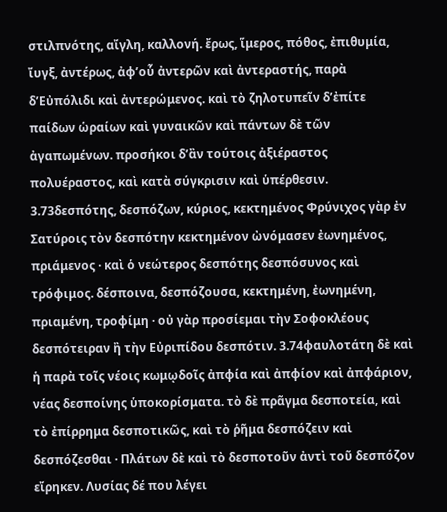στιλπνότης, αἴγλη, καλλονή. ἔρως, ἵμερος, πόθος, ἐπιθυμία, ἴυγξ, ἀντέρως, ἀφ’οὗ ἀντερῶν καὶ ἀντεραστής, παρὰ δ’Εὐπόλιδι καὶ ἀντερώμενος. καὶ τὸ ζηλοτυπεῖν δ’ἐπίτε παίδων ὡραίων καὶ γυναικῶν καὶ πάντων δὲ τῶν ἀγαπωμένων. προσήκοι δ’ἂν τούτοις ἀξιέραστος πολυέραστος, καὶ κατὰ σύγκρισιν καὶ ὑπέρθεσιν. 3.73δεσπότης, δεσπόζων, κύριος, κεκτημένος Φρύνιχος γὰρ ἐν Σατύροις τὸν δεσπότην κεκτημένον ὠνόμασεν ἐωνημένος, πριάμενος · καὶ ὁ νεώτερος δεσπότης δεσπόσυνος καὶ τρόφιμος. δέσποινα, δεσπόζουσα, κεκτημένη, ἐωνημένη, πριαμένη, τροφίμη · οὐ γὰρ προσίεμαι τὴν Σοφοκλέους δεσπότειραν ἢ τὴν Εὐριπίδου δεσπότιν. 3.74φαυλοτάτη δὲ καὶ ἡ παρὰ τοῖς νέοις κωμῳδοῖς ἀπφία καὶ ἀπφίον καὶ ἀπφάριον, νέας δεσποίνης ὑποκορίσματα. τὸ δὲ πρᾶγμα δεσποτεία, καὶ τὸ ἐπίρρημα δεσποτικῶς, καὶ τὸ ῥῆμα δεσπόζειν καὶ δεσπόζεσθαι · Πλάτων δὲ καὶ τὸ δεσποτοῦν ἀντὶ τοῦ δεσπόζον εἴρηκεν. Λυσίας δέ που λέγει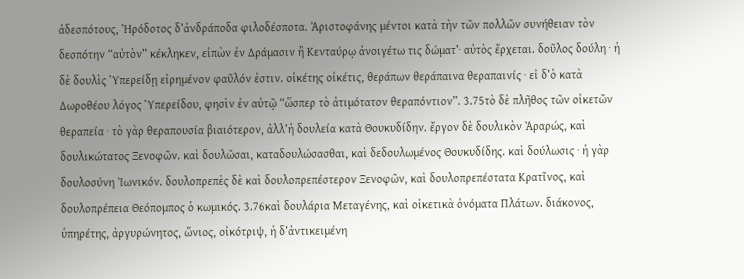ἀδεσπότους, Ἡρόδοτος δ’ἀνδράποδα φιλοδέσποτα. Ἀριστοφάνης μέντοι κατὰ τὴν τῶν πολλῶν συνήθειαν τὸν δεσπότην “αὐτὸν” κέκληκεν, εἰπὼν ἐν Δράμασιν ἢ Κενταύρῳ ἀνοιγέτω τις δώματ’· αὐτὸς ἔρχεται. δοῦλος δούλη · ἡ δὲ δουλὶς Ὑπερείδῃ εἰρημένον φαῦλόν ἐστιν. οἰκέτης οἰκέτις, θεράπων θεράπαινα θεραπαινίς · εἰ δ’ὁ κατὰ Δωροθέου λόγος Ὑπερείδου, φησὶν ἐν αὐτῷ “ὥσπερ τὸ ἀτιμότατον θεραπόντιον”. 3.75τὸ δὲ πλῆθος τῶν οἰκετῶν θεραπεία · τὸ γὰρ θεραπουσία βιαιότερον, ἀλλ’ἡ δουλεία κατὰ Θουκυδίδην. ἔργον δὲ δουλικὸν Ἀραρώς, καὶ δουλικώτατος Ξενοφῶν. καὶ δουλῶσαι, καταδουλώσασθαι, καὶ δεδουλωμένος Θουκυδίδης. καὶ δούλωσις · ἡ γὰρ δουλοσύνη Ἰωνικόν. δουλοπρεπὲς δὲ καὶ δουλοπρεπέστερον Ξενοφῶν, καὶ δουλοπρεπέστατα Κρατῖνος, καὶ δουλοπρέπεια Θεόπομπος ὁ κωμικός. 3.76καὶ δουλάρια Μεταγένης, καὶ οἰκετικὰ ὀνόματα Πλάτων. διάκονος, ὑπηρέτης, ἀργυρώνητος, ὤνιος, οἰκότριψ, ἡ δ’ἀντικειμένη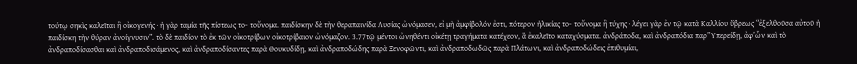τούτῳ σηκὶς καλεῖται ἢ οἰκογενής · ἡ γὰρ ταμία τῆς πίστεως το- τοὔνομα. παιδίσκην δὲ τὴν θεραπαινίδα Λυσίας ὠνόμασεν, εἰ μὴ ἀμφίβολόν ἐστι, πότερον ἡλικίας το- τοὔνομα ἢ τύχης · λέγει γὰρ ἐν τῷ κατὰ Καλλίου ὕβρεως “ἐξελθοῦσα αὐτοῦ ἡ παιδίσκη τὴν θύραν ἀνοίγνυσιν”. τὸ δὲ παιδίον τὸ ἐκ τῶν οἰκοτρίβων οἰκοτρίβαιον ὠνόμαζον. 3.77τῷ μέντοι ὠνηθέντι οἰκέτῃ τραγήματα κατέχεον, ἃ ἐκαλεῖτο καταχύσματα. ἀνδράποδα, καὶ ἀνδραπόδια παρ’Ὑπερείδῃ, ἀφ’ὧν καὶ τὸ ἀνδραποδίσασθαι καὶ ἀνδραποδισάμενος, καὶ ἀνδραποδίσαντες παρὰ Θουκυδίδῃ, καὶ ἀνδραποδώδης παρὰ Ξενοφῶντι, καὶ ἀνδραποδωδῶς παρὰ Πλάτωνι, καὶ ἀνδραποδώδεις ἐπιθυμίαι,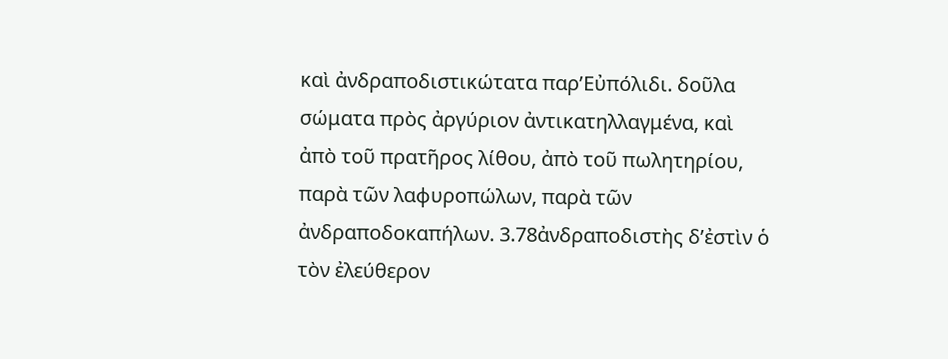καὶ ἀνδραποδιστικώτατα παρ’Εὐπόλιδι. δοῦλα σώματα πρὸς ἀργύριον ἀντικατηλλαγμένα, καὶ ἀπὸ τοῦ πρατῆρος λίθου, ἀπὸ τοῦ πωλητηρίου, παρὰ τῶν λαφυροπώλων, παρὰ τῶν ἀνδραποδοκαπήλων. 3.78ἀνδραποδιστὴς δ’ἐστὶν ὁ τὸν ἐλεύθερον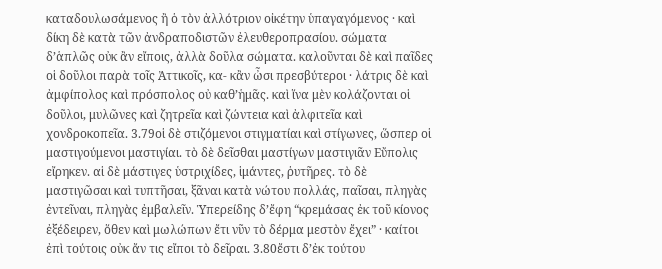καταδουλωσάμενος ἢ ὁ τὸν ἀλλότριον οἰκέτην ὑπαγαγόμενος · καὶ δίκη δὲ κατὰ τῶν ἀνδραποδιστῶν ἐλευθεροπρασίου. σώματα δ’ἁπλῶς οὐκ ἂν εἴποις, ἀλλὰ δοῦλα σώματα. καλοῦνται δὲ καὶ παῖδες οἱ δοῦλοι παρὰ τοῖς Ἀττικοῖς, κα- κἂν ὦσι πρεσβύτεροι · λάτρις δὲ καὶ ἀμφίπολος καὶ πρόσπολος οὐ καθ’ἡμᾶς. καὶ ἵνα μὲν κολάζονται οἱ δοῦλοι, μυλῶνες καὶ ζητρεῖα καὶ ζώντεια καὶ ἀλφιτεῖα καὶ χονδροκοπεῖα. 3.79οἱ δὲ στιζόμενοι στιγματίαι καὶ στίγωνες, ὥσπερ οἱ μαστιγούμενοι μαστιγίαι. τὸ δὲ δεῖσθαι μαστίγων μαστιγιᾶν Εὔπολις εἴρηκεν. αἱ δὲ μάστιγες ὑστριχίδες, ἱμάντες, ῥυτῆρες. τὸ δὲ μαστιγῶσαι καὶ τυπτῆσαι, ξᾶναι κατὰ νώτου πολλάς, παῖσαι, πληγὰς ἐντεῖναι, πληγὰς ἐμβαλεῖν. Ὑπερείδης δ’ἔφη “κρεμάσας ἐκ τοῦ κίονος ἐξέδειρεν, ὅθεν καὶ μωλώπων ἔτι νῦν τὸ δέρμα μεστὸν ἔχει” · καίτοι ἐπὶ τούτοις οὐκ ἄν τις εἴποι τὸ δεῖραι. 3.80ἔστι δ’ἐκ τούτου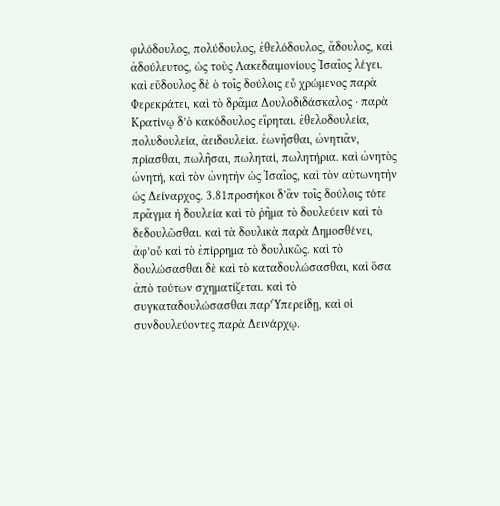φιλόδουλος, πολύδουλος, ἐθελόδουλος, ἄδουλος, καὶ ἀδούλευτος, ὡς τοὺς Λακεδαιμονίους Ἰσαῖος λέγει. καὶ εὔδουλος δὲ ὁ τοῖς δούλοις εὖ χρώμενος παρὰ Φερεκράτει, καὶ τὸ δρᾶμα Δουλοδιδάσκαλος · παρὰ Κρατίνῳ δ’ὁ κακόδουλος εἴρηται. ἐθελοδουλεία, πολυδουλεία, ἀειδουλεία. ἐωνῆσθαι, ὠνητιᾶν, πρίασθαι, πωλῆσαι, πωληταί, πωλητήρια. καὶ ὠνητὸς ὠνητή, καὶ τὸν ὠνητὴν ὡς Ἰσαῖος, καὶ τὸν αὐτωνητὴν ὡς Δείναρχος. 3.81προσήκοι δ’ἂν τοῖς δούλοις τότε πρᾶγμα ἡ δουλεία καὶ τὸ ῥῆμα τὸ δουλεύειν καὶ τὸ δεδουλῶσθαι. καὶ τὰ δουλικὰ παρὰ Δημοσθένει, ἀφ’οὗ καὶ τὸ ἐπίρρημα τὸ δουλικῶς. καὶ τὸ δουλώσασθαι δὲ καὶ τὸ καταδουλώσασθαι, καὶ ὅσα ἀπὸ τούτων σχηματίζεται. καὶ τὸ συγκαταδουλώσασθαι παρ’Ὑπερείδῃ, καὶ οἱ συνδουλεύοντες παρὰ Δεινάρχῳ.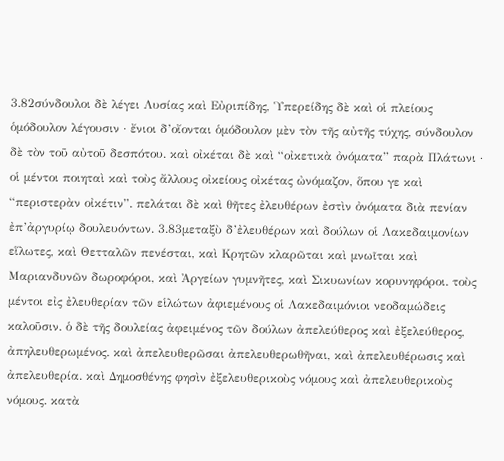3.82σύνδουλοι δὲ λέγει Λυσίας καὶ Εὐριπίδης, Ὑπερείδης δὲ καὶ οἱ πλείους ὁμόδουλον λέγουσιν · ἔνιοι δ’οἴονται ὁμόδουλον μὲν τὸν τῆς αὐτῆς τύχης, σύνδουλον δὲ τὸν τοῦ αὐτοῦ δεσπότου. καὶ οἰκέται δὲ καὶ “οἰκετικὰ ὀνόματα” παρὰ Πλάτωνι · οἱ μέντοι ποιηταὶ καὶ τοὺς ἄλλους οἰκείους οἰκέτας ὠνόμαζον, ὅπου γε καὶ “περιστερὰν οἰκέτιν”. πελάται δὲ καὶ θῆτες ἐλευθέρων ἐστὶν ὀνόματα διὰ πενίαν ἐπ’ἀργυρίῳ δουλευόντων. 3.83μεταξὺ δ’ἐλευθέρων καὶ δούλων οἱ Λακεδαιμονίων εἵλωτες, καὶ Θετταλῶν πενέσται, καὶ Κρητῶν κλαρῶται καὶ μνωῖται καὶ Μαριανδυνῶν δωροφόροι, καὶ Ἀργείων γυμνῆτες, καὶ Σικυωνίων κορυνηφόροι. τοὺς μέντοι εἰς ἐλευθερίαν τῶν εἱλώτων ἀφιεμένους οἱ Λακεδαιμόνιοι νεοδαμώδεις καλοῦσιν. ὁ δὲ τῆς δουλείας ἀφειμένος τῶν δούλων ἀπελεύθερος καὶ ἐξελεύθερος, ἀπηλευθερωμένος. καὶ ἀπελευθερῶσαι ἀπελευθερωθῆναι, καὶ ἀπελευθέρωσις καὶ ἀπελευθερία. καὶ Δημοσθένης φησὶν ἐξελευθερικοὺς νόμους καὶ ἀπελευθερικοὺς νόμους. κατὰ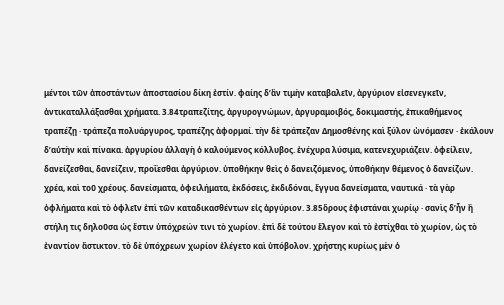μέντοι τῶν ἀποστάντων ἀποστασίου δίκη ἐστίν. φαίης δ’ἂν τιμὴν καταβαλεῖν, ἀργύριον εἰσενεγκεῖν, ἀντικαταλλάξασθαι χρήματα. 3.84τραπεζίτης, ἀργυρογνώμων, ἀργυραμοιβός, δοκιμαστής, ἐπικαθήμενος τραπέζῃ · τράπεζα πολυάργυρος, τραπέζης ἀφορμαί. τὴν δὲ τράπεζαν Δημοσθένης καὶ ξύλον ὠνόμασεν · ἐκάλουν δ’αὐτὴν καὶ πίνακα. ἀργυρίου ἀλλαγὴ ὁ καλούμενος κόλλυβος. ἐνέχυρα λύσιμα, κατενεχυριάζειν. ὀφείλειν, δανείζεσθαι, δανείζειν, προΐεσθαι ἀργύριον. ὑποθήκην θεὶς ὁ δανειζόμενος, ὑποθήκην θέμενος ὁ δανείζων. χρέα, καὶ τοῦ χρέους. δανείσματα, ὀφειλήματα, ἐκδόσεις, ἐκδιδόναι, ἔγγυα δανείσματα, ναυτικά · τὰ γὰρ ὀφλήματα καὶ τὸ ὀφλεῖν ἐπὶ τῶν καταδικασθέντων εἰς ἀργύριον. 3.85ὅρους ἐφιστάναι χωρίῳ · σανὶς δ’ἦν ἢ στήλη τις δηλοῦσα ὡς ἔστιν ὑπόχρεών τινι τὸ χωρίον. ἐπὶ δὲ τούτου ἔλεγον καὶ τὸ ἐστίχθαι τὸ χωρίον, ὡς τὸ ἐναντίον ἄστικτον. τὸ δὲ ὑπόχρεων χωρίον ἐλέγετο καὶ ὑπόβολον. χρήστης κυρίως μὲν ὁ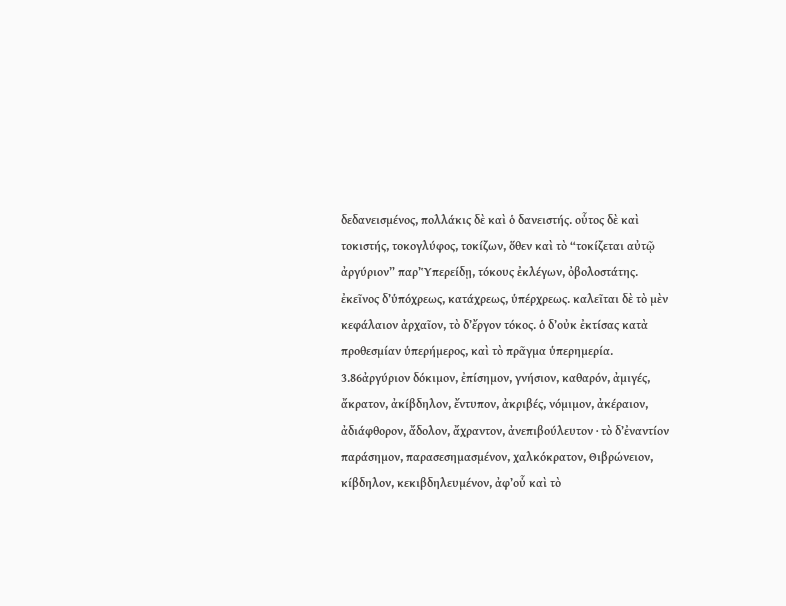δεδανεισμένος, πολλάκις δὲ καὶ ὁ δανειστής. οὗτος δὲ καὶ τοκιστής, τοκογλύφος, τοκίζων, ὅθεν καὶ τὸ “τοκίζεται αὐτῷ ἀργύριον” παρ’Ὑπερείδῃ, τόκους ἐκλέγων, ὀβολοστάτης. ἐκεῖνος δ’ὑπόχρεως, κατάχρεως, ὑπέρχρεως. καλεῖται δὲ τὸ μὲν κεφάλαιον ἀρχαῖον, τὸ δ’ἔργον τόκος. ὁ δ’οὐκ ἐκτίσας κατὰ προθεσμίαν ὑπερήμερος, καὶ τὸ πρᾶγμα ὑπερημερία. 3.86ἀργύριον δόκιμον, ἐπίσημον, γνήσιον, καθαρόν, ἀμιγές, ἄκρατον, ἀκίβδηλον, ἔντυπον, ἀκριβές, νόμιμον, ἀκέραιον, ἀδιάφθορον, ἄδολον, ἄχραντον, ἀνεπιβούλευτον · τὸ δ’ἐναντίον παράσημον, παρασεσημασμένον, χαλκόκρατον, Θιβρώνειον, κίβδηλον, κεκιβδηλευμένον, ἀφ’οὗ καὶ τὸ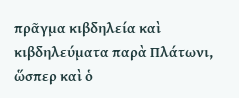πρᾶγμα κιβδηλεία καὶ κιβδηλεύματα παρὰ Πλάτωνι, ὥσπερ καὶ ὁ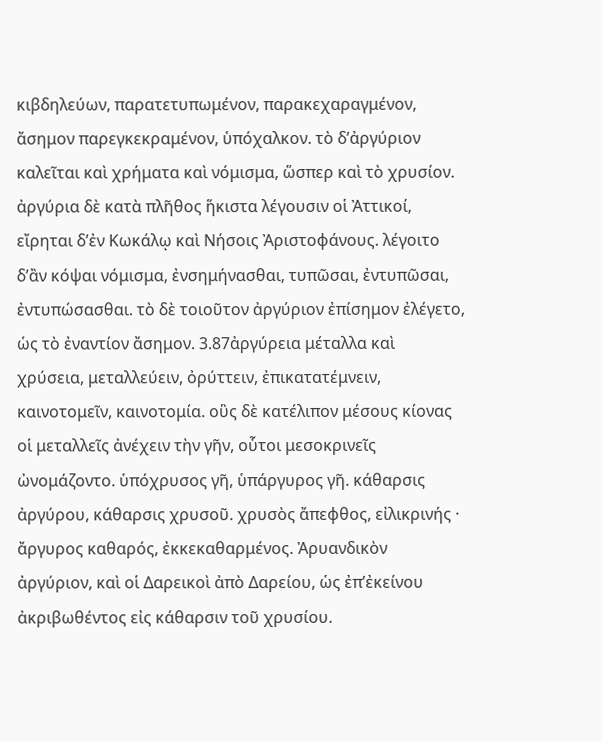κιβδηλεύων, παρατετυπωμένον, παρακεχαραγμένον, ἄσημον παρεγκεκραμένον, ὑπόχαλκον. τὸ δ’ἀργύριον καλεῖται καὶ χρήματα καὶ νόμισμα, ὥσπερ καὶ τὸ χρυσίον. ἀργύρια δὲ κατὰ πλῆθος ἥκιστα λέγουσιν οἱ Ἀττικοί, εἴρηται δ’ἐν Κωκάλῳ καὶ Νήσοις Ἀριστοφάνους. λέγοιτο δ’ἂν κόψαι νόμισμα, ἐνσημήνασθαι, τυπῶσαι, ἐντυπῶσαι, ἐντυπώσασθαι. τὸ δὲ τοιοῦτον ἀργύριον ἐπίσημον ἐλέγετο, ὡς τὸ ἐναντίον ἄσημον. 3.87ἀργύρεια μέταλλα καὶ χρύσεια, μεταλλεύειν, ὀρύττειν, ἐπικατατέμνειν, καινοτομεῖν, καινοτομία. οὓς δὲ κατέλιπον μέσους κίονας οἱ μεταλλεῖς ἀνέχειν τὴν γῆν, οὗτοι μεσοκρινεῖς ὠνομάζοντο. ὑπόχρυσος γῆ, ὑπάργυρος γῆ. κάθαρσις ἀργύρου, κάθαρσις χρυσοῦ. χρυσὸς ἄπεφθος, εἰλικρινής · ἄργυρος καθαρός, ἐκκεκαθαρμένος. Ἀρυανδικὸν ἀργύριον, καὶ οἱ Δαρεικοὶ ἀπὸ Δαρείου, ὡς ἐπ’ἐκείνου ἀκριβωθέντος εἰς κάθαρσιν τοῦ χρυσίου.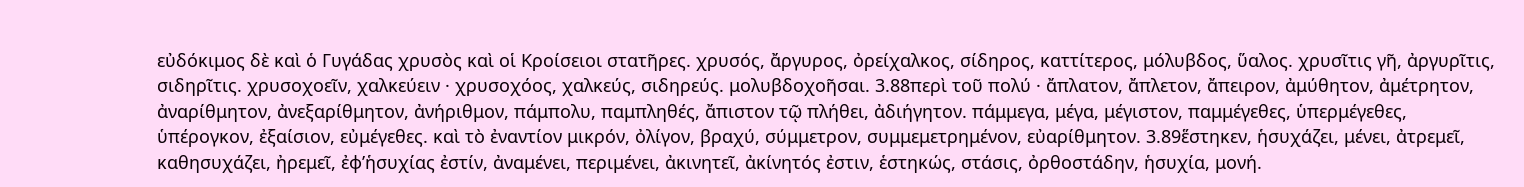εὐδόκιμος δὲ καὶ ὁ Γυγάδας χρυσὸς καὶ οἱ Κροίσειοι στατῆρες. χρυσός, ἄργυρος, ὀρείχαλκος, σίδηρος, καττίτερος, μόλυβδος, ὕαλος. χρυσῖτις γῆ, ἀργυρῖτις, σιδηρῖτις. χρυσοχοεῖν, χαλκεύειν · χρυσοχόος, χαλκεύς, σιδηρεύς. μολυβδοχοῆσαι. 3.88περὶ τοῦ πολύ · ἄπλατον, ἄπλετον, ἄπειρον, ἀμύθητον, ἀμέτρητον, ἀναρίθμητον, ἀνεξαρίθμητον, ἀνήριθμον, πάμπολυ, παμπληθές, ἄπιστον τῷ πλήθει, ἀδιήγητον. πάμμεγα, μέγα, μέγιστον, παμμέγεθες, ὑπερμέγεθες, ὑπέρογκον, ἐξαίσιον, εὐμέγεθες. καὶ τὸ ἐναντίον μικρόν, ὀλίγον, βραχύ, σύμμετρον, συμμεμετρημένον, εὐαρίθμητον. 3.89ἕστηκεν, ἡσυχάζει, μένει, ἀτρεμεῖ, καθησυχάζει, ἠρεμεῖ, ἐφ’ἡσυχίας ἐστίν, ἀναμένει, περιμένει, ἀκινητεῖ, ἀκίνητός ἐστιν, ἑστηκώς, στάσις, ὀρθοστάδην, ἡσυχία, μονή.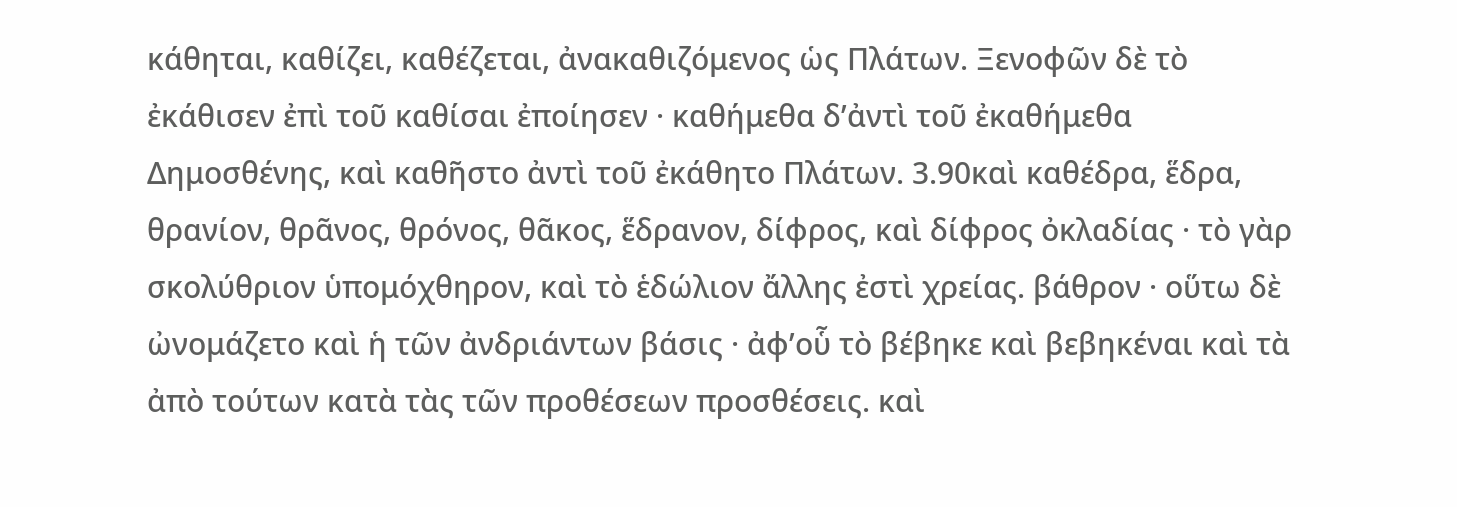κάθηται, καθίζει, καθέζεται, ἀνακαθιζόμενος ὡς Πλάτων. Ξενοφῶν δὲ τὸ ἐκάθισεν ἐπὶ τοῦ καθίσαι ἐποίησεν · καθήμεθα δ’ἀντὶ τοῦ ἐκαθήμεθα Δημοσθένης, καὶ καθῆστο ἀντὶ τοῦ ἐκάθητο Πλάτων. 3.90καὶ καθέδρα, ἕδρα, θρανίον, θρᾶνος, θρόνος, θᾶκος, ἕδρανον, δίφρος, καὶ δίφρος ὀκλαδίας · τὸ γὰρ σκολύθριον ὑπομόχθηρον, καὶ τὸ ἑδώλιον ἄλλης ἐστὶ χρείας. βάθρον · οὕτω δὲ ὠνομάζετο καὶ ἡ τῶν ἀνδριάντων βάσις · ἀφ’οὗ τὸ βέβηκε καὶ βεβηκέναι καὶ τὰ ἀπὸ τούτων κατὰ τὰς τῶν προθέσεων προσθέσεις. καὶ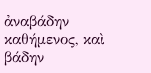ἀναβάδην καθήμενος, καὶ βάδην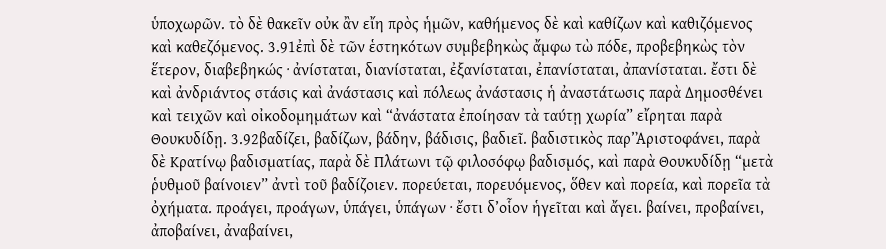ὑποχωρῶν. τὸ δὲ θακεῖν οὐκ ἂν εἴη πρὸς ἡμῶν, καθήμενος δὲ καὶ καθίζων καὶ καθιζόμενος καὶ καθεζόμενος. 3.91ἐπὶ δὲ τῶν ἑστηκότων συμβεβηκὼς ἄμφω τὼ πόδε, προβεβηκὼς τὸν ἕτερον, διαβεβηκώς · ἀνίσταται, διανίσταται, ἐξανίσταται, ἐπανίσταται, ἀπανίσταται. ἔστι δὲ καὶ ἀνδριάντος στάσις καὶ ἀνάστασις καὶ πόλεως ἀνάστασις ἡ ἀναστάτωσις παρὰ Δημοσθένει καὶ τειχῶν καὶ οἰκοδομημάτων καὶ “ἀνάστατα ἐποίησαν τὰ ταύτῃ χωρία” εἴρηται παρὰ Θουκυδίδῃ. 3.92βαδίζει, βαδίζων, βάδην, βάδισις, βαδιεῖ. βαδιστικὸς παρ’Ἀριστοφάνει, παρὰ δὲ Κρατίνῳ βαδισματίας, παρὰ δὲ Πλάτωνι τῷ φιλοσόφῳ βαδισμός, καὶ παρὰ Θουκυδίδῃ “μετὰ ῥυθμοῦ βαίνοιεν” ἀντὶ τοῦ βαδίζοιεν. πορεύεται, πορευόμενος, ὅθεν καὶ πορεία, καὶ πορεῖα τὰ ὀχήματα. προάγει, προάγων, ὑπάγει, ὑπάγων · ἔστι δ’οἷον ἡγεῖται καὶ ἄγει. βαίνει, προβαίνει, ἀποβαίνει, ἀναβαίνει,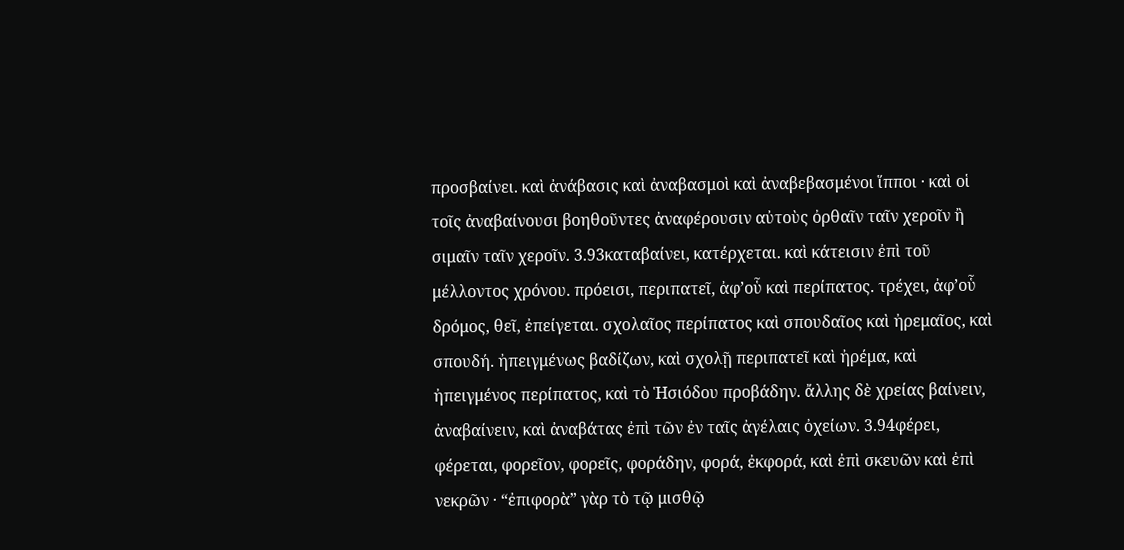προσβαίνει. καὶ ἀνάβασις καὶ ἀναβασμοὶ καὶ ἀναβεβασμένοι ἵπποι · καὶ οἱ τοῖς ἀναβαίνουσι βοηθοῦντες ἀναφέρουσιν αὐτοὺς ὀρθαῖν ταῖν χεροῖν ἢ σιμαῖν ταῖν χεροῖν. 3.93καταβαίνει, κατέρχεται. καὶ κάτεισιν ἐπὶ τοῦ μέλλοντος χρόνου. πρόεισι, περιπατεῖ, ἀφ’οὗ καὶ περίπατος. τρέχει, ἀφ’οὗ δρόμος, θεῖ, ἐπείγεται. σχολαῖος περίπατος καὶ σπουδαῖος καὶ ἠρεμαῖος, καὶ σπουδή. ἠπειγμένως βαδίζων, καὶ σχολῇ περιπατεῖ καὶ ἠρέμα, καὶ ἠπειγμένος περίπατος, καὶ τὸ Ἡσιόδου προβάδην. ἄλλης δὲ χρείας βαίνειν, ἀναβαίνειν, καὶ ἀναβάτας ἐπὶ τῶν ἐν ταῖς ἀγέλαις ὀχείων. 3.94φέρει, φέρεται, φορεῖον, φορεῖς, φοράδην, φορά, ἐκφορά, καὶ ἐπὶ σκευῶν καὶ ἐπὶ νεκρῶν · “ἐπιφορὰ” γὰρ τὸ τῷ μισθῷ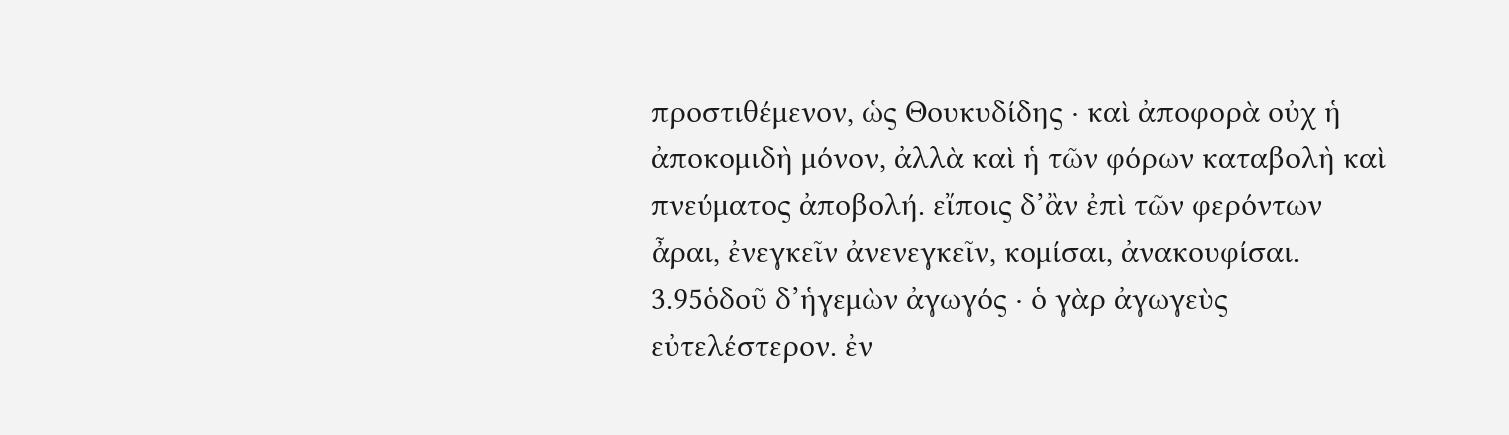προστιθέμενον, ὡς Θουκυδίδης · καὶ ἀποφορὰ οὐχ ἡ ἀποκομιδὴ μόνον, ἀλλὰ καὶ ἡ τῶν φόρων καταβολὴ καὶ πνεύματος ἀποβολή. εἴποις δ’ἂν ἐπὶ τῶν φερόντων ἆραι, ἐνεγκεῖν ἀνενεγκεῖν, κομίσαι, ἀνακουφίσαι. 3.95ὁδοῦ δ’ἡγεμὼν ἀγωγός · ὁ γὰρ ἀγωγεὺς εὐτελέστερον. ἐν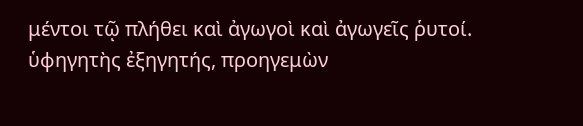μέντοι τῷ πλήθει καὶ ἀγωγοὶ καὶ ἀγωγεῖς ῥυτοί. ὑφηγητὴς ἐξηγητής, προηγεμὼν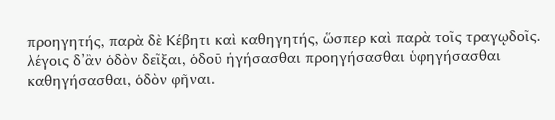προηγητής, παρὰ δὲ Κέβητι καὶ καθηγητής, ὥσπερ καὶ παρὰ τοῖς τραγῳδοῖς. λέγοις δ’ἂν ὁδὸν δεῖξαι, ὁδοῦ ἡγήσασθαι προηγήσασθαι ὑφηγήσασθαι καθηγήσασθαι, ὁδὸν φῆναι.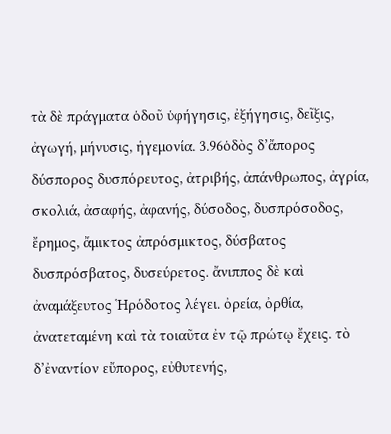τὰ δὲ πράγματα ὁδοῦ ὑφήγησις, ἐξήγησις, δεῖξις, ἀγωγή, μήνυσις, ἡγεμονία. 3.96ὁδὸς δ’ἄπορος δύσπορος δυσπόρευτος, ἀτριβής, ἀπάνθρωπος, ἀγρία, σκολιά, ἀσαφής, ἀφανής, δύσοδος, δυσπρόσοδος, ἔρημος, ἄμικτος ἀπρόσμικτος, δύσβατος δυσπρόσβατος, δυσεύρετος. ἄνιππος δὲ καὶ ἀναμάξευτος Ἡρόδοτος λέγει. ὀρεία, ὀρθία, ἀνατεταμένη καὶ τὰ τοιαῦτα ἐν τῷ πρώτῳ ἔχεις. τὸ δ’ἐναντίον εὔπορος, εὐθυτενής,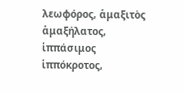λεωφόρος, ἁμαξιτὸς ἁμαξήλατος, ἱππάσιμος ἱππόκροτος,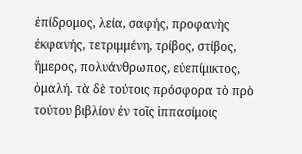ἐπίδρομος, λεία, σαφής, προφανὴς ἐκφανής, τετριμμένη, τρίβος, στίβος, ἥμερος, πολυάνθρωπος, εὐεπίμικτος, ὁμαλή. τὰ δὲ τούτοις πρόσφορα τὸ πρὸ τούτου βιβλίον ἐν τοῖς ἱππασίμοις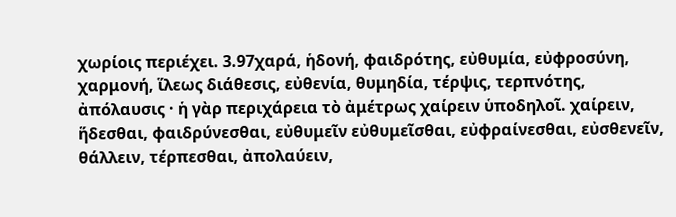χωρίοις περιέχει. 3.97χαρά, ἡδονή, φαιδρότης, εὐθυμία, εὐφροσύνη, χαρμονή, ἵλεως διάθεσις, εὐθενία, θυμηδία, τέρψις, τερπνότης, ἀπόλαυσις · ἡ γὰρ περιχάρεια τὸ ἀμέτρως χαίρειν ὑποδηλοῖ. χαίρειν, ἥδεσθαι, φαιδρύνεσθαι, εὐθυμεῖν εὐθυμεῖσθαι, εὐφραίνεσθαι, εὐσθενεῖν, θάλλειν, τέρπεσθαι, ἀπολαύειν,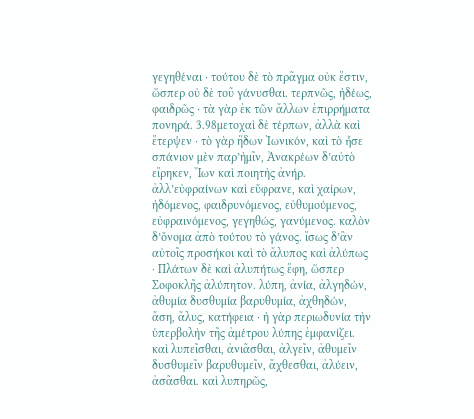γεγηθέναι · τούτου δὲ τὸ πρᾶγμα οὐκ ἔστιν, ὥσπερ οὐ δὲ τοῦ γάνυσθαι. τερπνῶς, ἡδέως, φαιδρῶς · τὰ γὰρ ἐκ τῶν ἄλλων ἐπιρρήματα πονηρά. 3.98μετοχαὶ δὲ τέρπων, ἀλλὰ καὶ ἔτερψεν · τὸ γὰρ ἥδων Ἰωνικόν, καὶ τὸ ἧσε σπάνιον μὲν παρ’ἡμῖν, Ἀνακρέων δ’αὐτὸ εἴρηκεν, Ἴων καὶ ποιητὴς ἀνήρ. ἀλλ’εὐφραίνων καὶ εὔφρανε, καὶ χαίρων, ἡδόμενος, φαιδρυνόμενος, εὐθυμούμενος, εὐφραινόμενος, γεγηθώς, γανύμενος. καλὸν δ’ὄνομα ἀπὸ τούτου τὸ γάνος. ἴσως δ’ἂν αὐτοῖς προσήκοι καὶ τὸ ἄλυπος καὶ ἀλύπως · Πλάτων δὲ καὶ ἀλυπήτως ἔφη, ὥσπερ Σοφοκλῆς ἀλύπητον. λύπη, ἀνία, ἀλγηδών, ἀθυμία δυσθυμία βαρυθυμία, ἀχθηδών, ἄση, ἄλυς, κατήφεια · ἡ γὰρ περιωδυνία τὴν ὑπερβολὴν τῆς ἀμέτρου λύπης ἐμφανίζει. καὶ λυπεῖσθαι, ἀνιᾶσθαι, ἀλγεῖν, ἀθυμεῖν δυσθυμεῖν βαρυθυμεῖν, ἄχθεσθαι, ἀλύειν, ἀσᾶσθαι. καὶ λυπηρῶς,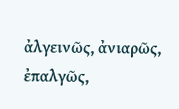ἀλγεινῶς, ἀνιαρῶς, ἐπαλγῶς,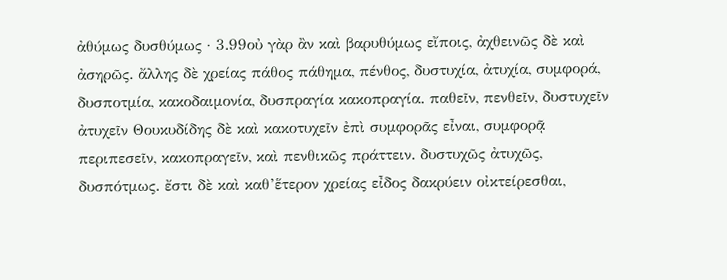ἀθύμως δυσθύμως · 3.99οὐ γὰρ ἂν καὶ βαρυθύμως εἴποις, ἀχθεινῶς δὲ καὶ ἀσηρῶς. ἄλλης δὲ χρείας πάθος πάθημα, πένθος, δυστυχία, ἀτυχία, συμφορά, δυσποτμία, κακοδαιμονία, δυσπραγία κακοπραγία. παθεῖν, πενθεῖν, δυστυχεῖν ἀτυχεῖν Θουκυδίδης δὲ καὶ κακοτυχεῖν ἐπὶ συμφορᾶς εἶναι, συμφορᾷ περιπεσεῖν, κακοπραγεῖν, καὶ πενθικῶς πράττειν. δυστυχῶς ἀτυχῶς, δυσπότμως. ἔστι δὲ καὶ καθ’ἕτερον χρείας εἶδος δακρύειν οἰκτείρεσθαι,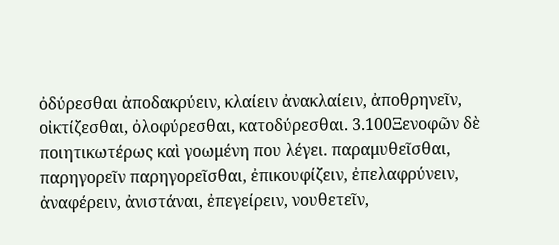ὀδύρεσθαι ἀποδακρύειν, κλαίειν ἀνακλαίειν, ἀποθρηνεῖν, οἰκτίζεσθαι, ὀλοφύρεσθαι, κατοδύρεσθαι. 3.100Ξενοφῶν δὲ ποιητικωτέρως καὶ γοωμένη που λέγει. παραμυθεῖσθαι, παρηγορεῖν παρηγορεῖσθαι, ἐπικουφίζειν, ἐπελαφρύνειν, ἀναφέρειν, ἀνιστάναι, ἐπεγείρειν, νουθετεῖν,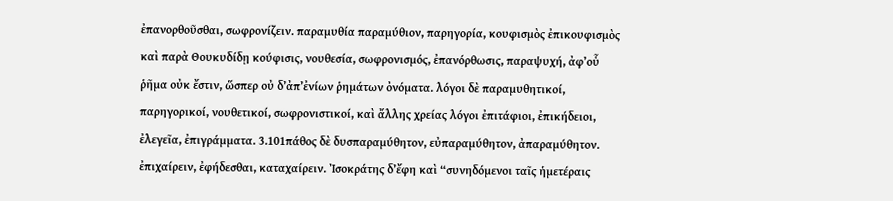ἐπανορθοῦσθαι, σωφρονίζειν. παραμυθία παραμύθιον, παρηγορία, κουφισμὸς ἐπικουφισμὸς καὶ παρὰ Θουκυδίδῃ κούφισις, νουθεσία, σωφρονισμός, ἐπανόρθωσις, παραψυχή, ἀφ’οὗ ῥῆμα οὐκ ἔστιν, ὥσπερ οὐ δ’ἀπ’ἐνίων ῥημάτων ὀνόματα. λόγοι δὲ παραμυθητικοί, παρηγορικοί, νουθετικοί, σωφρονιστικοί, καὶ ἄλλης χρείας λόγοι ἐπιτάφιοι, ἐπικήδειοι, ἐλεγεῖα, ἐπιγράμματα. 3.101πάθος δὲ δυσπαραμύθητον, εὐπαραμύθητον, ἀπαραμύθητον. ἐπιχαίρειν, ἐφήδεσθαι, καταχαίρειν. Ἰσοκράτης δ’ἔφη καὶ “συνηδόμενοι ταῖς ἡμετέραις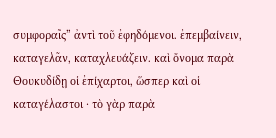συμφοραῖς” ἀντὶ τοῦ ἐφηδόμενοι. ἐπεμβαίνειν, καταγελᾶν, καταχλευάζειν. καὶ ὄνομα παρὰ Θουκυδίδῃ οἱ ἐπίχαρτοι, ὥσπερ καὶ οἱ καταγέλαστοι · τὸ γὰρ παρὰ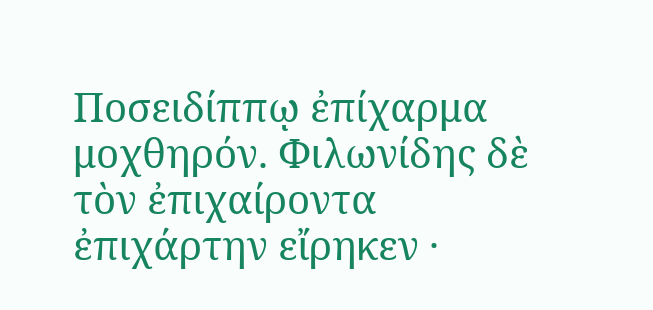Ποσειδίππῳ ἐπίχαρμα μοχθηρόν. Φιλωνίδης δὲ τὸν ἐπιχαίροντα ἐπιχάρτην εἴρηκεν ·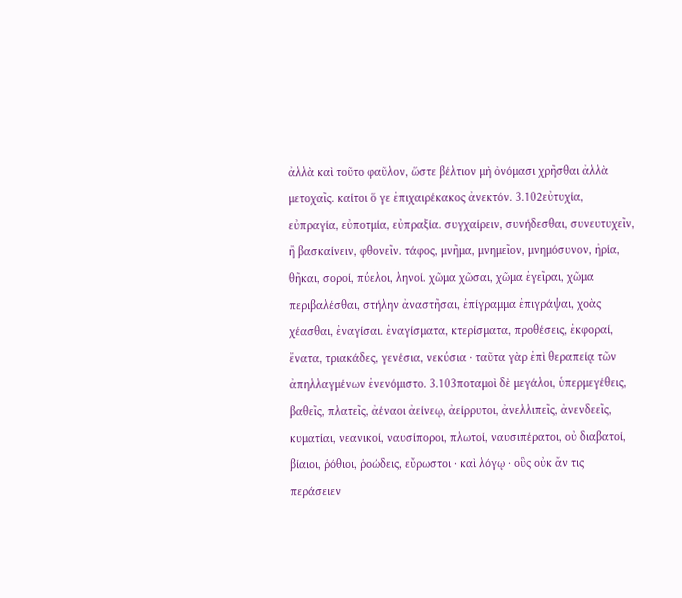ἀλλὰ καὶ τοῦτο φαῦλον, ὥστε βέλτιον μὴ ὀνόμασι χρῆσθαι ἀλλὰ μετοχαῖς. καίτοι ὅ γε ἐπιχαιρέκακος ἀνεκτόν. 3.102εὐτυχία, εὐπραγία, εὐποτμία, εὐπραξία. συγχαίρειν, συνήδεσθαι, συνευτυχεῖν, ἢ βασκαίνειν, φθονεῖν. τάφος, μνῆμα, μνημεῖον, μνημόσυνον, ἠρία, θῆκαι, σοροί, πύελοι, ληνοί. χῶμα χῶσαι, χῶμα ἐγεῖραι, χῶμα περιβαλέσθαι, στήλην ἀναστῆσαι, ἐπίγραμμα ἐπιγράψαι, χοὰς χέασθαι, ἐναγίσαι. ἐναγίσματα, κτερίσματα, προθέσεις, ἐκφοραί, ἔνατα, τριακάδες, γενέσια, νεκύσια · ταῦτα γὰρ ἐπὶ θεραπείᾳ τῶν ἀπηλλαγμένων ἐνενόμιστο. 3.103ποταμοὶ δὲ μεγάλοι, ὑπερμεγέθεις, βαθεῖς, πλατεῖς, ἀέναοι ἀείνεῳ, ἀείρρυτοι, ἀνελλιπεῖς, ἀνενδεεῖς, κυματίαι, νεανικοί, ναυσίποροι, πλωτοί, ναυσιπέρατοι, οὐ διαβατοί, βίαιοι, ῥόθιοι, ῥοώδεις, εὔρωστοι · καὶ λόγῳ · οὓς οὐκ ἄν τις περάσειεν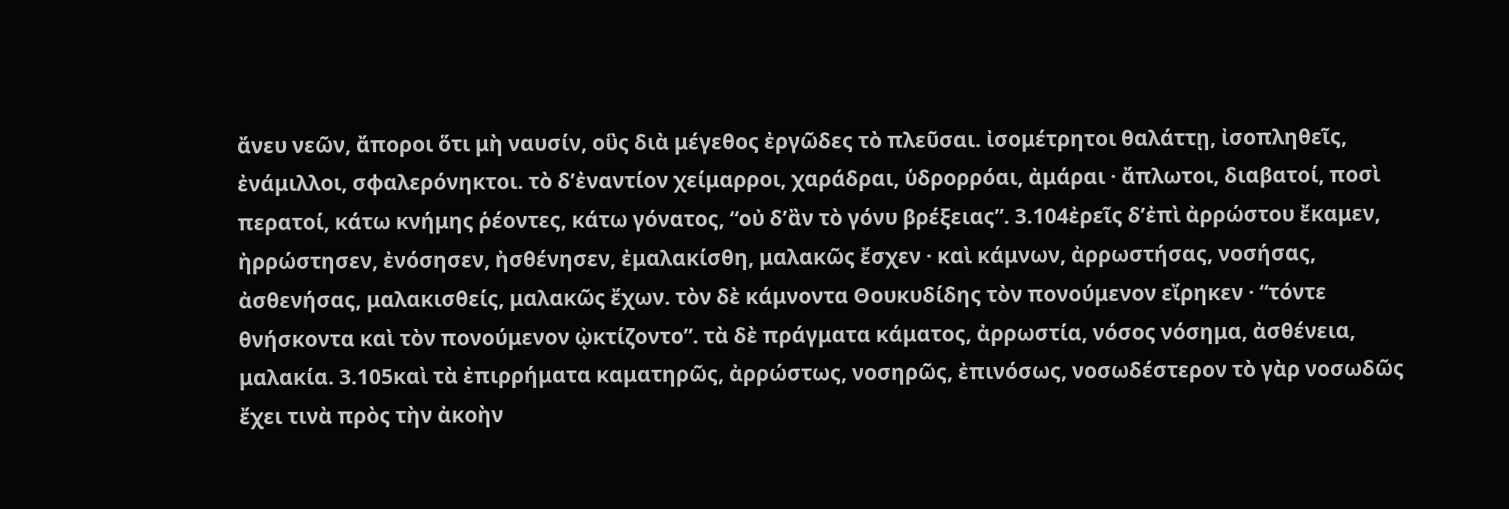ἄνευ νεῶν, ἄποροι ὅτι μὴ ναυσίν, οὓς διὰ μέγεθος ἐργῶδες τὸ πλεῦσαι. ἰσομέτρητοι θαλάττῃ, ἰσοπληθεῖς, ἐνάμιλλοι, σφαλερόνηκτοι. τὸ δ’ἐναντίον χείμαρροι, χαράδραι, ὑδρορρόαι, ἀμάραι · ἄπλωτοι, διαβατοί, ποσὶ περατοί, κάτω κνήμης ῥέοντες, κάτω γόνατος, “οὐ δ’ἂν τὸ γόνυ βρέξειας”. 3.104ἐρεῖς δ’ἐπὶ ἀρρώστου ἔκαμεν, ἠρρώστησεν, ἐνόσησεν, ἠσθένησεν, ἐμαλακίσθη, μαλακῶς ἔσχεν · καὶ κάμνων, ἀρρωστήσας, νοσήσας, ἀσθενήσας, μαλακισθείς, μαλακῶς ἔχων. τὸν δὲ κάμνοντα Θουκυδίδης τὸν πονούμενον εἴρηκεν · “τόντε θνήσκοντα καὶ τὸν πονούμενον ᾠκτίζοντο”. τὰ δὲ πράγματα κάματος, ἀρρωστία, νόσος νόσημα, ἀσθένεια, μαλακία. 3.105καὶ τὰ ἐπιρρήματα καματηρῶς, ἀρρώστως, νοσηρῶς, ἐπινόσως, νοσωδέστερον τὸ γὰρ νοσωδῶς ἔχει τινὰ πρὸς τὴν ἀκοὴν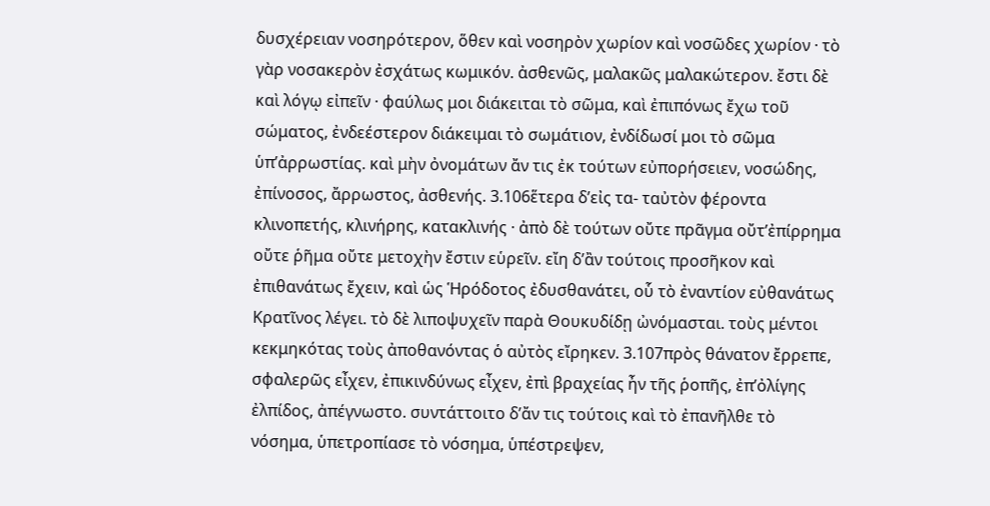δυσχέρειαν νοσηρότερον, ὅθεν καὶ νοσηρὸν χωρίον καὶ νοσῶδες χωρίον · τὸ γὰρ νοσακερὸν ἐσχάτως κωμικόν. ἀσθενῶς, μαλακῶς μαλακώτερον. ἔστι δὲ καὶ λόγῳ εἰπεῖν · φαύλως μοι διάκειται τὸ σῶμα, καὶ ἐπιπόνως ἔχω τοῦ σώματος, ἐνδεέστερον διάκειμαι τὸ σωμάτιον, ἐνδίδωσί μοι τὸ σῶμα ὑπ’ἀρρωστίας. καὶ μὴν ὀνομάτων ἄν τις ἐκ τούτων εὐπορήσειεν, νοσώδης, ἐπίνοσος, ἄρρωστος, ἀσθενής. 3.106ἕτερα δ’εἰς τα- ταὐτὸν φέροντα κλινοπετής, κλινήρης, κατακλινής · ἀπὸ δὲ τούτων οὔτε πρᾶγμα οὔτ’ἐπίρρημα οὔτε ῥῆμα οὔτε μετοχὴν ἔστιν εὑρεῖν. εἴη δ’ἂν τούτοις προσῆκον καὶ ἐπιθανάτως ἔχειν, καὶ ὡς Ἡρόδοτος ἐδυσθανάτει, οὗ τὸ ἐναντίον εὐθανάτως Κρατῖνος λέγει. τὸ δὲ λιποψυχεῖν παρὰ Θουκυδίδῃ ὠνόμασται. τοὺς μέντοι κεκμηκότας τοὺς ἀποθανόντας ὁ αὐτὸς εἴρηκεν. 3.107πρὸς θάνατον ἔρρεπε, σφαλερῶς εἶχεν, ἐπικινδύνως εἶχεν, ἐπὶ βραχείας ἦν τῆς ῥοπῆς, ἐπ’ὀλίγης ἐλπίδος, ἀπέγνωστο. συντάττοιτο δ’ἄν τις τούτοις καὶ τὸ ἐπανῆλθε τὸ νόσημα, ὑπετροπίασε τὸ νόσημα, ὑπέστρεψεν,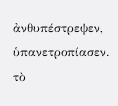ἀνθυπέστρεψεν, ὑπανετροπίασεν. τὸ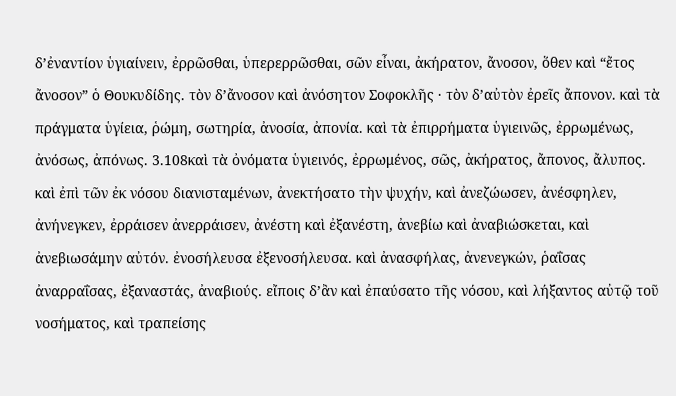δ’ἐναντίον ὑγιαίνειν, ἐρρῶσθαι, ὑπερερρῶσθαι, σῶν εἶναι, ἀκήρατον, ἄνοσον, ὅθεν καὶ “ἔτος ἄνοσον” ὁ Θουκυδίδης. τὸν δ’ἄνοσον καὶ ἀνόσητον Σοφοκλῆς · τὸν δ’αὐτὸν ἐρεῖς ἄπονον. καὶ τὰ πράγματα ὑγίεια, ῥώμη, σωτηρία, ἀνοσία, ἀπονία. καὶ τὰ ἐπιρρήματα ὑγιεινῶς, ἐρρωμένως, ἀνόσως, ἀπόνως. 3.108καὶ τὰ ὀνόματα ὑγιεινός, ἐρρωμένος, σῶς, ἀκήρατος, ἄπονος, ἄλυπος. καὶ ἐπὶ τῶν ἐκ νόσου διανισταμένων, ἀνεκτήσατο τὴν ψυχήν, καὶ ἀνεζώωσεν, ἀνέσφηλεν, ἀνήνεγκεν, ἐρράισεν ἀνερράισεν, ἀνέστη καὶ ἐξανέστη, ἀνεβίω καὶ ἀναβιώσκεται, καὶ ἀνεβιωσάμην αὐτόν. ἐνοσήλευσα ἐξενοσήλευσα. καὶ ἀνασφήλας, ἀνενεγκών, ῥαΐσας ἀναρραΐσας, ἐξαναστάς, ἀναβιούς. εἴποις δ’ἂν καὶ ἐπαύσατο τῆς νόσου, καὶ λήξαντος αὐτῷ τοῦ νοσήματος, καὶ τραπείσης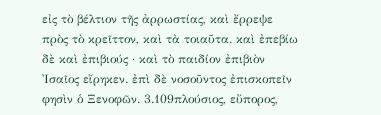εἰς τὸ βέλτιον τῆς ἀρρωστίας, καὶ ἔρρεψε πρὸς τὸ κρεῖττον, καὶ τὰ τοιαῦτα. καὶ ἐπεβίω δὲ καὶ ἐπιβιούς · καὶ τὸ παιδίον ἐπιβιὸν Ἰσαῖος εἴρηκεν. ἐπὶ δὲ νοσοῦντος ἐπισκοπεῖν φησὶν ὁ Ξενοφῶν. 3.109πλούσιος, εὔπορος,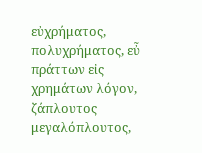εὐχρήματος, πολυχρήματος, εὖ πράττων εἰς χρημάτων λόγον, ζάπλουτος μεγαλόπλουτος,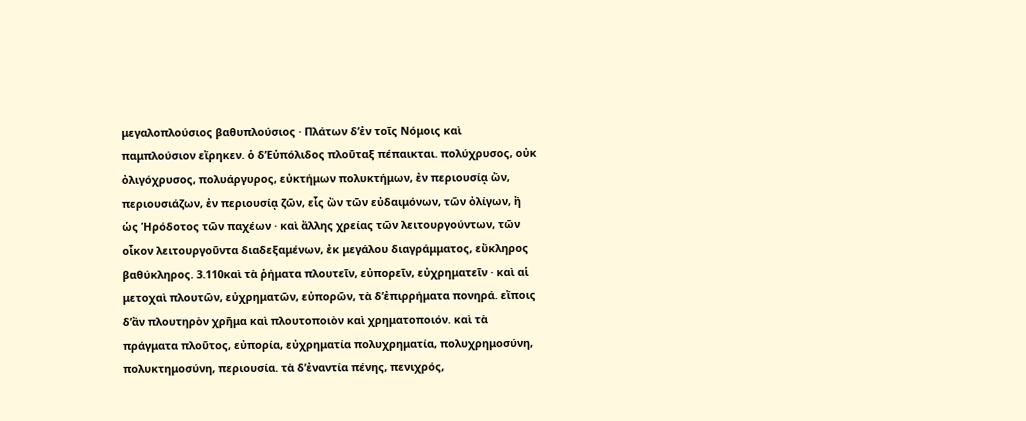μεγαλοπλούσιος βαθυπλούσιος · Πλάτων δ’ἐν τοῖς Νόμοις καὶ παμπλούσιον εἴρηκεν. ὁ δ’Εὐπόλιδος πλοῦταξ πέπαικται. πολύχρυσος, οὐκ ὀλιγόχρυσος, πολυάργυρος, εὐκτήμων πολυκτήμων, ἐν περιουσίᾳ ὤν, περιουσιάζων, ἐν περιουσίᾳ ζῶν, εἷς ὢν τῶν εὐδαιμόνων, τῶν ὀλίγων, ἢ ὡς Ἡρόδοτος τῶν παχέων · καὶ ἄλλης χρείας τῶν λειτουργούντων, τῶν οἶκον λειτουργοῦντα διαδεξαμένων, ἐκ μεγάλου διαγράμματος, εὔκληρος βαθύκληρος. 3.110καὶ τὰ ῥήματα πλουτεῖν, εὐπορεῖν, εὐχρηματεῖν · καὶ αἱ μετοχαὶ πλουτῶν, εὐχρηματῶν, εὐπορῶν, τὰ δ’ἐπιρρήματα πονηρά. εἴποις δ’ἂν πλουτηρὸν χρῆμα καὶ πλουτοποιὸν καὶ χρηματοποιόν. καὶ τὰ πράγματα πλοῦτος, εὐπορία, εὐχρηματία πολυχρηματία, πολυχρημοσύνη, πολυκτημοσύνη, περιουσία. τὰ δ’ἐναντία πένης, πενιχρός,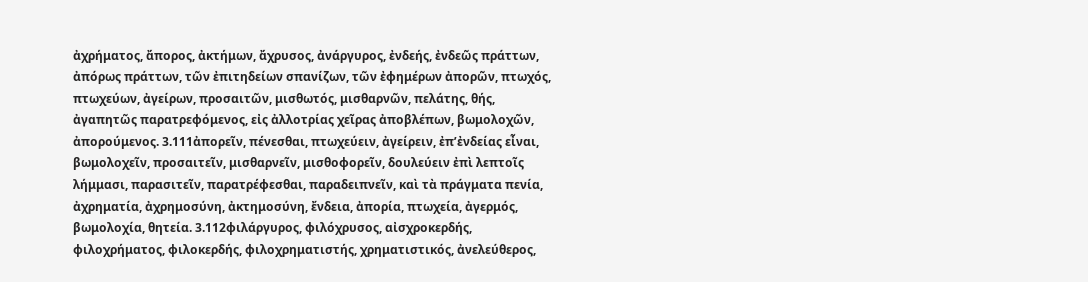ἀχρήματος, ἄπορος, ἀκτήμων, ἄχρυσος, ἀνάργυρος, ἐνδεής, ἐνδεῶς πράττων, ἀπόρως πράττων, τῶν ἐπιτηδείων σπανίζων, τῶν ἐφημέρων ἀπορῶν, πτωχός, πτωχεύων, ἀγείρων, προσαιτῶν, μισθωτός, μισθαρνῶν, πελάτης, θής, ἀγαπητῶς παρατρεφόμενος, εἰς ἀλλοτρίας χεῖρας ἀποβλέπων, βωμολοχῶν, ἀπορούμενος. 3.111ἀπορεῖν, πένεσθαι, πτωχεύειν, ἀγείρειν, ἐπ’ἐνδείας εἶναι, βωμολοχεῖν, προσαιτεῖν, μισθαρνεῖν, μισθοφορεῖν, δουλεύειν ἐπὶ λεπτοῖς λήμμασι, παρασιτεῖν, παρατρέφεσθαι, παραδειπνεῖν, καὶ τὰ πράγματα πενία, ἀχρηματία, ἀχρημοσύνη, ἀκτημοσύνη, ἔνδεια, ἀπορία, πτωχεία, ἀγερμός, βωμολοχία, θητεία. 3.112φιλάργυρος, φιλόχρυσος, αἰσχροκερδής, φιλοχρήματος, φιλοκερδής, φιλοχρηματιστής, χρηματιστικός, ἀνελεύθερος,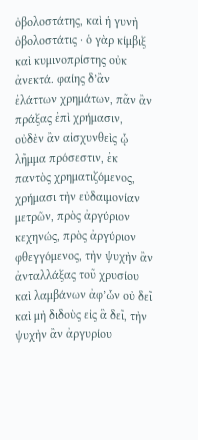ὀβολοστάτης, καὶ ἡ γυνὴ ὀβολοστάτις · ὁ γὰρ κίμβιξ καὶ κυμινοπρίστης οὐκ ἀνεκτά. φαίης δ’ἂν ἐλάττων χρημάτων, πᾶν ἂν πράξας ἐπὶ χρήμασιν, οὐδὲν ἂν αἰσχυνθεὶς ᾧ λῆμμα πρόσεστιν, ἐκ παντὸς χρηματιζόμενος, χρήμασι τὴν εὐδαιμονίαν μετρῶν, πρὸς ἀργύριον κεχηνώς, πρὸς ἀργύριον φθεγγόμενος, τὴν ψυχὴν ἂν ἀνταλλάξας τοῦ χρυσίου καὶ λαμβάνων ἀφ’ὧν οὐ δεῖ καὶ μὴ διδοὺς εἰς ἃ δεῖ, τὴν ψυχὴν ἂν ἀργυρίου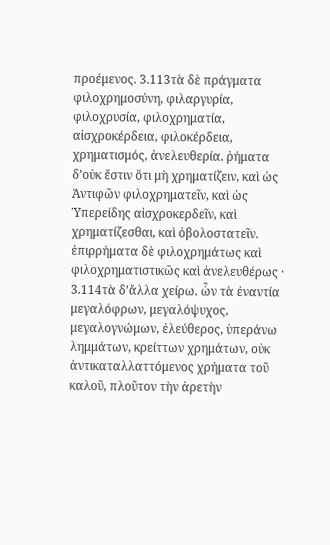προέμενος. 3.113τὰ δὲ πράγματα φιλοχρημοσύνη, φιλαργυρία, φιλοχρυσία, φιλοχρηματία, αἰσχροκέρδεια, φιλοκέρδεια, χρηματισμός, ἀνελευθερία. ῥήματα δ’οὐκ ἔστιν ὅτι μὴ χρηματίζειν, καὶ ὡς Ἀντιφῶν φιλοχρηματεῖν, καὶ ὡς Ὑπερείδης αἰσχροκερδεῖν, καὶ χρηματίζεσθαι, καὶ ὀβολοστατεῖν. ἐπιρρήματα δὲ φιλοχρημάτως καὶ φιλοχρηματιστικῶς καὶ ἀνελευθέρως · 3.114τὰ δ’ἄλλα χείρω. ὧν τὰ ἐναντία μεγαλόφρων, μεγαλόψυχος, μεγαλογνώμων, ἐλεύθερος, ὑπεράνω λημμάτων, κρείττων χρημάτων, οὐκ ἀντικαταλλαττόμενος χρήματα τοῦ καλοῦ, πλοῦτον τὴν ἀρετὴν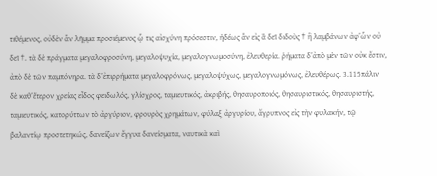τιθέμενος, οὐδὲν ἂν λῆμμα προσιέμενος ᾧ τις αἰσχύνη πρόσεστιν, ἡδέως ἂν εἰς ἃ δεῖ διδοὺς † ἢ λαμβάνων ἀφ’ὧν οὐ δεῖ †. τὰ δὲ πράγματα μεγαλοφροσύνη, μεγαλοψυχία, μεγαλογνωμοσύνη, ἐλευθερία. ῥήματα δ’ἀπὸ μὲν τῶν οὐκ ἔστιν, ἀπὸ δὲ τῶν παμπόνηρα. τὰ δ’ἐπιρρήματα μεγαλοφρόνως, μεγαλοψύχως, μεγαλογνωμόνως, ἐλευθέρως. 3.115πάλιν δὲ καθ’ἕτερον χρείας εἶδος φειδωλός, γλίσχρος, ταμιευτικός, ἀκριβής, θησαυροποιός, θησαυριστικός, θησαυριστής, ταμιευτικός, κατορύττων τὸ ἀργύριον, φρουρὸς χρημάτων, φύλαξ ἀργυρίου, ἄγρυπνος εἰς τὴν φυλακήν, τῷ βαλαντίῳ προστετηκώς, δανείζων ἔγγυα δανείσματα, ναυτικὰ καὶ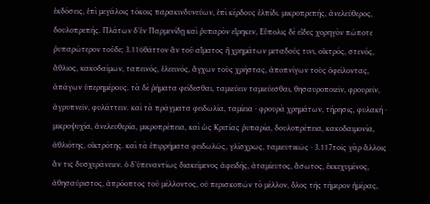ἐκδόσεις, ἐπὶ μεγάλοις τόκοις παρακινδυνεύων, ἐπὶ κέρδους ἐλπίδι. μικροπρεπής, ἀνελεύθερος, δουλοπρεπής. Πλάτων δ’ἐν Παρμενίδῃ καὶ ῥυπαρὸν εἴρηκεν, Εὔπολις δὲ εἶδες χορηγὸν πώποτε ῥυπαρώτερον τοῦδε; 3.116θᾶττον ἂν τοῦ αἵματος ἢ χρημάτων μεταδούς τινι, οἰκτρός, στενός, ἄθλιος, κακοδαίμων, ταπεινός, ἐλεεινός, ἄγχων τοὺς χρήστας, ἀποπνίγων τοὺς ὀφείλοντας, ἀπάγων ὑπερημέρους. τὰ δὲ ῥήματα φείδεσθαι, ταμιεύειν ταμιεύεσθαι, θησαυροποιεῖν, φρουρεῖν, ἀγρυπνεῖν, φυλάττειν. καὶ τὰ πράγματα φειδωλία, ταμίεια · φρουρὰ χρημάτων, τήρησις, φυλακή · μικροψυχία, ἀνελευθερία, μικροπρέπεια, καὶ ὡς Κριτίας ῥυπαρία, δουλοπρέπεια, κακοδαιμονία, ἀθλιότης, οἰκτρότης. καὶ τὰ ἐπιρρήματα φειδωλῶς, γλίσχρως, ταμιευτικῶς · 3.117τοῖς γὰρ ἄλλοις ἄν τις δυσχεράνειεν. ὁ δ’ὑπεναντίως διακείμενος ἀφειδής, ἀταμίευτος, ἄσωτος, ἐκκεχυμένος, ἀθησαύριστος, ἀπρόοπτος τοῦ μέλλοντος, οὐ περισκοπῶν τὸ μέλλον, ὅλος τῆς τήμερον ἡμέρας,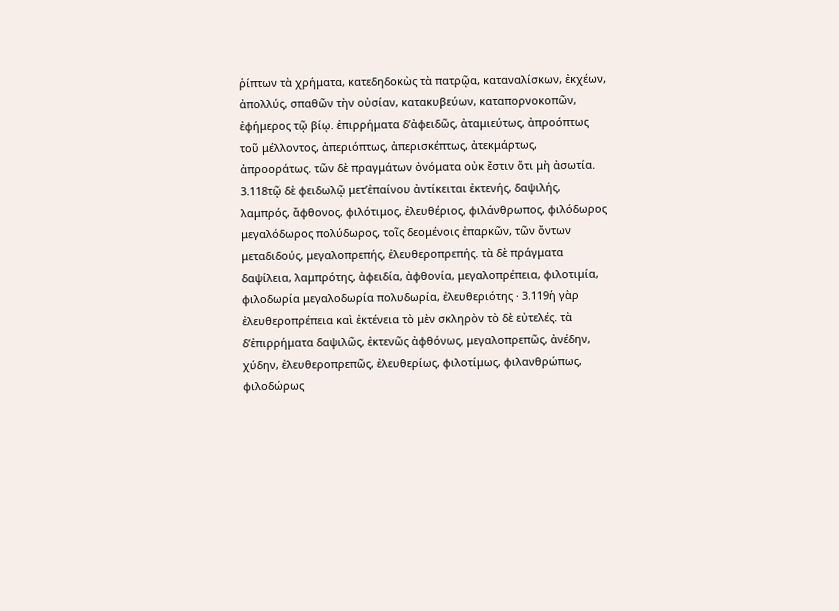ῥίπτων τὰ χρήματα, κατεδηδοκὼς τὰ πατρῷα, καταναλίσκων, ἐκχέων, ἀπολλύς, σπαθῶν τὴν οὐσίαν, κατακυβεύων, καταπορνοκοπῶν, ἐφήμερος τῷ βίῳ. ἐπιρρήματα δ’ἀφειδῶς, ἀταμιεύτως, ἀπροόπτως τοῦ μέλλοντος, ἀπεριόπτως, ἀπερισκέπτως, ἀτεκμάρτως, ἀπροοράτως. τῶν δὲ πραγμάτων ὀνόματα οὐκ ἔστιν ὅτι μὴ ἀσωτία. 3.118τῷ δὲ φειδωλῷ μετ’ἐπαίνου ἀντίκειται ἐκτενής, δαψιλής, λαμπρός, ἄφθονος, φιλότιμος, ἐλευθέριος, φιλάνθρωπος, φιλόδωρος μεγαλόδωρος πολύδωρος, τοῖς δεομένοις ἐπαρκῶν, τῶν ὄντων μεταδιδούς, μεγαλοπρεπής, ἐλευθεροπρεπής. τὰ δὲ πράγματα δαψίλεια, λαμπρότης, ἀφειδία, ἀφθονία, μεγαλοπρέπεια, φιλοτιμία, φιλοδωρία μεγαλοδωρία πολυδωρία, ἐλευθεριότης · 3.119ἡ γὰρ ἐλευθεροπρέπεια καὶ ἐκτένεια τὸ μὲν σκληρὸν τὸ δὲ εὐτελές. τὰ δ’ἐπιρρήματα δαψιλῶς, ἐκτενῶς ἀφθόνως, μεγαλοπρεπῶς, ἀνέδην, χύδην, ἐλευθεροπρεπῶς, ἐλευθερίως, φιλοτίμως, φιλανθρώπως, φιλοδώρως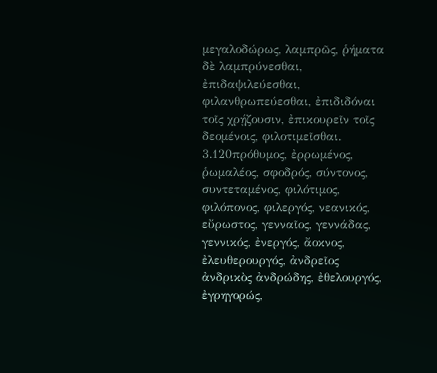μεγαλοδώρως, λαμπρῶς, ῥήματα δὲ λαμπρύνεσθαι, ἐπιδαψιλεύεσθαι, φιλανθρωπεύεσθαι, ἐπιδιδόναι τοῖς χρῄζουσιν, ἐπικουρεῖν τοῖς δεομένοις, φιλοτιμεῖσθαι. 3.120πρόθυμος, ἐρρωμένος, ῥωμαλέος, σφοδρός, σύντονος, συντεταμένος, φιλότιμος, φιλόπονος, φιλεργός, νεανικός, εὔρωστος, γενναῖος, γεννάδας, γεννικός, ἐνεργός, ἄοκνος, ἐλευθερουργός, ἀνδρεῖος ἀνδρικὸς ἀνδρώδης, ἐθελουργός, ἐγρηγορώς,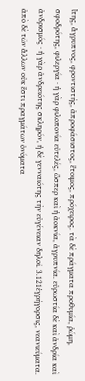ἴτης, ἄγρυπνος, φροντιστής, ἀπροφάσιστος, ἕτοιμος, πρόχειρος. τὰ δὲ πράγματα προθυμία, ῥώμη, σφοδρότης, φιλεργία · ἡ γὰρ φιλοπονία εὐτελές, ὥσπερ καὶ ἡ ἀοκνία, ἀγρυπνία. εὐρωστία δὲ καὶ ἀνδρία καὶ ἀνδρισμός · ἡ γὰρ ἀνδρειότης σκληρόν, ἡ δὲ γενναιότης τὴν εὐγένειαν δηλοῖ. 3.121ἐγρήγορσις, νεανιεύματα. ἀπὸ δὲ τῶν ἄλλων οὐκ ἔστι πραγμάτων ὀνόματα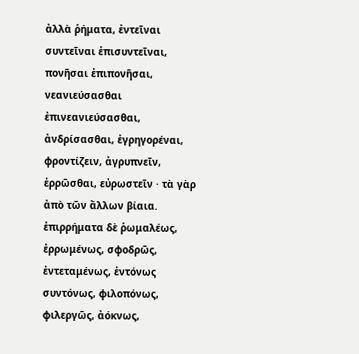ἀλλὰ ῥήματα, ἐντεῖναι συντεῖναι ἐπισυντεῖναι, πονῆσαι ἐπιπονῆσαι, νεανιεύσασθαι ἐπινεανιεύσασθαι, ἀνδρίσασθαι, ἐγρηγορέναι, φροντίζειν, ἀγρυπνεῖν, ἐρρῶσθαι, εὐρωστεῖν · τὰ γὰρ ἀπὸ τῶν ἄλλων βίαια. ἐπιρρήματα δὲ ῥωμαλέως, ἐρρωμένως, σφοδρῶς, ἐντεταμένως, ἐντόνως συντόνως, φιλοπόνως, φιλεργῶς, ἀόκνως,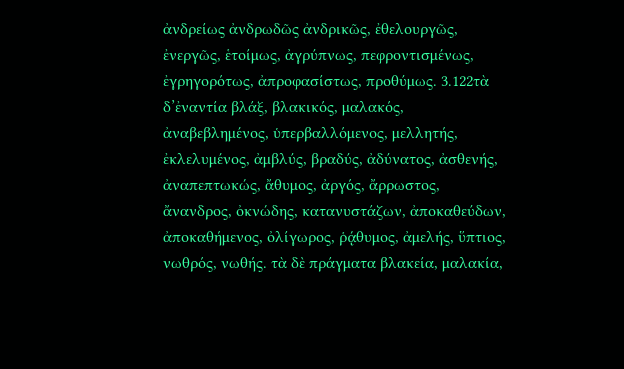ἀνδρείως ἀνδρωδῶς ἀνδρικῶς, ἐθελουργῶς, ἐνεργῶς, ἑτοίμως, ἀγρύπνως, πεφροντισμένως, ἐγρηγορότως, ἀπροφασίστως, προθύμως. 3.122τὰ δ’ἐναντία βλάξ, βλακικός, μαλακός, ἀναβεβλημένος, ὑπερβαλλόμενος, μελλητής, ἐκλελυμένος, ἀμβλύς, βραδύς, ἀδύνατος, ἀσθενής, ἀναπεπτωκώς, ἄθυμος, ἀργός, ἄρρωστος, ἄνανδρος, ὀκνώδης, κατανυστάζων, ἀποκαθεύδων, ἀποκαθήμενος, ὀλίγωρος, ῥᾴθυμος, ἀμελής, ὕπτιος, νωθρός, νωθής. τὰ δὲ πράγματα βλακεία, μαλακία,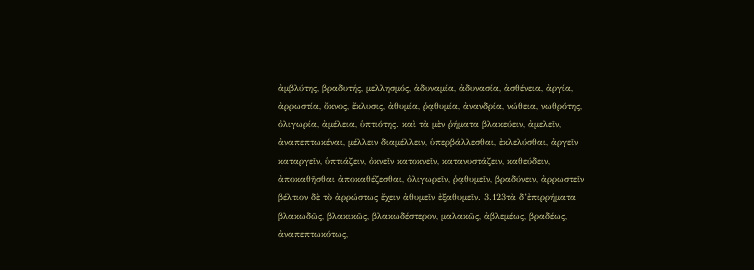ἀμβλύτης, βραδυτής, μελλησμός, ἀδυναμία, ἀδυνασία, ἀσθένεια, ἀργία, ἀρρωστία, ὄκνος, ἔκλυσις, ἀθυμία, ῥᾳθυμία, ἀνανδρία, νώθεια, νωθρότης, ὀλιγωρία, ἀμέλεια, ὑπτιότης. καὶ τὰ μὲν ῥήματα βλακεύειν, ἀμελεῖν, ἀναπεπτωκέναι, μέλλειν διαμέλλειν, ὑπερβάλλεσθαι, ἐκλελύσθαι, ἀργεῖν καταργεῖν, ὑπτιάζειν, ὀκνεῖν κατοκνεῖν, κατανυστάζειν, καθεύδειν, ἀποκαθῆσθαι ἀποκαθέζεσθαι, ὀλιγωρεῖν, ῥᾳθυμεῖν, βραδύνειν, ἀρρωστεῖν βέλτιον δὲ τὸ ἀρρώστως ἔχειν ἀθυμεῖν ἐξαθυμεῖν. 3.123τὰ δ’ἐπιρρήματα βλακωδῶς, βλακικῶς, βλακωδέστερον, μαλακῶς, ἀβλεμέως, βραδέως, ἀναπεπτωκότως,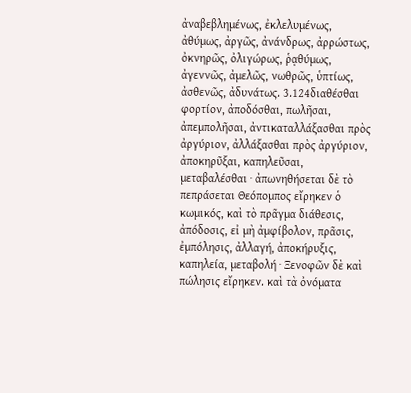ἀναβεβλημένως, ἐκλελυμένως, ἀθύμως, ἀργῶς, ἀνάνδρως, ἀρρώστως, ὀκνηρῶς, ὀλιγώρως, ῥᾳθύμως, ἀγεννῶς, ἀμελῶς, νωθρῶς, ὑπτίως, ἀσθενῶς, ἀδυνάτως. 3.124διαθέσθαι φορτίον, ἀποδόσθαι, πωλῆσαι, ἀπεμπολῆσαι, ἀντικαταλλάξασθαι πρὸς ἀργύριον, ἀλλάξασθαι πρὸς ἀργύριον, ἀποκηρῦξαι, καπηλεῦσαι, μεταβαλέσθαι · ἀπωνηθήσεται δὲ τὸ πεπράσεται Θεόπομπος εἴρηκεν ὁ κωμικός, καὶ τὸ πρᾶγμα διάθεσις, ἀπόδοσις, εἰ μὴ ἀμφίβολον, πρᾶσις, ἐμπόλησις, ἀλλαγή, ἀποκήρυξις, καπηλεία, μεταβολή · Ξενοφῶν δὲ καὶ πώλησις εἴρηκεν. καὶ τὰ ὀνόματα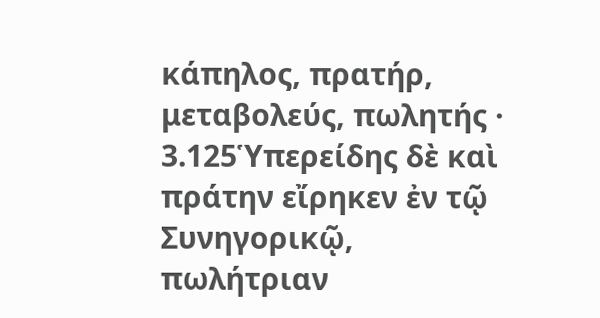κάπηλος, πρατήρ, μεταβολεύς, πωλητής · 3.125Ὑπερείδης δὲ καὶ πράτην εἴρηκεν ἐν τῷ Συνηγορικῷ, πωλήτριαν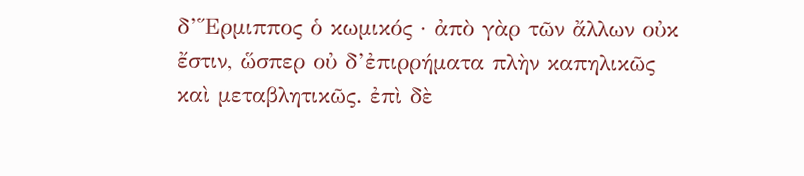δ’Ἕρμιππος ὁ κωμικός · ἀπὸ γὰρ τῶν ἄλλων οὐκ ἔστιν, ὥσπερ οὐ δ’ἐπιρρήματα πλὴν καπηλικῶς καὶ μεταβλητικῶς. ἐπὶ δὲ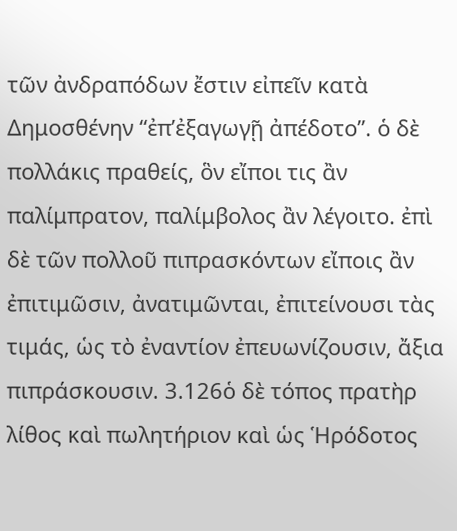τῶν ἀνδραπόδων ἔστιν εἰπεῖν κατὰ Δημοσθένην “ἐπ’ἐξαγωγῇ ἀπέδοτο”. ὁ δὲ πολλάκις πραθείς, ὃν εἴποι τις ἂν παλίμπρατον, παλίμβολος ἂν λέγοιτο. ἐπὶ δὲ τῶν πολλοῦ πιπρασκόντων εἴποις ἂν ἐπιτιμῶσιν, ἀνατιμῶνται, ἐπιτείνουσι τὰς τιμάς, ὡς τὸ ἐναντίον ἐπευωνίζουσιν, ἄξια πιπράσκουσιν. 3.126ὁ δὲ τόπος πρατὴρ λίθος καὶ πωλητήριον καὶ ὡς Ἡρόδοτος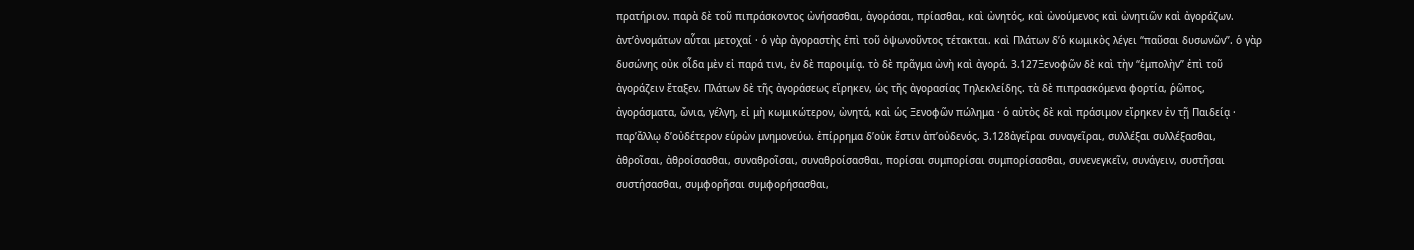πρατήριον. παρὰ δὲ τοῦ πιπράσκοντος ὠνήσασθαι, ἀγοράσαι, πρίασθαι, καὶ ὠνητός, καὶ ὠνούμενος καὶ ὠνητιῶν καὶ ἀγοράζων. ἀντ’ὀνομάτων αὗται μετοχαί · ὁ γὰρ ἀγοραστὴς ἐπὶ τοῦ ὀψωνοῦντος τέτακται. καὶ Πλάτων δ’ὁ κωμικὸς λέγει “παῦσαι δυσωνῶν”. ὁ γὰρ δυσώνης οὐκ οἶδα μὲν εἰ παρά τινι, ἐν δὲ παροιμίᾳ. τὸ δὲ πρᾶγμα ὠνὴ καὶ ἀγορά. 3.127Ξενοφῶν δὲ καὶ τὴν “ἐμπολὴν” ἐπὶ τοῦ ἀγοράζειν ἔταξεν. Πλάτων δὲ τῆς ἀγοράσεως εἴρηκεν, ὡς τῆς ἀγορασίας Τηλεκλείδης. τὰ δὲ πιπρασκόμενα φορτία, ῥῶπος, ἀγοράσματα, ὤνια, γέλγη, εἰ μὴ κωμικώτερον, ὠνητά, καὶ ὡς Ξενοφῶν πώλημα · ὁ αὐτὸς δὲ καὶ πράσιμον εἴρηκεν ἐν τῇ Παιδείᾳ · παρ’ἄλλῳ δ’οὐδέτερον εὑρὼν μνημονεύω. ἐπίρρημα δ’οὐκ ἔστιν ἀπ’οὐδενός. 3.128ἀγεῖραι συναγεῖραι, συλλέξαι συλλέξασθαι, ἀθροῖσαι, ἀθροίσασθαι, συναθροῖσαι, συναθροίσασθαι, πορίσαι συμπορίσαι συμπορίσασθαι, συνενεγκεῖν, συνάγειν, συστῆσαι συστήσασθαι, συμφορῆσαι συμφορήσασθαι,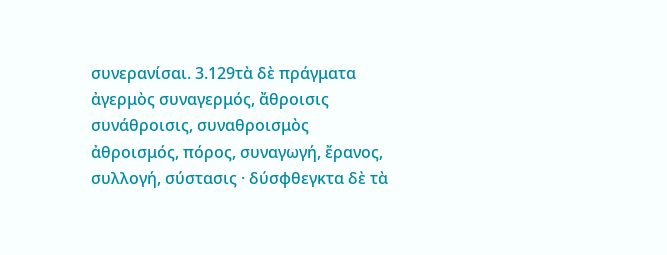συνερανίσαι. 3.129τὰ δὲ πράγματα ἀγερμὸς συναγερμός, ἄθροισις συνάθροισις, συναθροισμὸς ἀθροισμός, πόρος, συναγωγή, ἔρανος, συλλογή, σύστασις · δύσφθεγκτα δὲ τὰ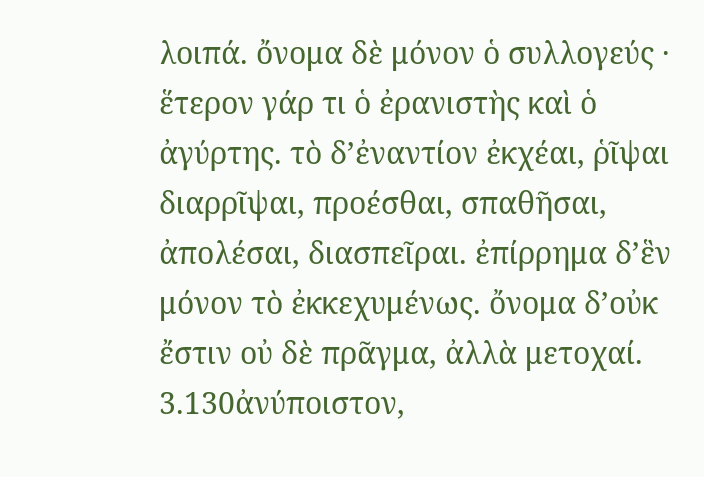λοιπά. ὄνομα δὲ μόνον ὁ συλλογεύς · ἕτερον γάρ τι ὁ ἐρανιστὴς καὶ ὁ ἀγύρτης. τὸ δ’ἐναντίον ἐκχέαι, ῥῖψαι διαρρῖψαι, προέσθαι, σπαθῆσαι, ἀπολέσαι, διασπεῖραι. ἐπίρρημα δ’ἓν μόνον τὸ ἐκκεχυμένως. ὄνομα δ’οὐκ ἔστιν οὐ δὲ πρᾶγμα, ἀλλὰ μετοχαί. 3.130ἀνύποιστον,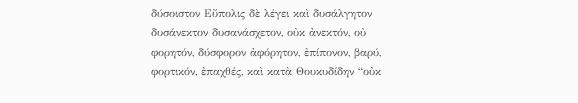δύσοιστον Εὔπολις δὲ λέγει καὶ δυσάλγητον δυσάνεκτον δυσανάσχετον, οὐκ ἀνεκτόν, οὐ φορητόν, δύσφορον ἀφόρητον, ἐπίπονον, βαρύ, φορτικόν, ἐπαχθές, καὶ κατὰ Θουκυδίδην “οὐκ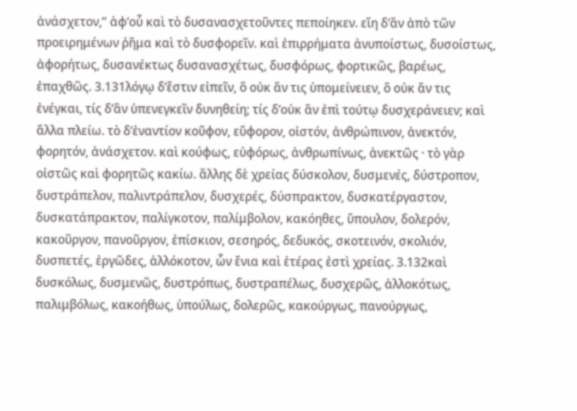ἀνάσχετον,” ἀφ’οὗ καὶ τὸ δυσανασχετοῦντες πεποίηκεν. εἴη δ’ἂν ἀπὸ τῶν προειρημένων ῥῆμα καὶ τὸ δυσφορεῖν. καὶ ἐπιρρήματα ἀνυποίστως, δυσοίστως, ἀφορήτως, δυσανέκτως δυσανασχέτως, δυσφόρως, φορτικῶς, βαρέως, ἐπαχθῶς. 3.131λόγῳ δ’ἔστιν εἰπεῖν, ὃ οὐκ ἄν τις ὑπομείνειεν, ὃ οὐκ ἄν τις ἐνέγκαι, τίς δ’ἂν ὑπενεγκεῖν δυνηθείη; τίς δ’οὐκ ἂν ἐπὶ τούτῳ δυσχεράνειεν; καὶ ἄλλα πλείω. τὸ δ’ἐναντίον κοῦφον, εὔφορον, οἰστόν, ἀνθρώπινον, ἀνεκτόν, φορητόν, ἀνάσχετον. καὶ κούφως, εὐφόρως, ἀνθρωπίνως, ἀνεκτῶς · τὸ γὰρ οἰστῶς καὶ φορητῶς κακίω. ἄλλης δὲ χρείας δύσκολον, δυσμενές, δύστροπον, δυστράπελον, παλιντράπελον, δυσχερές, δύσπρακτον, δυσκατέργαστον, δυσκατάπρακτον, παλίγκοτον, παλίμβολον, κακόηθες, ὕπουλον, δολερόν, κακοῦργον, πανοῦργον, ἐπίσκιον, σεσηρός, δεδυκός, σκοτεινόν, σκολιόν, δυσπετές, ἐργῶδες, ἀλλόκοτον, ὧν ἔνια καὶ ἑτέρας ἐστὶ χρείας. 3.132καὶ δυσκόλως, δυσμενῶς, δυστρόπως, δυστραπέλως, δυσχερῶς, ἀλλοκότως, παλιμβόλως, κακοήθως, ὑπούλως, δολερῶς, κακούργως, πανούργως,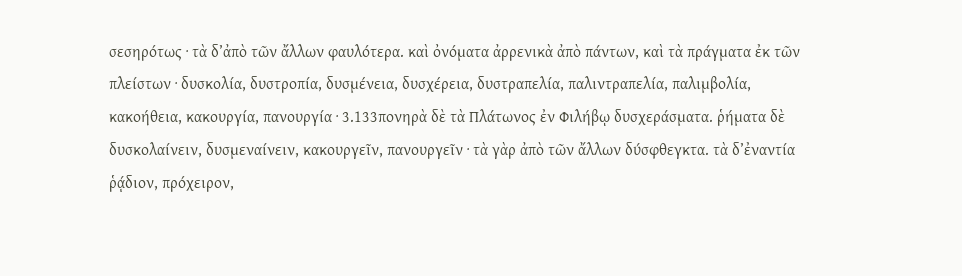σεσηρότως · τὰ δ’ἀπὸ τῶν ἄλλων φαυλότερα. καὶ ὀνόματα ἀρρενικὰ ἀπὸ πάντων, καὶ τὰ πράγματα ἐκ τῶν πλείστων · δυσκολία, δυστροπία, δυσμένεια, δυσχέρεια, δυστραπελία, παλιντραπελία, παλιμβολία, κακοήθεια, κακουργία, πανουργία · 3.133πονηρὰ δὲ τὰ Πλάτωνος ἐν Φιλήβῳ δυσχεράσματα. ῥήματα δὲ δυσκολαίνειν, δυσμεναίνειν, κακουργεῖν, πανουργεῖν · τὰ γὰρ ἀπὸ τῶν ἄλλων δύσφθεγκτα. τὰ δ’ἐναντία ῥᾴδιον, πρόχειρον,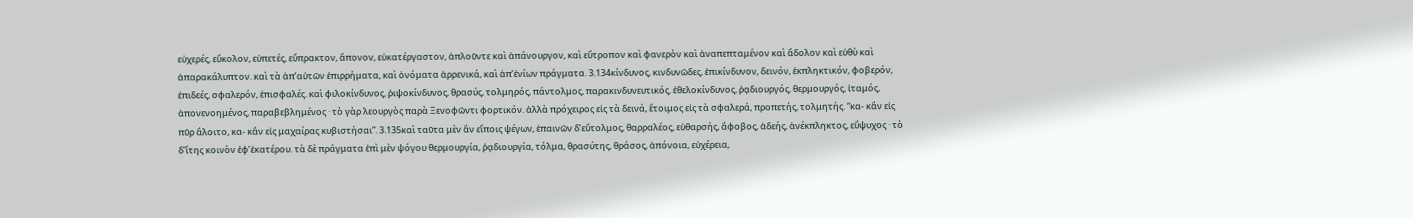εὐχερές, εὔκολον, εὐπετές, εὔπρακτον, ἄπονον, εὐκατέργαστον, ἁπλοῦντε καὶ ἀπάνουργον, καὶ εὔτροπον καὶ φανερὸν καὶ ἀναπεπταμένον καὶ ἄδολον καὶ εὐθὺ καὶ ἀπαρακάλυπτον. καὶ τὰ ἀπ’αὐτῶν ἐπιρρήματα, καὶ ὀνόματα ἀρρενικά, καὶ ἀπ’ἐνίων πράγματα. 3.134κίνδυνος, κινδυνῶδες, ἐπικίνδυνον, δεινόν, ἐκπληκτικόν, φοβερόν, ἐπιδεές, σφαλερόν, ἐπισφαλές. καὶ φιλοκίνδυνος, ῥιψοκίνδυνος, θρασύς, τολμηρός, πάντολμος, παρακινδυνευτικός, ἐθελοκίνδυνος, ῥᾳδιουργός, θερμουργός, ἰταμός, ἀπονενοημένος, παραβεβλημένος · τὸ γὰρ λεουργὸς παρὰ Ξενοφῶντι φορτικόν. ἀλλὰ πρόχειρος εἰς τὰ δεινά, ἕτοιμος εἰς τὰ σφαλερά, προπετής, τολμητής. “κα- κἂν εἰς πῦρ ἅλοιτο, κα- κἂν εἰς μαχαίρας κυβιστήσαι”. 3.135καὶ ταῦτα μὲν ἂν εἴποις ψέγων, ἐπαινῶν δ’εὔτολμος, θαρραλέος, εὐθαρσής, ἄφοβος, ἀδεής, ἀνέκπληκτος, εὔψυχος · τὸ δ’ἴτης κοινὸν ἐφ’ἑκατέρου. τὰ δὲ πράγματα ἐπὶ μὲν ψόγου θερμουργία, ῥᾳδιουργία, τόλμα, θρασύτης, θράσος, ἀπόνοια, εὐχέρεια,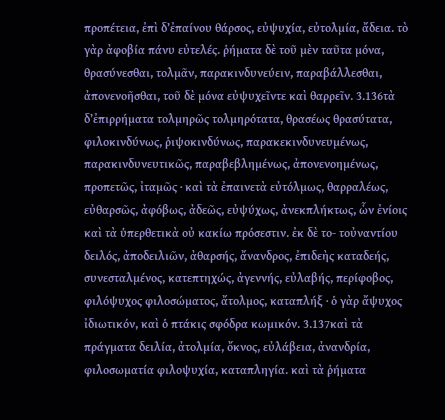προπέτεια, ἐπὶ δ’ἐπαίνου θάρσος, εὐψυχία, εὐτολμία, ἄδεια. τὸ γὰρ ἀφοβία πάνυ εὐτελές. ῥήματα δὲ τοῦ μὲν ταῦτα μόνα, θρασύνεσθαι, τολμᾶν, παρακινδυνεύειν, παραβάλλεσθαι, ἀπονενοῆσθαι, τοῦ δὲ μόνα εὐψυχεῖντε καὶ θαρρεῖν. 3.136τὰ δ’ἐπιρρήματα τολμηρῶς τολμηρότατα, θρασέως θρασύτατα, φιλοκινδύνως, ῥιψοκινδύνως, παρακεκινδυνευμένως, παρακινδυνευτικῶς, παραβεβλημένως, ἀπονενοημένως, προπετῶς, ἰταμῶς · καὶ τὰ ἐπαινετὰ εὐτόλμως, θαρραλέως, εὐθαρσῶς, ἀφόβως, ἀδεῶς, εὐψύχως, ἀνεκπλήκτως, ὧν ἐνίοις καὶ τὰ ὑπερθετικὰ οὐ κακίω πρόσεστιν. ἐκ δὲ το- τοὐναντίου δειλός, ἀποδειλιῶν, ἀθαρσής, ἄνανδρος, ἐπιδεὴς καταδεής, συνεσταλμένος, κατεπτηχώς, ἀγεννής, εὐλαβής, περίφοβος, φιλόψυχος φιλοσώματος, ἄτολμος, καταπλήξ · ὁ γὰρ ἄψυχος ἰδιωτικόν, καὶ ὁ πτάκις σφόδρα κωμικόν. 3.137καὶ τὰ πράγματα δειλία, ἀτολμία, ὄκνος, εὐλάβεια, ἀνανδρία, φιλοσωματία φιλοψυχία, καταπληγία. καὶ τὰ ῥήματα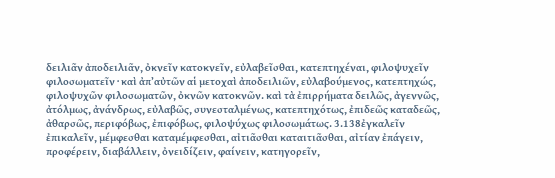δειλιᾶν ἀποδειλιᾶν, ὀκνεῖν κατοκνεῖν, εὐλαβεῖσθαι, κατεπτηχέναι, φιλοψυχεῖν φιλοσωματεῖν · καὶ ἀπ’αὐτῶν αἱ μετοχαὶ ἀποδειλιῶν, εὐλαβούμενος, κατεπτηχώς, φιλοψυχῶν φιλοσωματῶν, ὀκνῶν κατοκνῶν. καὶ τὰ ἐπιρρήματα δειλῶς, ἀγεννῶς, ἀτόλμως, ἀνάνδρως, εὐλαβῶς, συνεσταλμένως, κατεπτηχότως, ἐπιδεῶς καταδεῶς, ἀθαρσῶς, περιφόβως, ἐπιφόβως, φιλοψύχως φιλοσωμάτως. 3.138ἐγκαλεῖν ἐπικαλεῖν, μέμφεσθαι καταμέμφεσθαι, αἰτιᾶσθαι καταιτιᾶσθαι, αἰτίαν ἐπάγειν, προφέρειν, διαβάλλειν, ὀνειδίζειν, φαίνειν, κατηγορεῖν,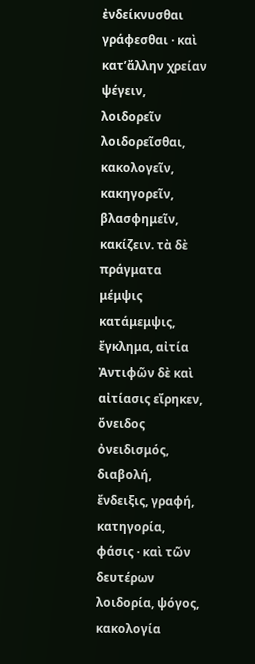ἐνδείκνυσθαι γράφεσθαι · καὶ κατ’ἄλλην χρείαν ψέγειν, λοιδορεῖν λοιδορεῖσθαι, κακολογεῖν, κακηγορεῖν, βλασφημεῖν, κακίζειν. τὰ δὲ πράγματα μέμψις κατάμεμψις, ἔγκλημα, αἰτία Ἀντιφῶν δὲ καὶ αἰτίασις εἴρηκεν, ὄνειδος ὀνειδισμός, διαβολή, ἔνδειξις, γραφή, κατηγορία, φάσις · καὶ τῶν δευτέρων λοιδορία, ψόγος, κακολογία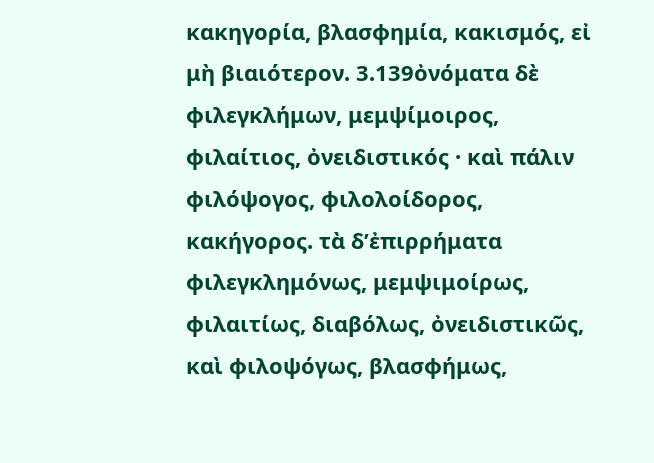κακηγορία, βλασφημία, κακισμός, εἰ μὴ βιαιότερον. 3.139ὀνόματα δὲ φιλεγκλήμων, μεμψίμοιρος, φιλαίτιος, ὀνειδιστικός · καὶ πάλιν φιλόψογος, φιλολοίδορος, κακήγορος. τὰ δ’ἐπιρρήματα φιλεγκλημόνως, μεμψιμοίρως, φιλαιτίως, διαβόλως, ὀνειδιστικῶς, καὶ φιλοψόγως, βλασφήμως,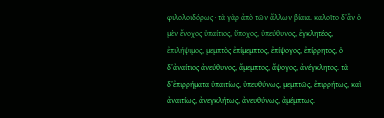φιλολοιδόρως · τὰ γὰρ ἀπὸ τῶν ἄλλων βίαια. καλοῖτο δ’ἂν ὁ μὲν ἔνοχος ὑπαίτιος, ὕποχος, ὑπεύθυνος, ἐγκλητέος, ἐπιλήψιμος, μεμπτὸς ἐπίμεμπτος, ἐπίψογος, ἐπίρρητος, ὁ δ’ἀναίτιος ἀνεύθυνος, ἄμεμπτος, ἄψογος, ἀνέγκλητος. τὰ δ’ἐπιρρήματα ὑπαιτίως, ὑπευθύνως, μεμπτῶς, ἐπιρρήτως, καὶ ἀναιτίως, ἀνεγκλήτως, ἀνευθύνως, ἀμέμπτως.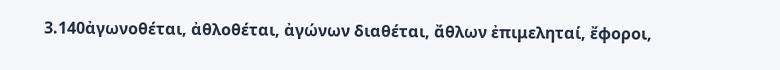3.140ἀγωνοθέται, ἀθλοθέται, ἀγώνων διαθέται, ἄθλων ἐπιμεληταί, ἔφοροι,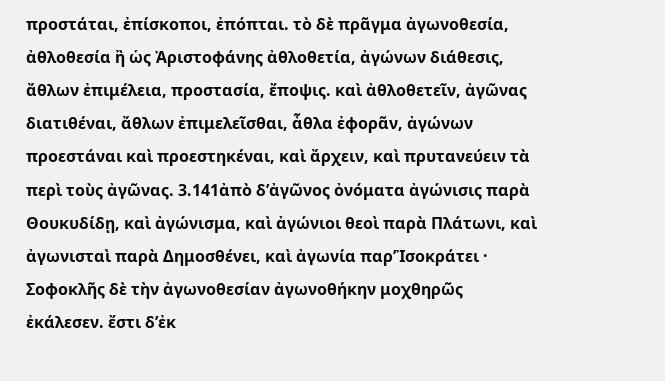προστάται, ἐπίσκοποι, ἐπόπται. τὸ δὲ πρᾶγμα ἀγωνοθεσία, ἀθλοθεσία ἢ ὡς Ἀριστοφάνης ἀθλοθετία, ἀγώνων διάθεσις, ἄθλων ἐπιμέλεια, προστασία, ἔποψις. καὶ ἀθλοθετεῖν, ἀγῶνας διατιθέναι, ἄθλων ἐπιμελεῖσθαι, ἆθλα ἐφορᾶν, ἀγώνων προεστάναι καὶ προεστηκέναι, καὶ ἄρχειν, καὶ πρυτανεύειν τὰ περὶ τοὺς ἀγῶνας. 3.141ἀπὸ δ’ἀγῶνος ὀνόματα ἀγώνισις παρὰ Θουκυδίδῃ, καὶ ἀγώνισμα, καὶ ἀγώνιοι θεοὶ παρὰ Πλάτωνι, καὶ ἀγωνισταὶ παρὰ Δημοσθένει, καὶ ἀγωνία παρ’Ἰσοκράτει · Σοφοκλῆς δὲ τὴν ἀγωνοθεσίαν ἀγωνοθήκην μοχθηρῶς ἐκάλεσεν. ἔστι δ’ἐκ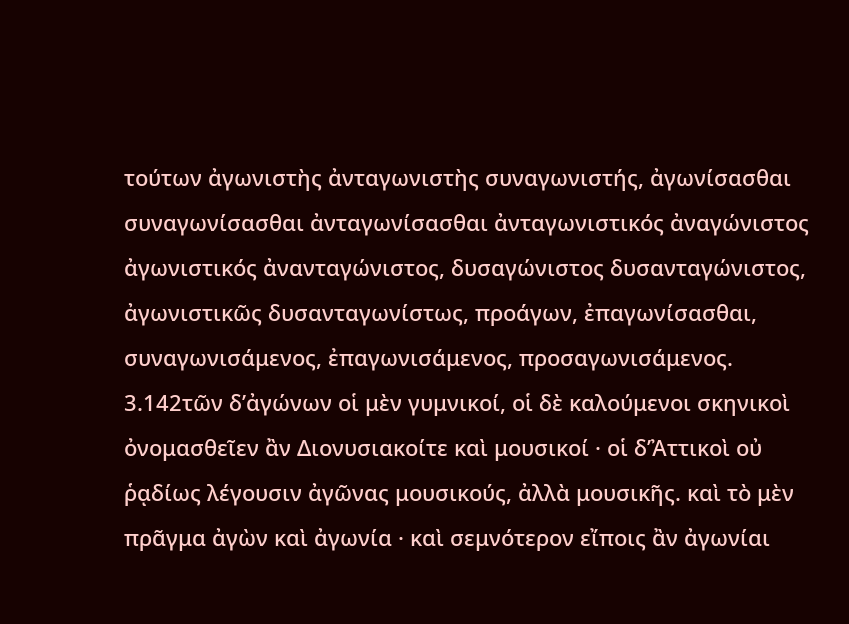τούτων ἀγωνιστὴς ἀνταγωνιστὴς συναγωνιστής, ἀγωνίσασθαι συναγωνίσασθαι ἀνταγωνίσασθαι ἀνταγωνιστικός ἀναγώνιστος ἀγωνιστικός ἀνανταγώνιστος, δυσαγώνιστος δυσανταγώνιστος, ἀγωνιστικῶς δυσανταγωνίστως, προάγων, ἐπαγωνίσασθαι, συναγωνισάμενος, ἐπαγωνισάμενος, προσαγωνισάμενος. 3.142τῶν δ’ἀγώνων οἱ μὲν γυμνικοί, οἱ δὲ καλούμενοι σκηνικοὶ ὀνομασθεῖεν ἂν Διονυσιακοίτε καὶ μουσικοί · οἱ δ’Ἀττικοὶ οὐ ῥᾳδίως λέγουσιν ἀγῶνας μουσικούς, ἀλλὰ μουσικῆς. καὶ τὸ μὲν πρᾶγμα ἀγὼν καὶ ἀγωνία · καὶ σεμνότερον εἴποις ἂν ἀγωνίαι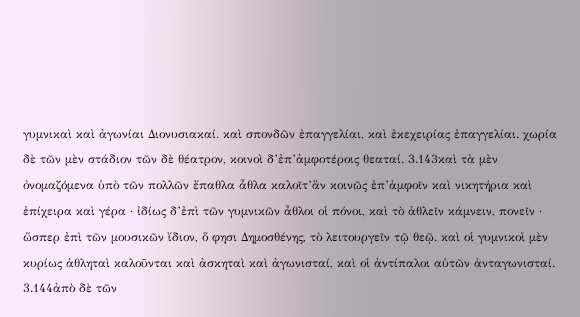γυμνικαὶ καὶ ἀγωνίαι Διονυσιακαί. καὶ σπονδῶν ἐπαγγελίαι, καὶ ἐκεχειρίας ἐπαγγελίαι. χωρία δὲ τῶν μὲν στάδιον τῶν δὲ θέατρον, κοινοὶ δ’ἐπ’ἀμφοτέροις θεαταί. 3.143καὶ τὰ μὲν ὀνομαζόμενα ὑπὸ τῶν πολλῶν ἔπαθλα ἆθλα καλοῖτ’ἂν κοινῶς ἐπ’ἀμφοῖν καὶ νικητήρια καὶ ἐπίχειρα καὶ γέρα · ἰδίως δ’ἐπὶ τῶν γυμνικῶν ἆθλοι οἱ πόνοι, καὶ τὸ ἀθλεῖν κάμνειν, πονεῖν · ὥσπερ ἐπὶ τῶν μουσικῶν ἴδιον, ὅ φησι Δημοσθένης, τὸ λειτουργεῖν τῷ θεῷ. καὶ οἱ γυμνικοὶ μὲν κυρίως ἀθληταὶ καλοῦνται καὶ ἀσκηταὶ καὶ ἀγωνισταί, καὶ οἱ ἀντίπαλοι αὐτῶν ἀνταγωνισταί. 3.144ἀπὸ δὲ τῶν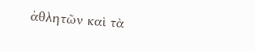ἀθλητῶν καὶ τὰ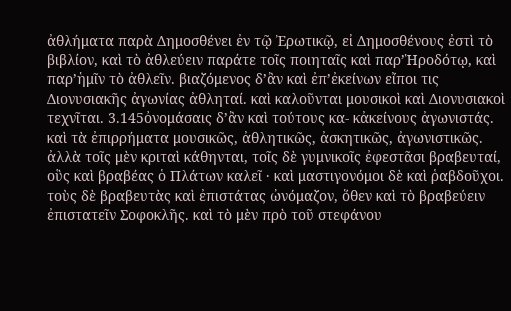ἀθλήματα παρὰ Δημοσθένει ἐν τῷ Ἐρωτικῷ, εἰ Δημοσθένους ἐστὶ τὸ βιβλίον, καὶ τὸ ἀθλεύειν παράτε τοῖς ποιηταῖς καὶ παρ’Ἡροδότῳ, καὶ παρ’ἡμῖν τὸ ἀθλεῖν. βιαζόμενος δ’ἂν καὶ ἐπ’ἐκείνων εἴποι τις Διονυσιακῆς ἀγωνίας ἀθληταί. καὶ καλοῦνται μουσικοὶ καὶ Διονυσιακοὶ τεχνῖται. 3.145ὀνομάσαις δ’ἂν καὶ τούτους κα- κἀκείνους ἀγωνιστάς. καὶ τὰ ἐπιρρήματα μουσικῶς, ἀθλητικῶς, ἀσκητικῶς, ἀγωνιστικῶς. ἀλλὰ τοῖς μὲν κριταὶ κάθηνται, τοῖς δὲ γυμνικοῖς ἐφεστᾶσι βραβευταί, οὓς καὶ βραβέας ὁ Πλάτων καλεῖ · καὶ μαστιγονόμοι δὲ καὶ ῥαβδοῦχοι. τοὺς δὲ βραβευτὰς καὶ ἐπιστάτας ὠνόμαζον, ὅθεν καὶ τὸ βραβεύειν ἐπιστατεῖν Σοφοκλῆς. καὶ τὸ μὲν πρὸ τοῦ στεφάνου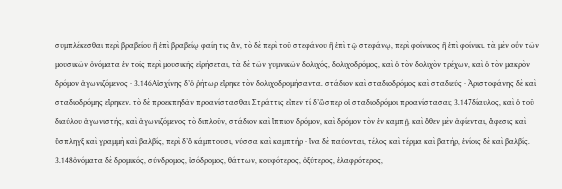συμπλέκεσθαι περὶ βραβείου ἢ ἐπὶ βραβείῳ φαίη τις ἄν, τὸ δὲ περὶ τοῦ στεφάνου ἢ ἐπὶ τῷ στεφάνῳ, περὶ φοίνικος ἢ ἐπὶ φοίνικι. τὰ μὲν οὖν τῶν μουσικῶν ὀνόματα ἐν τοῖς περὶ μουσικῆς εἰρήσεται, τὰ δὲ τῶν γυμνικῶν δολιχός, δολιχοδρόμος, καὶ ὁ τὸν δολιχὸν τρέχων, καὶ ὁ τὸν μακρὸν δρόμον ἀγωνιζόμενος · 3.146Αἰσχίνης δ’ὁ ῥήτωρ εἴρηκε τὸν δολιχοδρομήσαντα. στάδιον καὶ σταδιοδρόμος καὶ σταδιεύς · Ἀριστοφάνης δὲ καὶ σταδιοδρόμης εἴρηκεν. τὸ δὲ προεκπηδᾶν προανίστασθαι Στράττις εἶπεν τί δ’ὥσπερ οἱ σταδιοδρόμοι προανίστασαι; 3.147δίαυλος, καὶ ὁ τοῦ διαύλου ἀγωνιστής, καὶ ἀγωνιζόμενος τὸ διπλοῦν, στάδιον καὶ ἵππιον δρόμον, καὶ δρόμον τὸν ἐν καμπῇ. καὶ ὅθεν μὲν ἀφίενται, ἄφεσις καὶ ὕσπληγξ καὶ γραμμὴ καὶ βαλβίς, περὶ δ’ὃ κάμπτουσι, νύσσα καὶ καμπτήρ · ἵνα δὲ παύονται, τέλος καὶ τέρμα καὶ βατήρ, ἐνίοις δὲ καὶ βαλβίς. 3.148ὀνόματα δὲ δρομικός, σύνδρομος, ἰσόδρομος, θάττων, κουφότερος, ὀξύτερος, ἐλαφρότερος,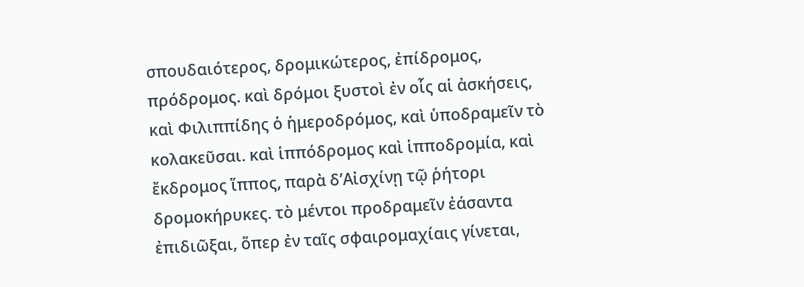σπουδαιότερος, δρομικώτερος, ἐπίδρομος, πρόδρομος. καὶ δρόμοι ξυστοὶ ἐν οἷς αἱ ἀσκήσεις, καὶ Φιλιππίδης ὁ ἡμεροδρόμος, καὶ ὑποδραμεῖν τὸ κολακεῦσαι. καὶ ἱππόδρομος καὶ ἱπποδρομία, καὶ ἔκδρομος ἵππος, παρὰ δ’Αἰσχίνῃ τῷ ῥήτορι δρομοκήρυκες. τὸ μέντοι προδραμεῖν ἐάσαντα ἐπιδιῶξαι, ὅπερ ἐν ταῖς σφαιρομαχίαις γίνεται,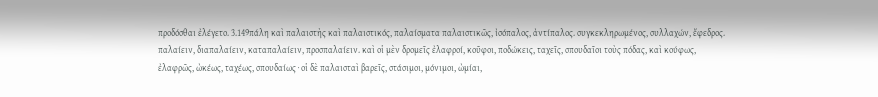προδόσθαι ἐλέγετο. 3.149πάλη καὶ παλαιστὴς καὶ παλαιστικός, παλαίσματα παλαιστικῶς, ἰσόπαλος, ἀντίπαλος. συγκεκληρωμένος, συλλαχών, ἔφεδρος. παλαίειν, διαπαλαίειν, καταπαλαίειν, προσπαλαίειν. καὶ οἱ μὲν δρομεῖς ἐλαφροί, κοῦφοι, ποδώκεις, ταχεῖς, σπουδαῖοι τοὺς πόδας, καὶ κούφως, ἐλαφρῶς, ὠκέως, ταχέως, σπουδαίως · οἱ δὲ παλαισταὶ βαρεῖς, στάσιμοι, μόνιμοι, ὠμίαι,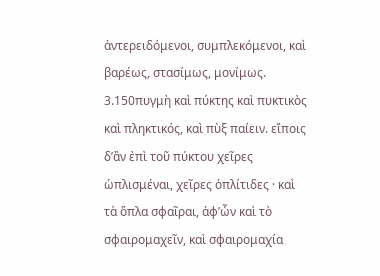ἀντερειδόμενοι, συμπλεκόμενοι, καὶ βαρέως, στασίμως, μονίμως. 3.150πυγμὴ καὶ πύκτης καὶ πυκτικὸς καὶ πληκτικός, καὶ πὺξ παίειν. εἴποις δ’ἂν ἐπὶ τοῦ πύκτου χεῖρες ὡπλισμέναι, χεῖρες ὁπλίτιδες · καὶ τὰ ὅπλα σφαῖραι, ἀφ’ὧν καὶ τὸ σφαιρομαχεῖν, καὶ σφαιρομαχία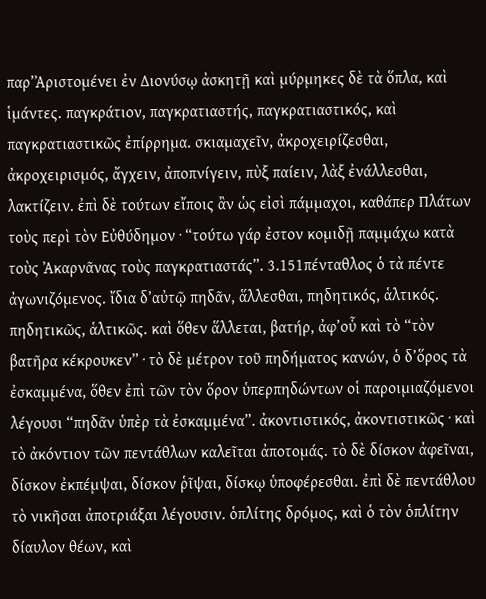παρ’Ἀριστομένει ἐν Διονύσῳ ἀσκητῇ καὶ μύρμηκες δὲ τὰ ὅπλα, καὶ ἱμάντες. παγκράτιον, παγκρατιαστής, παγκρατιαστικός, καὶ παγκρατιαστικῶς ἐπίρρημα. σκιαμαχεῖν, ἀκροχειρίζεσθαι, ἀκροχειρισμός, ἄγχειν, ἀποπνίγειν, πὺξ παίειν, λὰξ ἐνάλλεσθαι, λακτίζειν. ἐπὶ δὲ τούτων εἴποις ἂν ὡς εἰσὶ πάμμαχοι, καθάπερ Πλάτων τοὺς περὶ τὸν Εὐθύδημον · “τούτω γάρ ἐστον κομιδῇ παμμάχω κατὰ τοὺς Ἀκαρνᾶνας τοὺς παγκρατιαστάς”. 3.151πένταθλος ὁ τὰ πέντε ἀγωνιζόμενος. ἴδια δ’αὐτῷ πηδᾶν, ἅλλεσθαι, πηδητικός, ἁλτικός. πηδητικῶς, ἁλτικῶς. καὶ ὅθεν ἅλλεται, βατήρ, ἀφ’οὗ καὶ τὸ “τὸν βατῆρα κέκρουκεν” · τὸ δὲ μέτρον τοῦ πηδήματος κανών, ὁ δ’ὅρος τὰ ἐσκαμμένα, ὅθεν ἐπὶ τῶν τὸν ὅρον ὑπερπηδώντων οἱ παροιμιαζόμενοι λέγουσι “πηδᾶν ὑπὲρ τὰ ἐσκαμμένα”. ἀκοντιστικός, ἀκοντιστικῶς · καὶ τὸ ἀκόντιον τῶν πεντάθλων καλεῖται ἀποτομάς. τὸ δὲ δίσκον ἀφεῖναι, δίσκον ἐκπέμψαι, δίσκον ῥῖψαι, δίσκῳ ὑποφέρεσθαι. ἐπὶ δὲ πεντάθλου τὸ νικῆσαι ἀποτριάξαι λέγουσιν. ὁπλίτης δρόμος, καὶ ὁ τὸν ὁπλίτην δίαυλον θέων, καὶ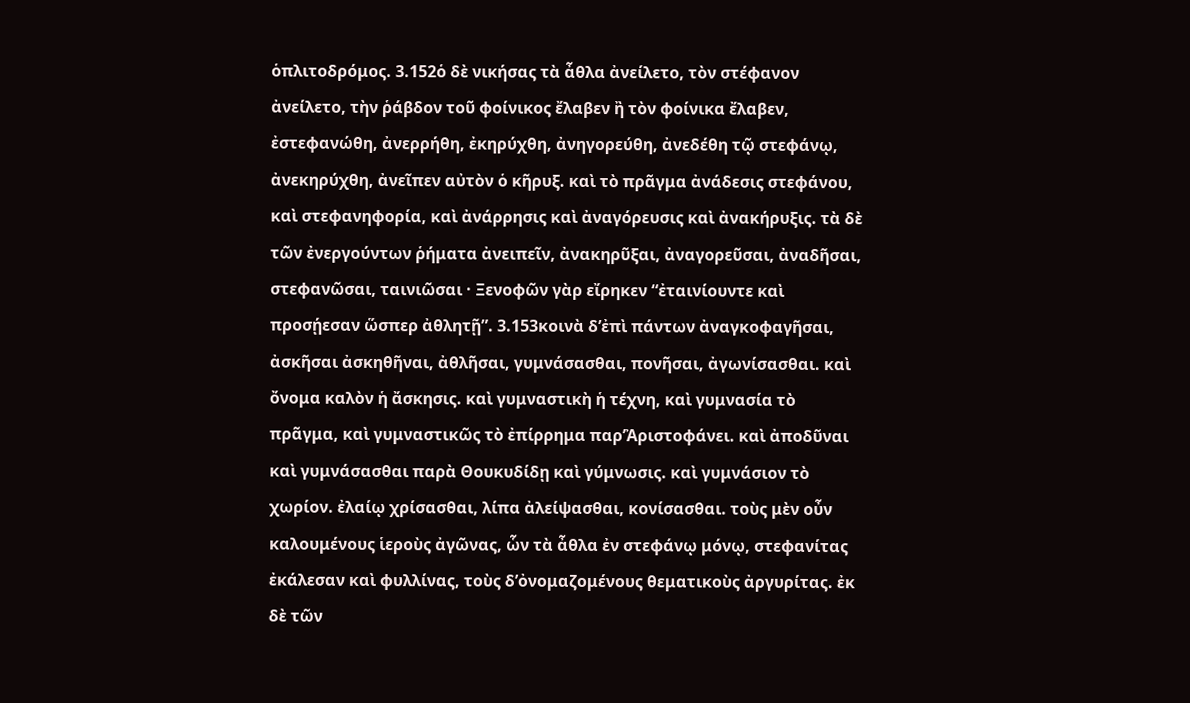ὁπλιτοδρόμος. 3.152ὁ δὲ νικήσας τὰ ἆθλα ἀνείλετο, τὸν στέφανον ἀνείλετο, τὴν ῥάβδον τοῦ φοίνικος ἔλαβεν ἢ τὸν φοίνικα ἔλαβεν, ἐστεφανώθη, ἀνερρήθη, ἐκηρύχθη, ἀνηγορεύθη, ἀνεδέθη τῷ στεφάνῳ, ἀνεκηρύχθη, ἀνεῖπεν αὐτὸν ὁ κῆρυξ. καὶ τὸ πρᾶγμα ἀνάδεσις στεφάνου, καὶ στεφανηφορία, καὶ ἀνάρρησις καὶ ἀναγόρευσις καὶ ἀνακήρυξις. τὰ δὲ τῶν ἐνεργούντων ῥήματα ἀνειπεῖν, ἀνακηρῦξαι, ἀναγορεῦσαι, ἀναδῆσαι, στεφανῶσαι, ταινιῶσαι · Ξενοφῶν γὰρ εἴρηκεν “ἐταινίουντε καὶ προσῄεσαν ὥσπερ ἀθλητῇ”. 3.153κοινὰ δ’ἐπὶ πάντων ἀναγκοφαγῆσαι, ἀσκῆσαι ἀσκηθῆναι, ἀθλῆσαι, γυμνάσασθαι, πονῆσαι, ἀγωνίσασθαι. καὶ ὄνομα καλὸν ἡ ἄσκησις. καὶ γυμναστικὴ ἡ τέχνη, καὶ γυμνασία τὸ πρᾶγμα, καὶ γυμναστικῶς τὸ ἐπίρρημα παρ’Ἀριστοφάνει. καὶ ἀποδῦναι καὶ γυμνάσασθαι παρὰ Θουκυδίδῃ καὶ γύμνωσις. καὶ γυμνάσιον τὸ χωρίον. ἐλαίῳ χρίσασθαι, λίπα ἀλείψασθαι, κονίσασθαι. τοὺς μὲν οὖν καλουμένους ἱεροὺς ἀγῶνας, ὧν τὰ ἆθλα ἐν στεφάνῳ μόνῳ, στεφανίτας ἐκάλεσαν καὶ φυλλίνας, τοὺς δ’ὀνομαζομένους θεματικοὺς ἀργυρίτας. ἐκ δὲ τῶν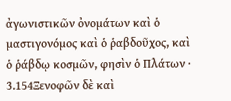ἀγωνιστικῶν ὀνομάτων καὶ ὁ μαστιγονόμος καὶ ὁ ῥαβδοῦχος, καὶ ὁ ῥάβδῳ κοσμῶν, φησὶν ὁ Πλάτων · 3.154Ξενοφῶν δὲ καὶ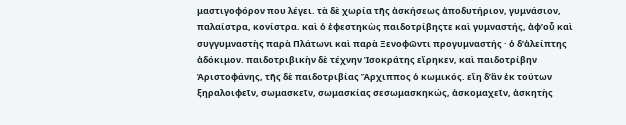μαστιγοφόρον που λέγει. τὰ δὲ χωρία τῆς ἀσκήσεως ἀποδυτήριον, γυμνάσιον, παλαίστρα, κονίστρα. καὶ ὁ ἐφεστηκὼς παιδοτρίβηςτε καὶ γυμναστής, ἀφ’οὗ καὶ συγγυμναστὴς παρὰ Πλάτωνι καὶ παρὰ Ξενοφῶντι προγυμναστής · ὁ δ’ἀλείπτης ἀδόκιμον. παιδοτριβικὴν δὲ τέχνην Ἰσοκράτης εἴρηκεν, καὶ παιδοτρίβην Ἀριστοφάνης, τῆς δὲ παιδοτριβίας Ἄρχιππος ὁ κωμικός. εἴη δ’ἂν ἐκ τούτων ξηραλοιφεῖν, σωμασκεῖν, σωμασκίας σεσωμασκηκώς, ἀσκομαχεῖν, ἀσκητὴς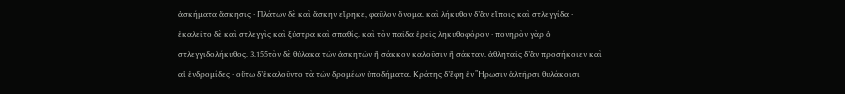ἀσκήματα ἄσκησις · Πλάτων δὲ καὶ ἄσκην εἴρηκε, φαῦλον ὄνομα. καὶ λήκυθον δ’ἂν εἴποις καὶ στλεγγίδα · ἐκαλεῖτο δὲ καὶ στλεγγὶς καὶ ξύστρα καὶ σπαθίς. καὶ τὸν παῖδα ἐρεῖς ληκυθοφόρον · πονηρὸν γὰρ ὁ στλεγγιδολήκυθος. 3.155τὸν δὲ θύλακα τῶν ἀσκητῶν ἢ σάκκον καλοῦσιν ἢ σάκταν. ἀθληταῖς δ’ἂν προσήκοιεν καὶ αἱ ἐνδρομίδες · οὕτω δ’ἐκαλοῦντο τὰ τῶν δρομέων ὑποδήματα. Κράτης δ’ἔφη ἐν Ἥρωσιν ἁλτῆρσι θυλάκοισι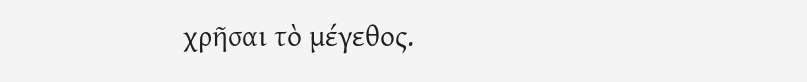χρῆσαι τὸ μέγεθος.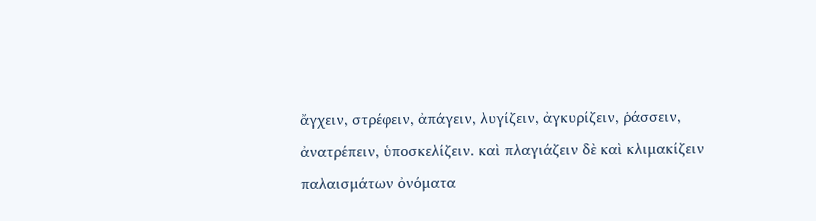ἄγχειν, στρέφειν, ἀπάγειν, λυγίζειν, ἀγκυρίζειν, ῥάσσειν, ἀνατρέπειν, ὑποσκελίζειν. καὶ πλαγιάζειν δὲ καὶ κλιμακίζειν παλαισμάτων ὀνόματα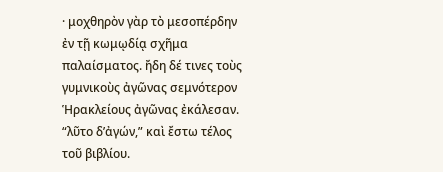· μοχθηρὸν γὰρ τὸ μεσοπέρδην ἐν τῇ κωμῳδίᾳ σχῆμα παλαίσματος. ἤδη δέ τινες τοὺς γυμνικοὺς ἀγῶνας σεμνότερον Ἡρακλείους ἀγῶνας ἐκάλεσαν. “λῦτο δ’ἀγών,” καὶ ἔστω τέλος τοῦ βιβλίου.